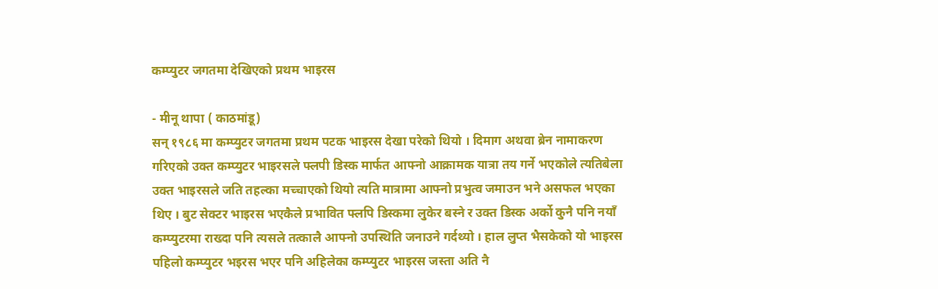कम्प्युटर जगतमा देखिएको प्रथम भाइरस

- मीनू थापा ( काठमांडू)
सन् १९८६ मा कम्प्युटर जगतमा प्रथम पटक भाइरस देखा परेको थियो । दिमाग अथवा ब्रेन नामाकरण गरिएको उक्त कम्प्युटर भाइरसले फ्लपी डिस्क मार्फत आफ्नो आक्रामक यात्रा तय गर्ने भएकोले त्यतिबेला उक्त भाइरसले जति तहल्का मच्चाएको थियो त्यति मात्रामा आफ्नो प्रभुत्व जमाउन भने असफल भएका थिए । बुट सेक्टर भाइरस भएकैले प्रभावित फ्लपि डिस्कमा लुकेर बस्ने र उक्त डिस्क अर्को कुनै पनि नयाँ कम्प्युटरमा राख्दा पनि त्यसले तत्कालै आफ्नो उपस्थिति जनाउने गर्दथ्यो । हाल लुप्त भैसकेको यो भाइरस पहिलो कम्प्युटर भइरस भएर पनि अहिलेका कम्प्युटर भाइरस जस्ता अति नै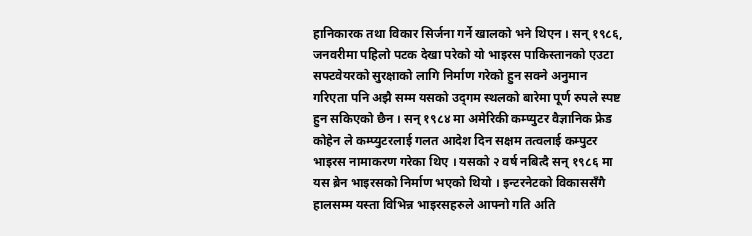हानिकारक तथा विकार सिर्जना गर्ने खालको भने थिएन । सन् १९८६, जनवरीमा पहिलो पटक देखा परेको यो भाइरस पाकिस्तानको एउटा सफ्टवेयरको सुरक्षाको लागि निर्माण गरेको हुन सक्ने अनुमान गरिएता पनि अझै सम्म यसको उद्‌गम स्थलको बारेमा पूर्ण रुपले स्पष्ट हुन सकिएको छैन । सन् १९८४ मा अमेरिकी कम्प्युटर वैज्ञानिक फ्रेड कोहेन ले कम्प्युटरलाई गलत आदेश दिन सक्षम तत्वलाई कम्पुटर भाइरस नामाकरण गरेका थिए । यसको २ वर्ष नबित्दै सन् १९८६ मा यस ब्रेन भाइरसको निर्माण भएको थियो । इन्टरनेटको विकाससँगै हालसम्म यस्ता विभिन्न भाइरसहरुले आफ्नो गति अति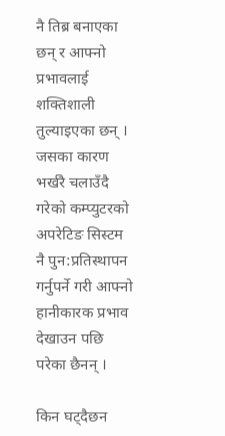नै तिब्र बनाएका छन् र आफ्नो प्रभावलाई शक्तिशाली तुल्याइएका छन् । जसका कारण भर्खरै चलाउँदै गरेको कम्प्युटरको अपरेटिङ सिस्टम नै पुन:प्रतिस्थापन गर्नुपर्ने गरी आफ्नो हानीकारक प्रभाव देखाउन पछि परेका छैनन् ।

किन घट्दैछन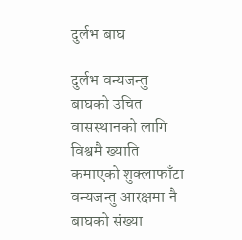दुर्लभ बाघ

दुर्लभ वन्यजन्तु बाघको उचित वासस्थानको लागि विश्वमै ख्याति कमाएको शुक्लाफाँटा वन्यजन्तु आरक्षमा नै बाघको संख्या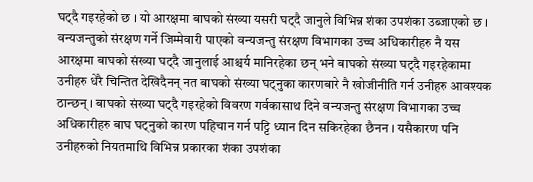घट्दै गइरहेको छ । यो आरक्षमा बाघको संख्या यसरी घट्दै जानुले विभिन्न शंका उपशंका उब्जाएको छ । वन्यजन्तुको संरक्षण गर्ने जिम्मेवारी पाएको वन्यजन्तु संरक्षण विभागका उच्च अधिकारीहरु नै यस आरक्षमा बाघको संख्या घट्दै जानुलाई आश्चर्य मानिरहेका छन् भने बाघको संख्या घट्दै गइरहेकामा उनीहरु धेरै चिन्तित देखिदैनन् नत बाघको संख्या घट्नुका कारणबारे नै खोजीनीति गर्न उनीहरु आवश्यक ठान्छन् । बाघको संख्या घट्दै गइरहेको विवरण गर्वकासाथ दिने वन्यजन्तु संरक्षण विभागका उच्च अधिकारीहरु बाघ घट्नुको कारण पहिचान गर्न पट्टि ध्यान दिन सकिरहेका छैनन । यसैकारण पनि उनीहरुको नियतमाथि विभिन्न प्रकारका शंका उपशंका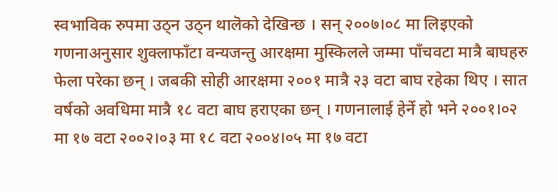स्वभाविक रुपमा उठ्न उठ्न थालॆको देखिन्छ । सन् २००७।०८ मा लिइएको गणनाअनुसार शुक्लाफाँटा वन्यजन्तु आरक्षमा मुस्किलले जम्मा पाँचवटा मात्रै बाघहरु फेला परेका छन् । जबकी सोही आरक्षमा २००१ मात्रै २३ वटा बाघ रहेका थिए । सात वर्षको अवधिमा मात्रै १८ वटा बाघ हराएका छन् । गणनालाई हेर्ने हो भने २००१।०२ मा १७ वटा २००२।०३ मा १८ वटा २००४।०५ मा १७ वटा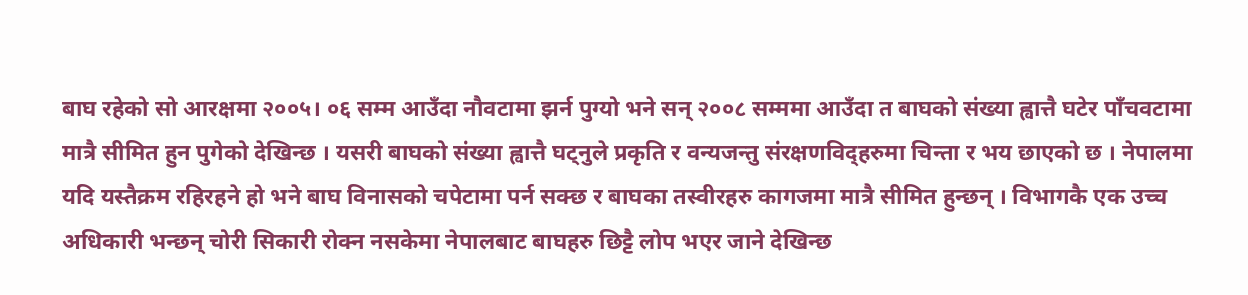बाघ रहेको सो आरक्षमा २००५। ०६ सम्म आउँदा नौवटामा झर्न पुग्यो भने सन् २००८ सम्ममा आउँदा त बाघको संख्या ह्वात्तै घटेर पाँचवटामा मात्रै सीमित हुन पुगेको देखिन्छ । यसरी बाघको संख्या ह्वात्तै घट्नुले प्रकृति र वन्यजन्तु संरक्षणविद्हरुमा चिन्ता र भय छाएको छ । नेपालमा यदि यस्तैक्रम रहिरहने हो भने बाघ विनासको चपेटामा पर्न सक्छ र बाघका तस्वीरहरु कागजमा मात्रै सीमित हुन्छन् । विभागकै एक उच्च अधिकारी भन्छन् चोरी सिकारी रोक्न नसकेमा नेपालबाट बाघहरु छिट्टै लोप भएर जाने देखिन्छ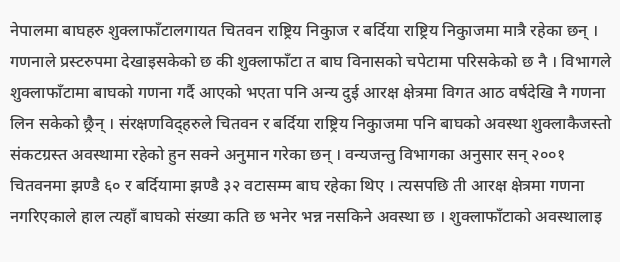नेपालमा बाघहरु शुक्लाफाँटालगायत चितवन राष्ट्रिय निकुाज र बर्दिया राष्ट्रिय निकुाजमा मात्रै रहेका छन् । गणनाले प्रस्टरुपमा देखाइसकेको छ की शुक्लाफाँटा त बाघ विनासको चपेटामा परिसकेको छ नै । विभागले शुक्लाफाँटामा बाघको गणना गर्दै आएको भएता पनि अन्य दुई आरक्ष क्षेत्रमा विगत आठ वर्षदेखि नै गणना लिन सकेको छ्रैन् । संरक्षणविद्हरुले चितवन र बर्दिया राष्ट्रिय निकुाजमा पनि बाघको अवस्था शुक्लाकैजस्तो संकटग्रस्त अवस्थामा रहेको हुन सक्ने अनुमान गरेका छन् । वन्यजन्तु विभागका अनुसार सन् २००१ चितवनमा झण्डै ६० र बर्दियामा झण्डै ३२ वटासम्म बाघ रहेका थिए । त्यसपछि ती आरक्ष क्षेत्रमा गणना नगरिएकाले हाल त्यहाँ बाघको संख्या कति छ भनेर भन्न नसकिने अवस्था छ । शुक्लाफाँटाको अवस्थालाइ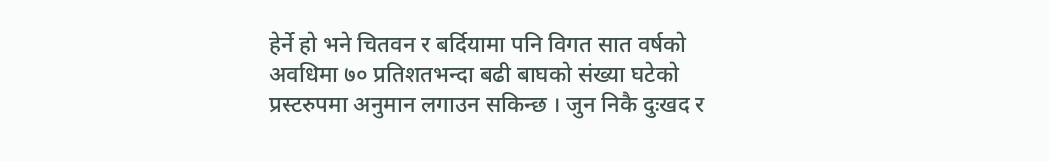हेर्ने हो भने चितवन र बर्दियामा पनि विगत सात वर्षको अवधिमा ७० प्रतिशतभन्दा बढी बाघको संख्या घटेको प्रस्टरुपमा अनुमान लगाउन सकिन्छ । जुन निकै दुःखद र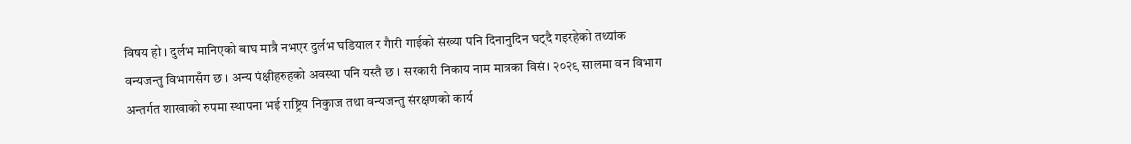विषय हो । दुर्लभ मानिएको बाघ मात्रै नभएर दुर्लभ घडियाल र गैारी गाईको संख्या पनि दिनानुदिन घट्दै गइरहेको तथ्यांक वन्यजन्तु विभागसँग छ । अन्य पंक्षीहरुहको अवस्था पनि यस्तै छ । सरकारी निकाय नाम मात्रका विसं। २०२९ सालमा वन विभाग अन्तर्गत शाखाको रुपमा स्थापना भई राष्ट्रिय निकुाज तथा वन्यजन्तु संरक्षणको कार्य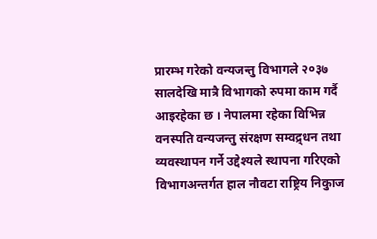प्रारम्भ गरेको वन्यजन्तु विभागले २०३७ सालदेखि मात्रै विभागको रुपमा काम गर्दै आइरहेका छ । नेपालमा रहेका विभिन्न वनस्पति वन्यजन्तु संरक्षण सम्वद्र्धन तथा व्यवस्थापन गर्ने उद्देश्यले स्थापना गरिएको विभागअन्तर्गत हाल नौवटा राष्ट्रिय निकुाज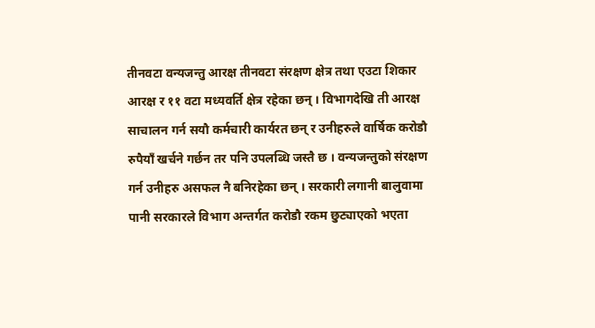तीनवटा वन्यजन्तु आरक्ष तीनवटा संरक्षण क्षेत्र तथा एउटा शिकार आरक्ष र ११ वटा मध्यवर्ति क्षेत्र रहेका छन् । विभागदेखि ती आरक्ष साचालन गर्न सयौ कर्मचारी कार्यरत छन् र उनीहरुले वार्षिक करोडौ रुपैयाँ खर्चने गर्छन तर पनि उपलब्धि जस्तै छ । वन्यजन्तुको संरक्षण गर्न उनीहरु असफल नै बनिरहेका छन् । सरकारी लगानी बालुवामा पानी सरकारले विभाग अन्तर्गत करोडौ रकम छुट्याएको भएता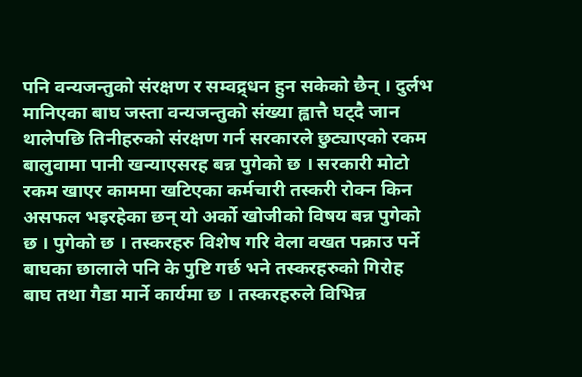पनि वन्यजन्तुको संरक्षण र सम्वद्र्धन हुन सकेको छैन् । दुर्लभ मानिएका बाघ जस्ता वन्यजन्तुको संख्या ह्वात्तै घट्दै जान थालेपछि तिनीहरुको संरक्षण गर्न सरकारले छुट्याएको रकम बालुवामा पानी खन्याएसरह बन्न पुगेको छ । सरकारी मोटो रकम खाएर काममा खटिएका कर्मचारी तस्करी रोक्न किन असफल भइरहेका छन् यो अर्को खोजीको विषय बन्न पुगेको छ । पुगेको छ । तस्करहरु विशेष गरि वेला वखत पक्राउ पर्ने बाघका छालाले पनि के पुष्टि गर्छ भने तस्करहरुको गिरोह बाघ तथा गैडा मार्ने कार्यमा छ । तस्करहरुले विभिन्न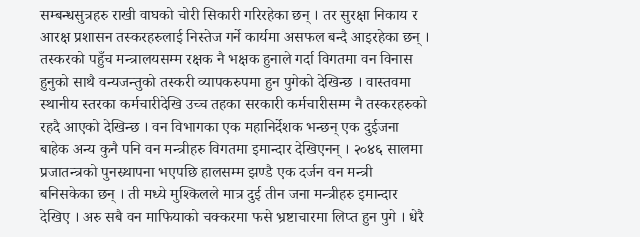सम्बन्धसुत्रहरु राखी वाघको चोरी सिकारी गरिरहेका छन् । तर सुरक्षा निकाय र आरक्ष प्रशासन तस्करहरुलाई निस्तेज गर्ने कार्यमा असफल बन्दै आइरहेका छन् । तस्करको पहुँच मन्त्रालयसम्म रक्षक नै भक्षक हुनाले गर्दा विगतमा वन विनास हुनुको साथै वन्यजन्तुको तस्करी व्यापकरुपमा हुन पुगेको देखिन्छ । वास्तवमा स्थानीय स्तरका कर्मचारीदेखि उच्च तहका सरकारी कर्मचारीसम्म नै तस्करहरुको रहदै आएको देखिन्छ । वन विभागका एक महानिर्देशक भन्छन् एक दुईजना बाहेक अन्य कुनै पनि वन मन्त्रीहरु विगतमा इमान्दार देखिएनन् । २०४६ सालमा प्रजातन्त्रको पुनस्र्थापना भएपछि हालसम्म झण्डै एक दर्जन वन मन्त्री बनिसकेका छन् । ती मध्ये मुश्किलले मात्र दुई तीन जना मन्त्रीहरु इमान्दार देखिए । अरु सबै वन माफियाको चक्करमा फसे भ्रष्टाचारमा लिप्त हुन पुगे । धेरै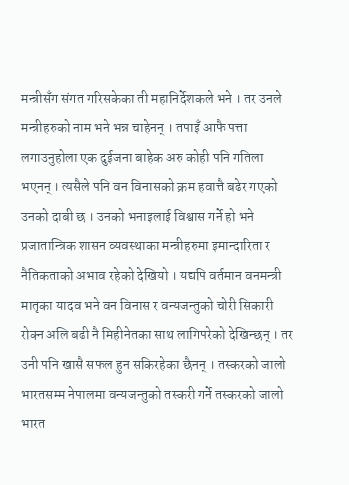मन्त्रीसँग संगत गरिसकेका ती महानिर्देशकले भने । तर उनले मन्त्रीहरुको नाम भने भन्न चाहेनन् । तपाइँ आफै पत्ता लगाउनुहोला एक दुईजना बाहेक अरु कोही पनि गतिला भएनन् । त्यसैले पनि वन विनासको क्रम हवात्तै बढेर गएको उनको दाबी छ । उनको भनाइलाई विश्वास गर्ने हो भने प्रजातान्त्रिक शासन व्यवस्थाका मन्त्रीहरुमा इमान्दारिता र नैतिकताको अभाव रहेको देखियो । यद्यपि वर्तमान वनमन्त्री मातृका यादव भने वन विनास र वन्यजन्तुको चोरी सिकारी रोक्न अलि बढी नै मिहीनेतका साथ लागिपरेको देखिन्छन् । तर उनी पनि खासै सफल हुन सकिरहेका छैनन् । तस्करको जालो भारतसम्म नेपालमा वन्यजन्तुको तस्करी गर्ने तस्करको जालो भारत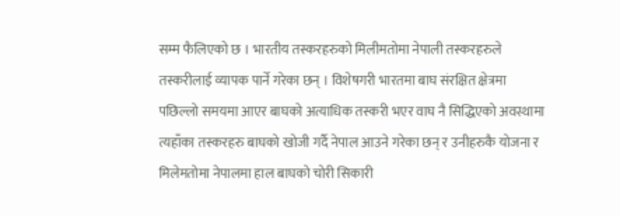सम्म फैलिएको छ । भारतीय तस्करहरुको मिलीमतोमा नेपाली तस्करहरुले तस्करीलाई व्यापक पार्ने गरेका छन् । विशेषगरी भारतमा बाघ संरक्षित क्षेत्रमा पछिल्लो समयमा आएर बाघको अत्याधिक तस्करी भएर वाघ नै सिद्धिएको अवस्थामा त्यहाँका तस्करहरु बाघको खोजी गर्दै नेपाल आउने गरेका छन् र उनीहरुकै योजना र मिलेमतोमा नेपालमा हाल बाघको चोरी सिकारी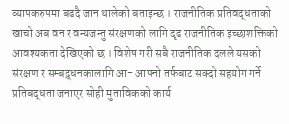व्यापकरुपमा बढदै जान थालेको बताइन्छ । राजनीतिक प्रतिवद्धताको खाचो अब वन र वन्यजन्तु संरक्षणको लागि दृढ राजनीतिक इच्छाशक्तिको आवश्यकता देखिएको छ । विशेष गरी सबै राजनीतिक दलले यसको संरक्षण र सम्बद्र्धनकालागि आ- आफ्नो तर्फबाट सक्दो सहयोग गर्ने प्रतिबद्धता जनाएर सोही मुताविकको कार्य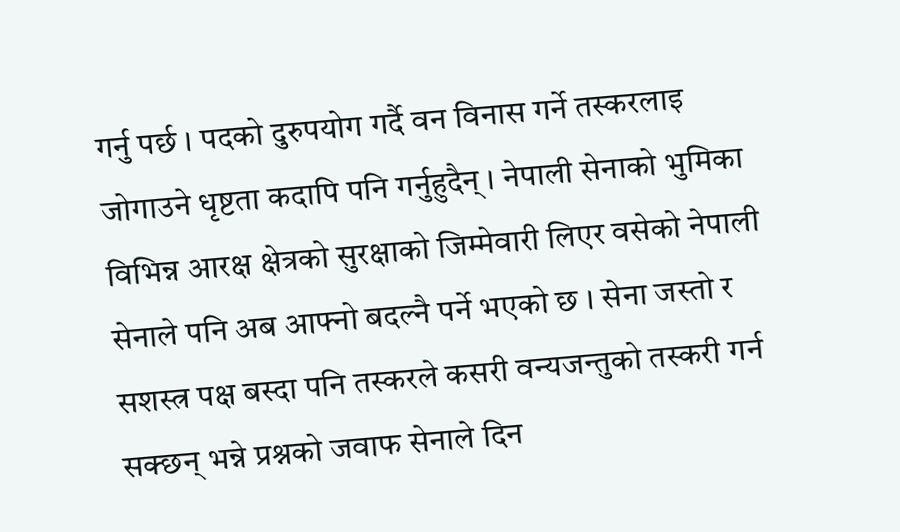गर्नु पर्छ । पदको दुरुपयोग गर्दै वन विनास गर्ने तस्करलाइ जोगाउने धृष्टता कदापि पनि गर्नुहुदैन् । नेपाली सेनाको भुमिका विभिन्न आरक्ष क्षेत्रको सुरक्षाको जिम्मेवारी लिएर वसेको नेपाली सेनाले पनि अब आफ्नो बदल्नै पर्ने भएको छ । सेना जस्तो र सशस्त्र पक्ष बस्दा पनि तस्करले कसरी वन्यजन्तुको तस्करी गर्न सक्छन् भन्ने प्रश्नको जवाफ सेनाले दिन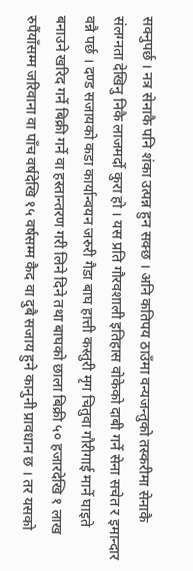सक्नुपर्छ । नत्र सेनाकै पनि शंका उत्पन्न हुन सक्छ । अनि कतिपय ठाउँमा वन्यजन्तुको तस्करीमा सेनाकै संलग्नता देखिनु निकै लाजमर्दो कुरा हो । यस प्रति गौरवशाली इतिहास वोकेको दाबी गर्ने सेना सचेत र इमान्दार वन्नै पर्छ । दण्ड सजायको कडा कार्यान्वयन जरुरी गैडा बाघ हात्ती कस्तुरी मृग चितुवा गौरीगाई मार्ने घाइते बनाउने खरिद गर्ने बिक्री गर्ने वा हस्तान्तरण गरी लिने दिने तथा बाघको छाला बिक्री ५० हजारदेखि १ लाख रुपैंयाँसम्म जरिवाना वा पाँच वर्षदेखि १५ वर्षसम्म कैद वा दुबै सजाय हुने कानुनी प्रावधान छ । तर यसको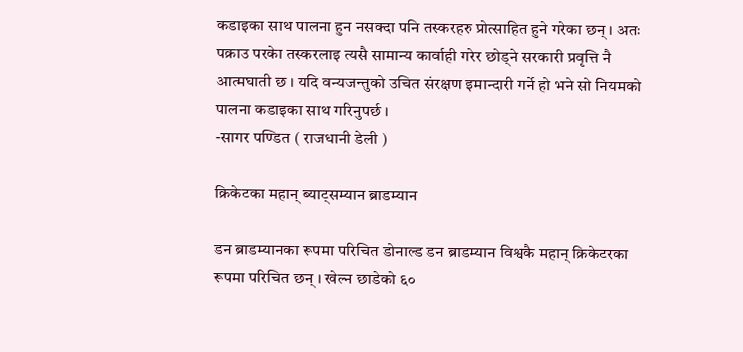कडाइका साथ पालना हुन नसक्दा पनि तस्करहरु प्रोत्साहित हुने गरेका छन् । अतः पक्राउ परकेा तस्करलाइ त्यसै सामान्य कार्वाही गरेर छोड्ने सरकारी प्रवृत्ति नै आत्मघाती छ । यदि वन्यजन्तुको उचित संरक्षण इमान्दारी गर्ने हो भने सो नियमको पालना कडाइका साथ गरिनुपर्छ ।
-सागर पण्डित ( राजधानी डेली )

क्रिकेटका महान् ब्याट्सम्यान ब्राडम्यान

डन ब्राडम्यानका रूपमा परिचित डोनाल्ड डन ब्राडम्यान विश्वकै महान् क्रिकेटरका रूपमा परिचित छन् । खेल्न छाडेको ६०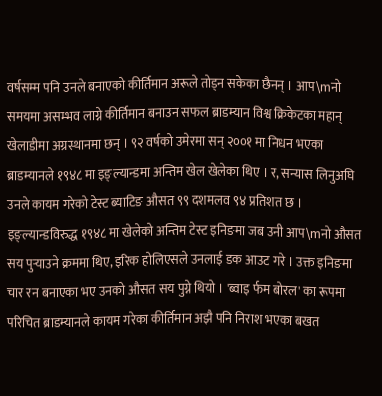वर्षसम्म पनि उनले बनाएको कीर्तिमान अरूले तोड्न सकेका छैनन् । आप\mनो समयमा असम्भव लाग्ने कीर्तिमान बनाउन सफल ब्राडम्यान विश्व क्रिकेटका महान् खेलाडीमा अग्रस्थानमा छन् । ९२ वर्षको उमेरमा सन् २००१ मा निधन भएका ब्राडम्यानले १९४८ मा इङ्ल्यान्डमा अन्तिम खेल खेलेका थिए । र, सन्यास लिनुअघि उनले कायम गरेको टेस्ट ब्याटिङ औसत ९९ दशमलव ९४ प्रतिशत छ । इङ्ल्यान्डविरुद्ध १९४८ मा खेलेको अन्तिम टेस्ट इनिङमा जब उनी आप\mनो औसत सय पुर्‍याउने क्रममा थिए, इरिक होलिएसले उनलाई डक आउट गरे । उक्त इनिङमा चार रन बनाएका भए उनको औसत सय पुग्ने थियो । 'ब्वाइ र्फम बोरल' का रूपमा परिचित ब्राडम्यानले कायम गरेका कीर्तिमान अझै पनि निराश भएका बखत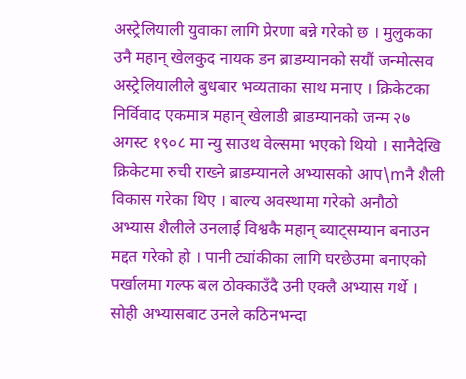अस्ट्रेलियाली युवाका लागि प्रेरणा बन्ने गरेको छ । मुलुकका उनै महान् खेलकुद नायक डन ब्राडम्यानको सयौं जन्मोत्सव अस्ट्रेलियालीले बुधबार भव्यताका साथ मनाए । क्रिकेटका निर्विवाद एकमात्र महान् खेलाडी ब्राडम्यानको जन्म २७ अगस्ट १९०८ मा न्यु साउथ वेल्समा भएको थियो । सानैदेखि क्रिकेटमा रुची राख्ने ब्राडम्यानले अभ्यासको आप\mनै शैली विकास गरेका थिए । बाल्य अवस्थामा गरेको अनौठो अभ्यास शैलीले उनलाई विश्वकै महान् ब्याट्सम्यान बनाउन मद्दत गरेको हो । पानी ट्यांकीका लागि घरछेउमा बनाएको पर्खालमा गल्फ बल ठोक्काउँदै उनी एक्लै अभ्यास गर्थे । सोही अभ्यासबाट उनले कठिनभन्दा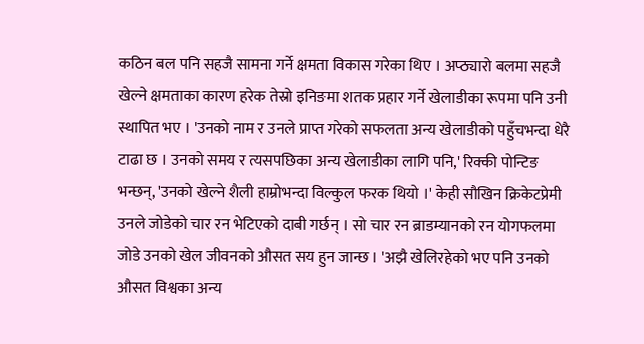कठिन बल पनि सहजै सामना गर्ने क्षमता विकास गरेका थिए । अप्ठ्यारो बलमा सहजै खेल्ने क्षमताका कारण हरेक तेस्रो इनिङमा शतक प्रहार गर्ने खेलाडीका रूपमा पनि उनी स्थापित भए । 'उनको नाम र उनले प्राप्त गरेको सफलता अन्य खेलाडीको पहुँचभन्दा धेरै टाढा छ । उनको समय र त्यसपछिका अन्य खेलाडीका लागि पनि,' रिक्की पोन्टिङ भन्छन्, 'उनको खेल्ने शैली हाम्रोभन्दा विल्कुल फरक थियो ।' केही सौखिन क्रिकेटप्रेमी उनले जोडेको चार रन भेटिएको दाबी गर्छन् । सो चार रन ब्राडम्यानको रन योगफलमा जोडे उनको खेल जीवनको औसत सय हुन जान्छ । 'अझै खेलिरहेको भए पनि उनको औसत विश्वका अन्य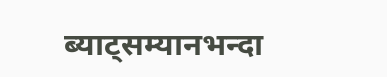ब्याट्सम्यानभन्दा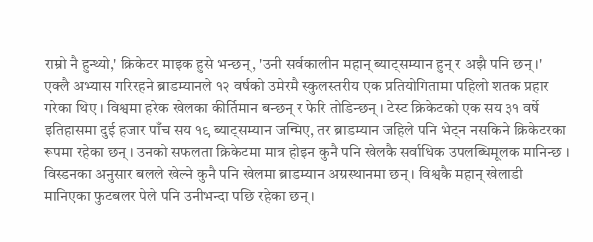राम्रो नै हुन्थ्यो,' क्रिकेटर माइक हुसे भन्छन्, 'उनी सर्वकालीन महान् ब्याट्सम्यान हुन् र अझै पनि छन् ।' एक्लै अभ्यास गरिरहने ब्राडम्यानले १२ वर्षको उमेरमै स्कुलस्तरीय एक प्रतियोगितामा पहिलो शतक प्रहार गरेका थिए । विश्वमा हरेक खेलका कीर्तिमान बन्छन् र फेरि तोडिन्छन् । टेस्ट क्रिकेटको एक सय ३१ वर्षे इतिहासमा दुई हजार पाँच सय १९ ब्याट्सम्यान जन्मिए, तर ब्राडम्यान जहिले पनि भेट्न नसकिने क्रिकेटरका रूपमा रहेका छन् । उनको सफलता क्रिकेटमा मात्र होइन कुनै पनि खेलकै सर्वाधिक उपलब्धिमूलक मानिन्छ । विस्डनका अनुसार बलले खेल्ने कुनै पनि खेलमा ब्राडम्यान अग्रस्थानमा छन् । विश्वकै महान् खेलाडी मानिएका फुटबलर पेले पनि उनीभन्दा पछि रहेका छन् ।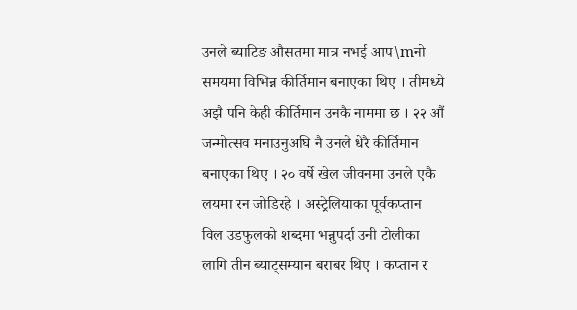उनले ब्याटिङ औसतमा मात्र नभई आप\mनो समयमा विभिन्न कीर्तिमान बनाएका थिए । तीमध्ये अझै पनि केही कीर्तिमान उनकै नाममा छ । २२ औं जन्मोत्सव मनाउनुअघि नै उनले धेरै कीर्तिमान बनाएका थिए । २० वर्षे खेल जीवनमा उनले एकै लयमा रन जोडिरहे । अस्ट्रेलियाका पूर्वकप्तान विल उडफुलको शब्दमा भन्नुपर्दा उनी टोलीका लागि तीन ब्याट्सम्यान बराबर थिए । कप्तान र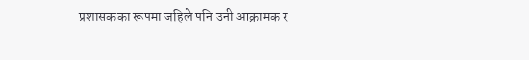प्रशासकका रूपमा जहिले पनि उनी आक्रामक र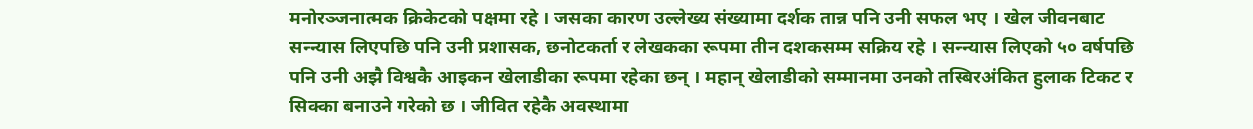मनोरञ्जनात्मक क्रिकेटको पक्षमा रहे । जसका कारण उल्लेख्य संख्यामा दर्शक तान्न पनि उनी सफल भए । खेल जीवनबाट सन्न्यास लिएपछि पनि उनी प्रशासक, छनोटकर्ता र लेखकका रूपमा तीन दशकसम्म सक्रिय रहे । सन्न्यास लिएको ५० वर्षपछि पनि उनी अझै विश्वकै आइकन खेलाडीका रूपमा रहेका छन् । महान् खेलाडीको सम्मानमा उनको तस्बिरअंकित हुलाक टिकट र सिक्का बनाउने गरेको छ । जीवित रहेकै अवस्थामा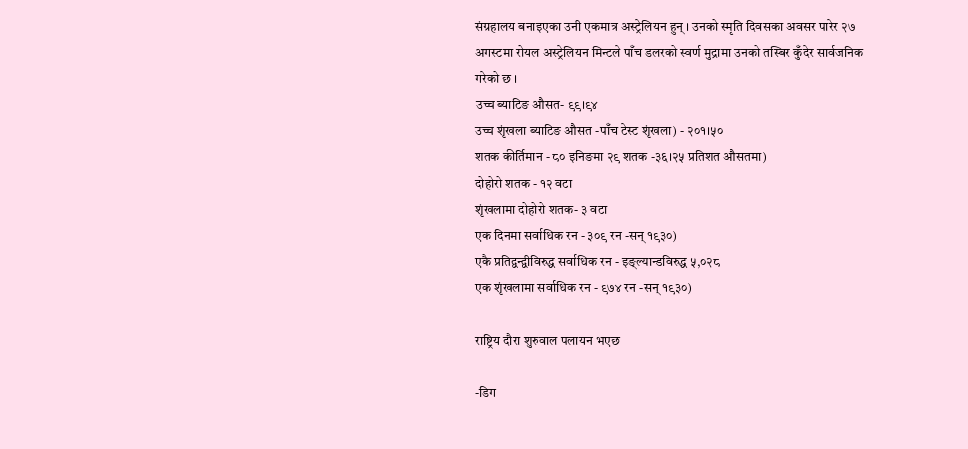संग्रहालय बनाइएका उनी एकमात्र अस्ट्रेलियन हुन् । उनको स्मृति दिवसका अवसर पारेर २७ अगस्टमा रोयल अस्ट्रेलियन मिन्टले पाँच डलरको स्वर्ण मुद्रामा उनको तस्बिर कुँदेर सार्वजनिक गरेको छ ।
उच्च ब्याटिङ औसत- ९९।९४
उच्च शृंखला ब्याटिङ औसत -पाँच टेस्ट शृंखला) - २०१।५०
शतक कीर्तिमान - ८० इनिङमा २९ शतक -३६।२५ प्रतिशत औसतमा)
दोहोरो शतक - १२ वटा
शृंखलामा दोहोरो शतक- ३ वटा
एक दिनमा सर्वाधिक रन - ३०९ रन -सन् १९३०)
एकै प्रतिद्वन्द्वीविरुद्ध सर्वाधिक रन - इङ्ल्यान्डविरुद्ध ५,०२८
एक शृंखलामा सर्वाधिक रन - ९७४ रन -सन् १९३०)

राष्ट्रिय दौरा शुरुवाल पलायन भएछ

-डिग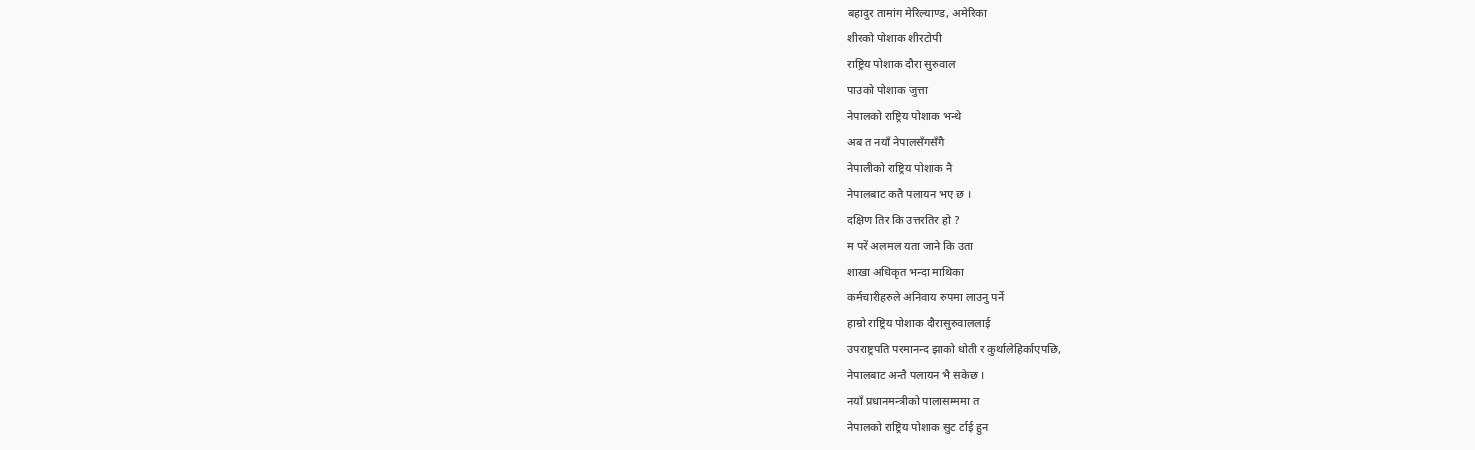बहादुर तामांग मेरिल्याण्ड, अमेरिका
शीरको पोशाक शीरटोपी
राष्ट्रिय पोशाक दौरा सुरुवाल
पाउको पोशाक जुत्ता
नेपालको राष्ट्रिय पोशाक भन्थे
अब त नयाँ नेपालसँगसँगै
नेपालीको राष्ट्रिय पोशाक नै
नेपालबाट कतै पलायन भए छ ।
दक्षिण तिर कि उत्तरतिर हो ?
म परें अलमल यता जाने कि उता
शाखा अधिकृत भन्दा माथिका
कर्मचारीहरुले अनिवाय रुपमा लाउनु पर्ने
हाम्रो राष्ट्रिय पोशाक दौरासुरुवाललाई
उपराष्ट्रपति परमानन्द झाको धोती र कुर्थालेहिर्काएपछि,
नेपालबाट अन्तै पलायन भै सकेछ ।
नयाँ प्रधानमन्त्रीको पालासम्ममा त
नेपालको राष्ट्रिय पोशाक सुट र्टाई हुन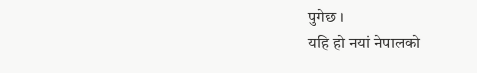पुगेछ ।
यहि हो नयां नेपालको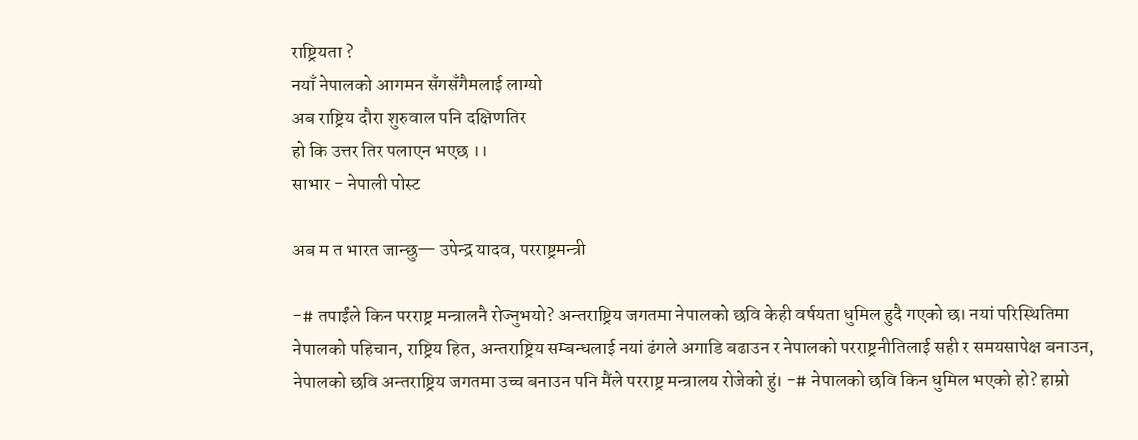राष्ट्रियता ?
नयाँ नेपालको आगमन सँगसँगैमलाई लाग्यो
अब राष्ट्रिय दौरा शुरुवाल पनि दक्षिणतिर
हो कि उत्तर तिर पलाएन भएछ ।।
साभार - नेपाली पोस्ट

अब म त भारत जान्छु— उपेन्द्र यादव, परराष्ट्रमन्त्री

-# तपाईंले किन परराष्ट्र मन्त्रालनै रोज्नुभयो? अन्तराष्ट्रिय जगतमा नेपालको छवि केही वर्षयता धुमिल हुदै गएको छ। नयां परिस्थितिमा नेपालको पहिचान, राष्ट्रिय हित, अन्तराष्ट्रिय सम्बन्धलाई नयां ढंगले अगाडि बढाउन र नेपालको परराष्ट्रनीतिलाई सही र समयसापेक्ष बनाउन, नेपालको छवि अन्तराष्ट्रिय जगतमा उच्च बनाउन पनि मैंले परराष्ट्र मन्त्रालय रोजेको हुं। -# नेपालको छवि किन धुमिल भएको हो? हाम्रो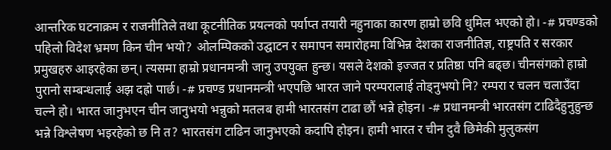आन्तरिक घटनाक्रम र राजनीतिले तथा कूटनीतिक प्रयत्नको पर्याप्त तयारी नहुनाका कारण हाम्रो छवि धुमिल भएको हो। -# प्रचण्डको पहिलो विदेश भ्रमण किन चीन भयो? ओलम्पिकको उद्घाटन र समापन समारोहमा विभिन्न देशका राजनीतिज्ञ, राष्ट्रपति र सरकार प्रमुखहरु आइरहेका छन्। त्यसमा हाम्रो प्रधानमन्त्री जानु उपयुक्त हुन्छ। यसले देशको इज्जत र प्रतिष्ठा पनि बढ्छ। चीनसंगको हाम्रो पुरानो सम्बन्धलाई अझ दह्रो पार्छ। -# प्रचण्ड प्रधानमन्त्री भएपछि भारत जाने परम्परालाई तोड्नुभयो नि? रम्परा र चलन चलाउँदा चल्ने हो। भारत जानुभएन चीन जानुभयो भन्नुको मतलब हामी भारतसंग टाढा छौं भन्ने होइन। -# प्रधानमन्त्री भारतसंग टाढिदैहुनुहुन्छ भन्ने विश्लेषण भइरहेको छ नि त? भारतसंग टाढिन जानुभएको कदापि होइन। हामी भारत र चीन दुवै छिमेकी मुलुकसंग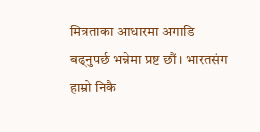मित्रताका आधारमा अगाडि बढ्नुपर्छ भन्नेमा प्रष्ट छौं। भारतसंग हाम्रो निकै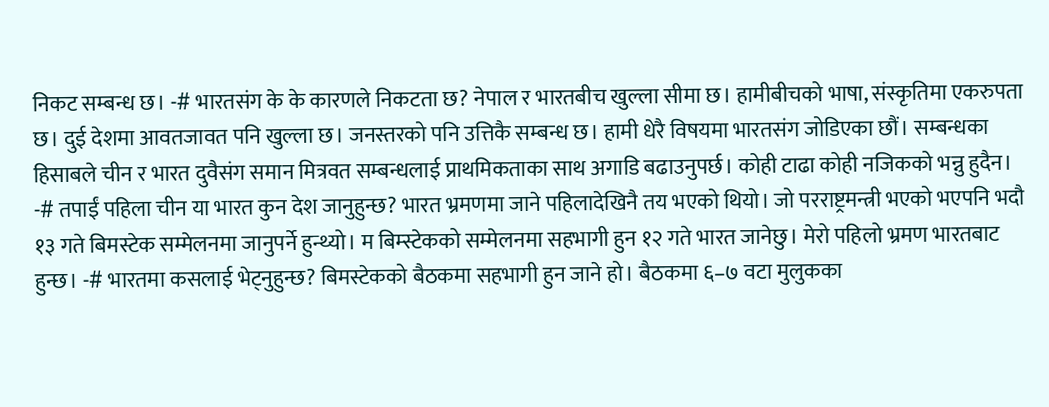निकट सम्बन्ध छ। -# भारतसंग के के कारणले निकटता छ? नेपाल र भारतबीच खुल्ला सीमा छ। हामीबीचको भाषा, संस्कृतिमा एकरुपता छ। दुई देशमा आवतजावत पनि खुल्ला छ। जनस्तरको पनि उत्तिकै सम्बन्ध छ। हामी धेरै विषयमा भारतसंग जोडिएका छौं। सम्बन्धका हिसाबले चीन र भारत दुवैसंग समान मित्रवत सम्बन्धलाई प्राथमिकताका साथ अगाडि बढाउनुपर्छ। कोही टाढा कोही नजिकको भन्नु हुदैन। -# तपाईं पहिला चीन या भारत कुन देश जानुहुन्छ? भारत भ्रमणमा जाने पहिलादेखिनै तय भएको थियो। जो परराष्ट्रमन्त्री भएको भएपनि भदौ १३ गते बिमस्टेक सम्मेलनमा जानुपर्ने हुन्थ्यो। म बिम्स्टेकको सम्मेलनमा सहभागी हुन १२ गते भारत जानेछु। मेरो पहिलो भ्रमण भारतबाट हुन्छ। -# भारतमा कसलाई भेट्नुहुन्छ? बिमस्टेकको बैठकमा सहभागी हुन जाने हो। बैठकमा ६–७ वटा मुलुकका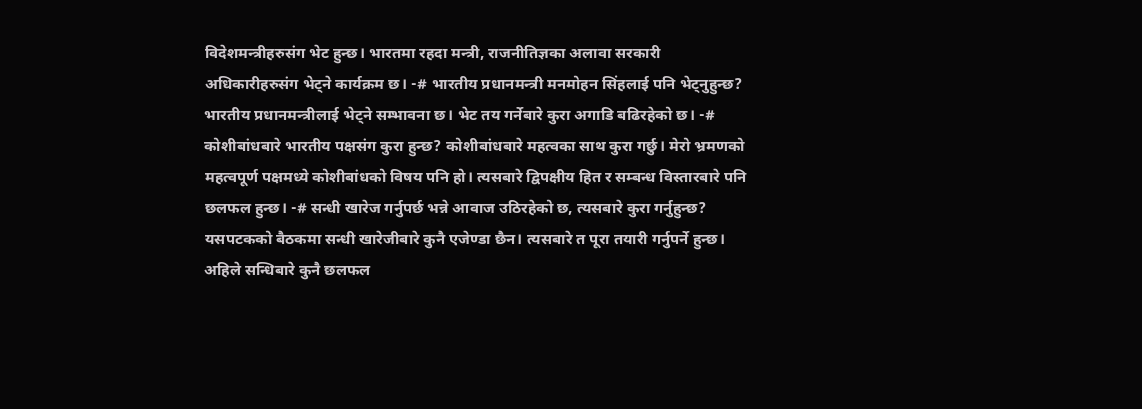विदेशमन्त्रीहरुसंग भेट हुन्छ। भारतमा रहदा मन्त्री, राजनीतिज्ञका अलावा सरकारी अधिकारीहरुसंग भेट्ने कार्यक्रम छ। -# भारतीय प्रधानमन्त्री मनमोहन सिंहलाई पनि भेट्नुहुन्छ? भारतीय प्रधानमन्त्रीलाई भेट्ने सम्भावना छ। भेट तय गर्नेबारे कुरा अगाडि बढिरहेको छ। -# कोशीबांधबारे भारतीय पक्षसंग कुरा हुन्छ? कोशीबांधबारे महत्वका साथ कुरा गर्छु। मेरो भ्रमणको महत्वपूर्ण पक्षमध्ये कोशीबांधको विषय पनि हो। त्यसबारे द्विपक्षीय हित र सम्बन्ध विस्तारबारे पनि छलफल हुन्छ। -# सन्धी खारेज गर्नुपर्छ भन्ने आवाज उठिरहेको छ, त्यसबारे कुरा गर्नुहुन्छ? यसपटकको बैठकमा सन्धी खारेजीबारे कुनै एजेण्डा छैन। त्यसबारे त पूरा तयारी गर्नुपर्ने हुन्छ। अहिले सन्धिबारे कुनै छलफल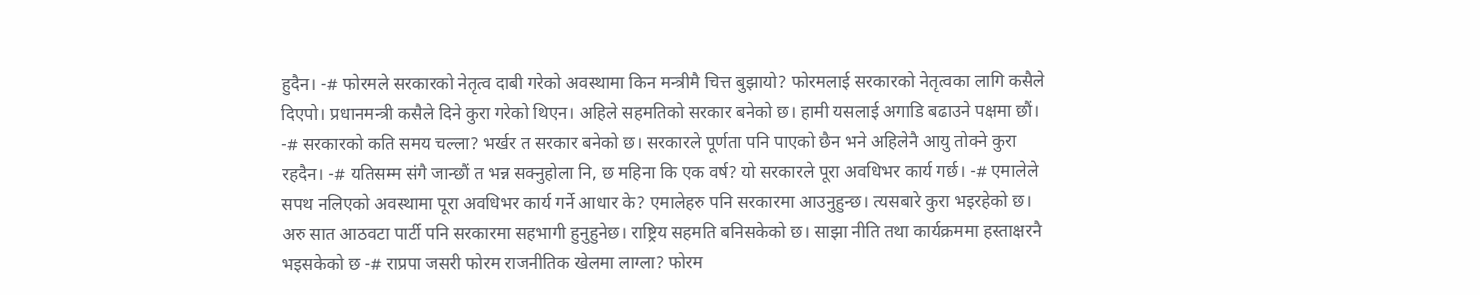हुदैन। -# फोरमले सरकारको नेतृत्व दाबी गरेको अवस्थामा किन मन्त्रीमै चित्त बुझायो? फोरमलाई सरकारको नेतृत्वका लागि कसैले दिएपो। प्रधानमन्त्री कसैले दिने कुरा गरेको थिएन। अहिले सहमतिको सरकार बनेको छ। हामी यसलाई अगाडि बढाउने पक्षमा छौं। -# सरकारको कति समय चल्ला? भर्खर त सरकार बनेको छ। सरकारले पूर्णता पनि पाएको छैन भने अहिलेनै आयु तोक्ने कुरा रहदैन। -# यतिसम्म संगै जान्छौं त भन्न सक्नुहोला नि, छ महिना कि एक वर्ष? यो सरकारले पूरा अवधिभर कार्य गर्छ। -# एमालेले सपथ नलिएको अवस्थामा पूरा अवधिभर कार्य गर्ने आधार के? एमालेहरु पनि सरकारमा आउनुहुन्छ। त्यसबारे कुरा भइरहेको छ। अरु सात आठवटा पार्टी पनि सरकारमा सहभागी हुनुहुनेछ। राष्ट्रिय सहमति बनिसकेको छ। साझा नीति तथा कार्यक्रममा हस्ताक्षरनै भइसकेको छ -# राप्रपा जसरी फोरम राजनीतिक खेलमा लाग्ला? फोरम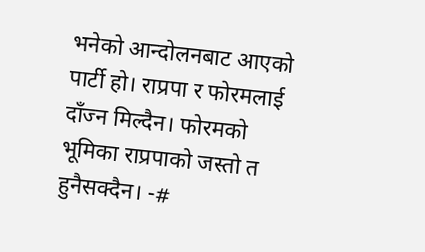भनेको आन्दोलनबाट आएको पार्टी हो। राप्रपा र फोरमलाई दाँज्न मिल्दैन। फोरमको भूमिका राप्रपाको जस्तो त हुनैसक्दैन। -#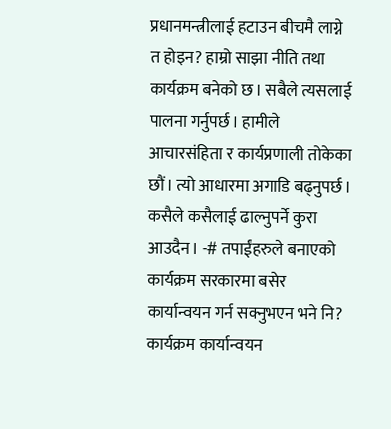प्रधानमन्त्रीलाई हटाउन बीचमै लाग्ने त होइन? हाम्रो साझा नीति तथा कार्यक्रम बनेको छ। सबैले त्यसलाई पालना गर्नुपर्छ। हामीले आचारसंहिता र कार्यप्रणाली तोकेका छौं। त्यो आधारमा अगाडि बढ्नुपर्छ। कसैले कसैलाई ढाल्नुपर्ने कुरा आउदैन। -# तपाईंहरुले बनाएको कार्यक्रम सरकारमा बसेर कार्यान्वयन गर्न सक्नुभएन भने नि? कार्यक्रम कार्यान्वयन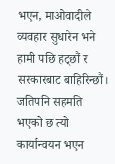भएन, माओवादीले व्यवहार सुधारेन भने हामी पछि हट्छौं र सरकारबाट बाहिरिन्छौं। जतिपनि सहमति भएको छ त्यो कार्यान्वयन भएन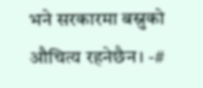भने सरकारमा बस्नुको औचित्य रहनेछैन। -#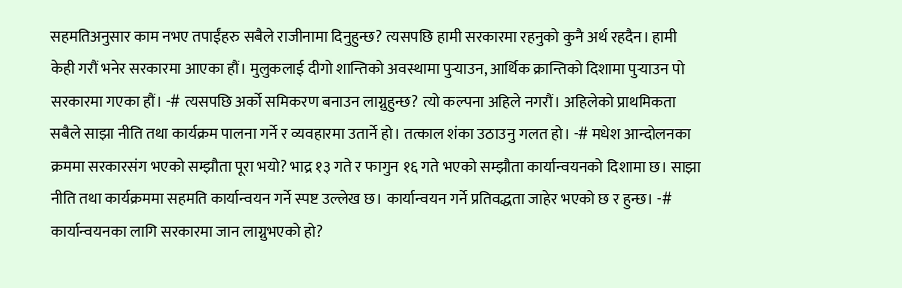सहमतिअनुसार काम नभए तपाईंहरु सबैले राजीनामा दिनुहुन्छ? त्यसपछि हामी सरकारमा रहनुको कुनै अर्थ रहदैन। हामी केही गरौं भनेर सरकारमा आएका हौं। मुलुकलाई दीगो शान्तिको अवस्थामा पुर्‍याउन, आर्थिक क्रान्तिको दिशामा पुर्‍याउन पो सरकारमा गएका हौं। -# त्यसपछि अर्को समिकरण बनाउन लाग्नुहुन्छ? त्यो कल्पना अहिले नगरौं। अहिलेको प्राथमिकता सबैले साझा नीति तथा कार्यक्रम पालना गर्ने र व्यवहारमा उतार्ने हो। तत्काल शंका उठाउनु गलत हो। -# मधेश आन्दोलनका क्रममा सरकारसंग भएको सम्झौता पूरा भयो? भाद्र १३ गते र फागुन १६ गते भएको सम्झौता कार्यान्वयनको दिशामा छ। साझा नीति तथा कार्यक्रममा सहमति कार्यान्वयन गर्ने स्पष्ट उल्लेख छ। कार्यान्वयन गर्ने प्रतिवद्धता जाहेर भएको छ र हुन्छ। -# कार्यान्वयनका लागि सरकारमा जान लाग्नुभएको हो?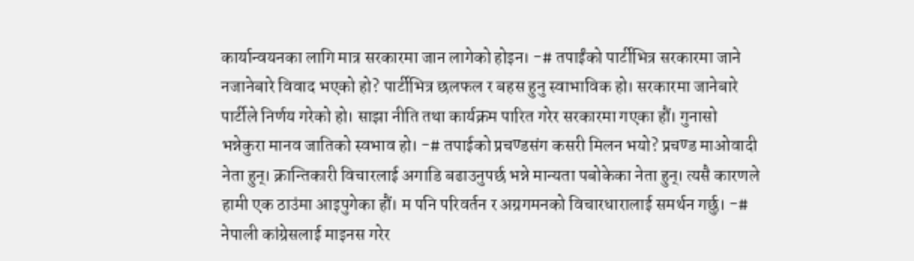कार्यान्वयनका लागि मात्र सरकारमा जान लागेको होइन। -# तपाईंको पार्टीभित्र सरकारमा जाने नजानेबारे विवाद भएको हो? पार्टीभित्र छलफल र बहस हुनु स्वाभाविक हो। सरकारमा जानेबारे पार्टीले निर्णय गरेको हो। साझा नीति तथा कार्यक्रम पारित गरेर सरकारमा गएका हौं। गुनासो भन्नेकुरा मानव जातिको स्वभाव हो। -# तपाईको प्रचण्डसंग कसरी मिलन भयो? प्रचण्ड माओवादी नेता हुन्। क्रान्तिकारी विचारलाई अगाडि बढाउनुपर्छ भन्ने मान्यता पबोकेका नेता हुन्। त्यसै कारणले हामी एक ठाउंमा आइपुगेका हौं। म पनि परिवर्तन र अग्रगमनको विचारधारालाई समर्थन गर्छु। -# नेपाली कांग्रेसलाई माइनस गरेर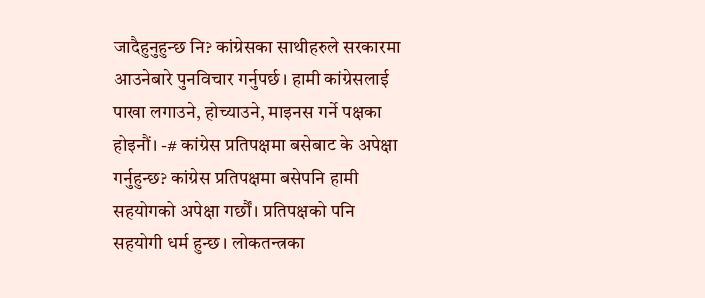जादैहुनुहुन्छ नि? कांग्रेसका साथीहरुले सरकारमा आउनेबारे पुनविचार गर्नुपर्छ। हामी कांग्रेसलाई पाखा लगाउने, होच्याउने, माइनस गर्ने पक्षका होइनौं। -# कांग्रेस प्रतिपक्षमा बसेबाट के अपेक्षा गर्नुहुन्छ? कांग्रेस प्रतिपक्षमा बसेपनि हामी सहयोगको अपेक्षा गर्छौं। प्रतिपक्षको पनि सहयोगी धर्म हुन्छ। लोकतन्त्रका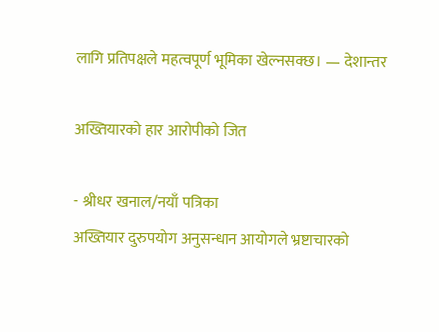लागि प्रतिपक्षले महत्वपूर्ण भूमिका खेल्नसक्छ। — देशान्तर

अख्तियारको हार आरोपीको जित

- श्रीधर खनाल/नयाँ पत्रिका
अख्तियार दुरुपयोग अनुसन्धान आयोगले भ्रष्टाचारको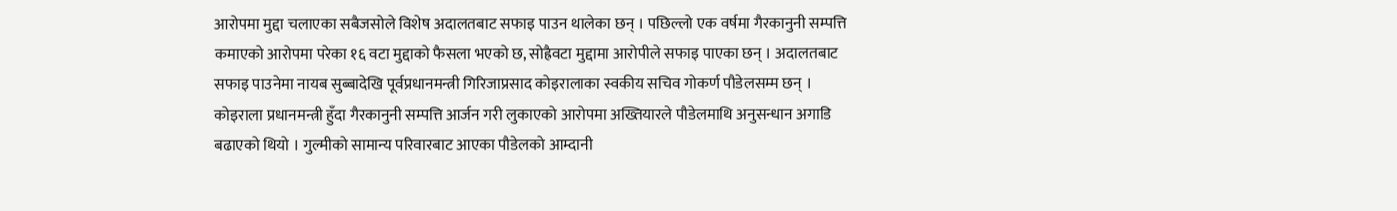आरोपमा मुद्दा चलाएका सबैजसोले विशेष अदालतबाट सफाइ पाउन थालेका छन् । पछिल्लो एक वर्षमा गैरकानुनी सम्पत्ति कमाएको आरोपमा परेका १६ वटा मुद्दाको फैसला भएको छ, सोह्रैवटा मुद्दामा आरोपीले सफाइ पाएका छन् । अदालतबाट सफाइ पाउनेमा नायब सुब्बादेखि पूर्वप्रधानमन्त्री गिरिजाप्रसाद कोइरालाका स्वकीय सचिव गोकर्ण पौडेलसम्म छन् । कोइराला प्रधानमन्त्री हुँदा गैरकानुनी सम्पत्ति आर्जन गरी लुकाएको आरोपमा अख्तियारले पौडेलमाथि अनुसन्धान अगाडि बढाएको थियो । गुल्मीको सामान्य परिवारबाट आएका पौडेलको आम्दानी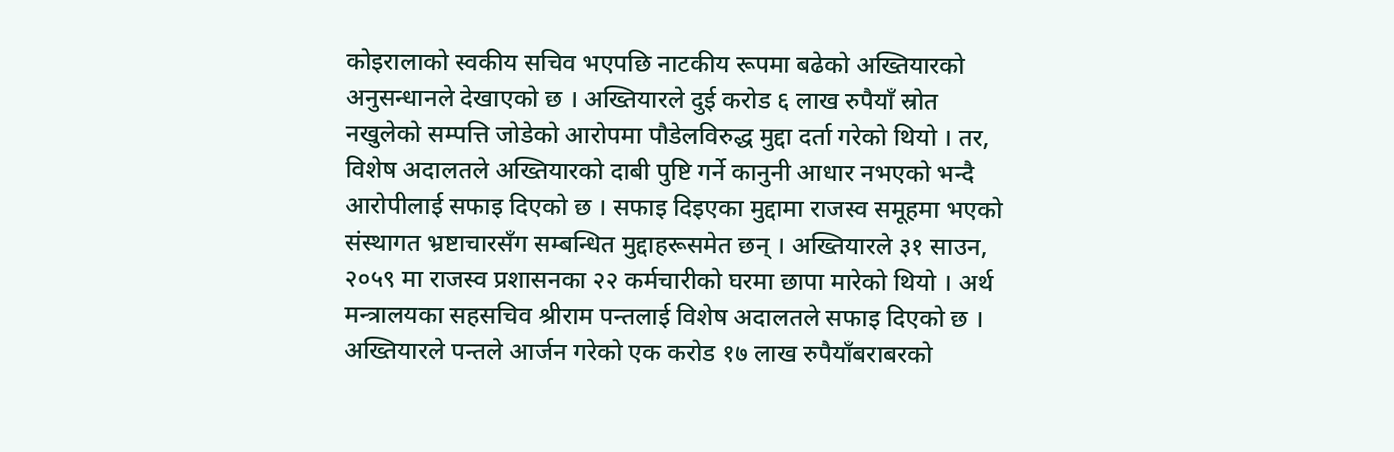कोइरालाको स्वकीय सचिव भएपछि नाटकीय रूपमा बढेको अख्तियारको अनुसन्धानले देखाएको छ । अख्तियारले दुई करोड ६ लाख रुपैयाँ स्रोत नखुलेको सम्पत्ति जोडेको आरोपमा पौडेलविरुद्ध मुद्दा दर्ता गरेको थियो । तर, विशेष अदालतले अख्तियारको दाबी पुष्टि गर्ने कानुनी आधार नभएको भन्दै आरोपीलाई सफाइ दिएको छ । सफाइ दिइएका मुद्दामा राजस्व समूहमा भएको संस्थागत भ्रष्टाचारसँग सम्बन्धित मुद्दाहरूसमेत छन् । अख्तियारले ३१ साउन, २०५९ मा राजस्व प्रशासनका २२ कर्मचारीको घरमा छापा मारेको थियो । अर्थ मन्त्रालयका सहसचिव श्रीराम पन्तलाई विशेष अदालतले सफाइ दिएको छ । अख्तियारले पन्तले आर्जन गरेको एक करोड १७ लाख रुपैयाँबराबरको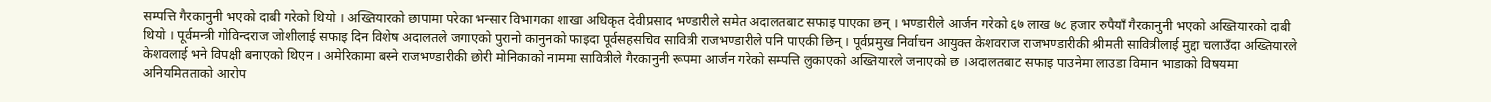सम्पत्ति गैरकानुनी भएको दाबी गरेको थियो । अख्तियारको छापामा परेका भन्सार विभागका शाखा अधिकृत देवीप्रसाद भण्डारीले समेत अदालतबाट सफाइ पाएका छन् । भण्डारीले आर्जन गरेको ६७ लाख ७८ हजार रुपैयाँ गैरकानुनी भएको अख्तियारको दाबी थियो । पूर्वमन्त्री गोविन्दराज जोशीलाई सफाइ दिन विशेष अदालतले जगाएको पुरानो कानुनको फाइदा पूर्वसहसचिव सावित्री राजभण्डारीले पनि पाएकी छिन् । पूर्वप्रमुख निर्वाचन आयुक्त केशवराज राजभण्डारीकी श्रीमती सावित्रीलाई मुद्दा चलाउँदा अख्तियारले केशवलाई भने विपक्षी बनाएको थिएन । अमेरिकामा बस्ने राजभण्डारीकी छोरी मोनिकाको नाममा सावित्रीले गैरकानुनी रूपमा आर्जन गरेको सम्पत्ति लुकाएको अख्तियारले जनाएको छ ।अदालतबाट सफाइ पाउनेमा लाउडा विमान भाडाको विषयमा अनियमितताको आरोप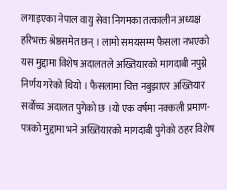लगाइएका नेपाल वायु सेवा निगमका तत्कालीन अध्यक्ष हरिभक्त श्रेष्ठसमेत छन् । लामो समयसम्म फैसला नभएको यस मुद्दामा विशेष अदालतले अख्तियारको मागदाबी नपुग्ने निर्णय गरेको थियो । फैसलामा चित्त नबुझाएर अख्तियार सर्वोच्च अदालत पुगेको छ ।यो एक वर्षमा नक्कली प्रमाण-पत्रको मुद्दामा भने अख्तियारको मागदाबी पुगेको ठहर विशेष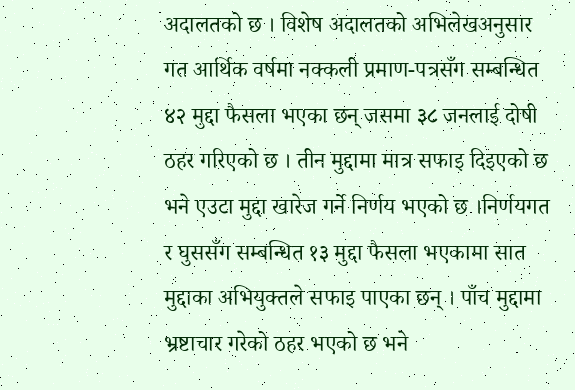अदालतको छ । विशेष अदालतको अभिलेखअनुसार गत आर्थिक वर्षमा नक्कली प्रमाण-पत्रसँग सम्बन्धित ४२ मुद्दा फैसला भएका छन् जसमा ३८ जनलाई दोषी ठहर गरिएको छ । तीन मुद्दामा मात्र सफाइ दिइएको छ भने एउटा मुद्दा खारेज गर्ने निर्णय भएको छ ।निर्णयगत र घुससँग सम्बन्धित १३ मुद्दा फैसला भएकामा सात मुद्दाका अभियुक्तले सफाइ पाएका छन् । पाँच मुद्दामा भ्रष्टाचार गरेको ठहर भएको छ भने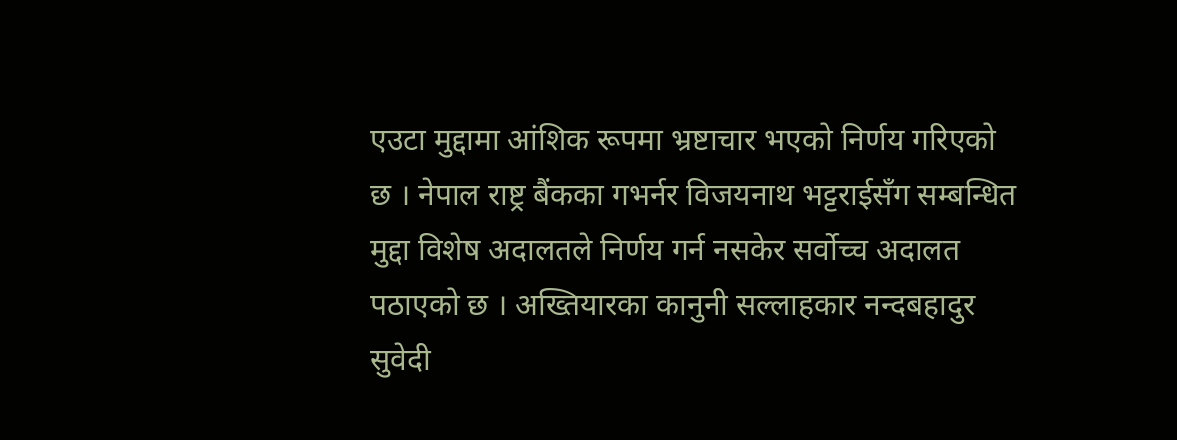एउटा मुद्दामा आंशिक रूपमा भ्रष्टाचार भएको निर्णय गरिएको छ । नेपाल राष्ट्र बैंकका गभर्नर विजयनाथ भट्टराईसँग सम्बन्धित मुद्दा विशेष अदालतले निर्णय गर्न नसकेर सर्वोच्च अदालत पठाएको छ । अख्तियारका कानुनी सल्लाहकार नन्दबहादुर सुवेदी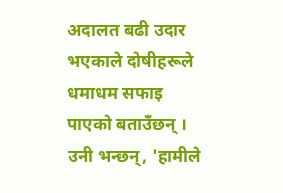अदालत बढी उदार भएकाले दोषीहरूले धमाधम सफाइ पाएको बताउँछन् । उनी भन्छन्, 'हामीले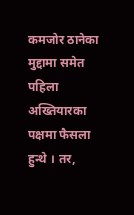कमजोर ठानेका मुद्दामा समेत पहिला अख्तियारका पक्षमा फैसला हुन्थे । तर,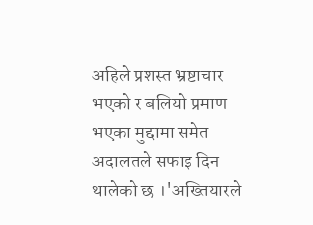अहिले प्रशस्त भ्रष्टाचार भएको र बलियो प्रमाण भएका मुद्दामा समेत अदालतले सफाइ दिन थालेको छ ।'अख्तियारले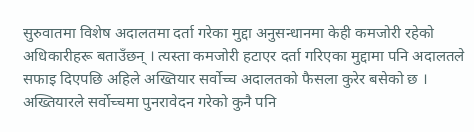सुरुवातमा विशेष अदालतमा दर्ता गरेका मुद्दा अनुसन्धानमा केही कमजोरी रहेको अधिकारीहरू बताउँछन् । त्यस्ता कमजोरी हटाएर दर्ता गरिएका मुद्दामा पनि अदालतले सफाइ दिएपछि अहिले अख्तियार सर्वोच्च अदालतको फैसला कुरेर बसेको छ । अख्तियारले सर्वोच्चमा पुनरावेदन गरेको कुनै पनि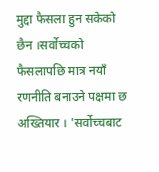मुद्दा फैसला हुन सकेको छैन ।सर्वोच्चको फैसलापछि मात्र नयाँ रणनीति बनाउने पक्षमा छ अख्तियार । 'सर्वोच्चबाट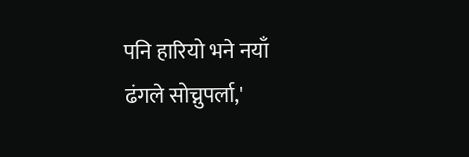पनि हारियो भने नयाँ ढंगले सोच्नुपर्ला,'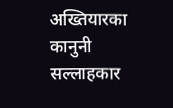अख्तियारका कानुनी सल्लाहकार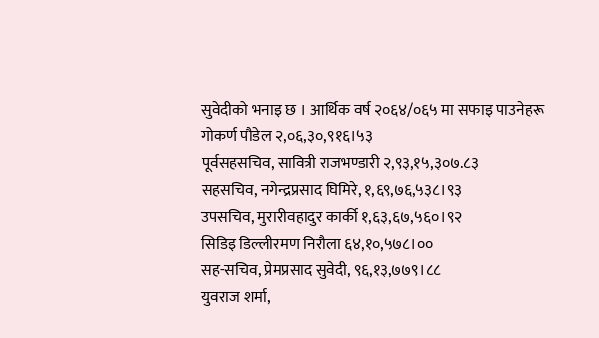सुवेदीको भनाइ छ । आर्थिक वर्ष २०६४/०६५ मा सफाइ पाउनेहरू
गोकर्ण पौडेल २,०६,३०,९१६।५३
पूर्वसहसचिव, सावित्री राजभण्डारी २,९३,१५,३०७.८३
सहसचिव, नगेन्द्रप्रसाद घिमिरे, १,६९,७६,५३८।९३
उपसचिव, मुरारीवहादुर कार्की १,६३,६७,५६०।९२
सिडिइ डिल्लीरमण निरौला ६४,१०,५७८।००
सह-सचिव, प्रेमप्रसाद सुवेदी, ९६,१३,७७९।८८
युवराज शर्मा,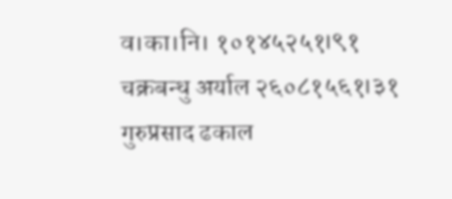व।का।नि। १०१४५२५१।९१
चक्रबन्धु अर्याल २६०८१५६१।३१
गुरुप्रसाद ढकाल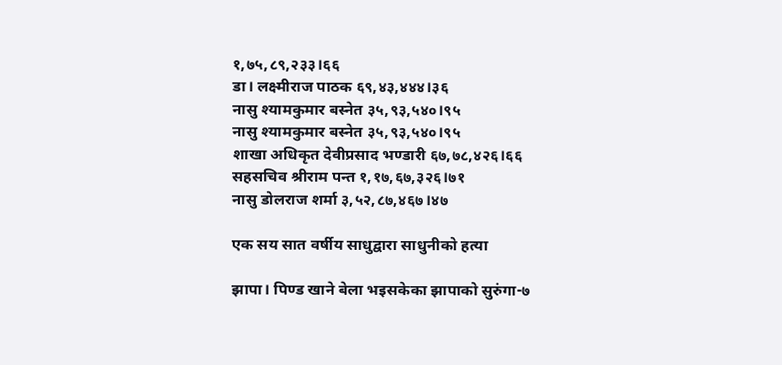१,७५,८९,२३३।६६
डा। लक्ष्मीराज पाठक ६९,४३,४४४।३६
नासु श्यामकुमार बस्नेत ३५,९३,५४०।९५
नासु श्यामकुमार बस्नेत ३५,९३,५४०।९५
शाखा अधिकृत देवीप्रसाद भण्डारी ६७,७८,४२६।६६
सहसचिव श्रीराम पन्त १,१७,६७,३२६।७१
नासु डोलराज शर्मा ३,५२,८७,४६७।४७

एक सय सात वर्षीय साधुद्वारा साधुनीको हत्या

झापा। पिण्ड खाने बेला भइसकेका झापाको सुरुंगा-७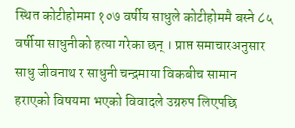स्थित कोटीहोममा १०७ वर्षीय साधुले कोटीहोममै बस्ने ८५ वर्षीया साधुनीको हत्या गरेका छन् । प्राप्त समाचारअनुसार साधु जीवनाथ र साधुनी चन्द्रमाया विकबीच सामान हराएको विषयमा भएको विवादले उग्ररुप लिएपछि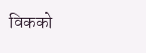विकको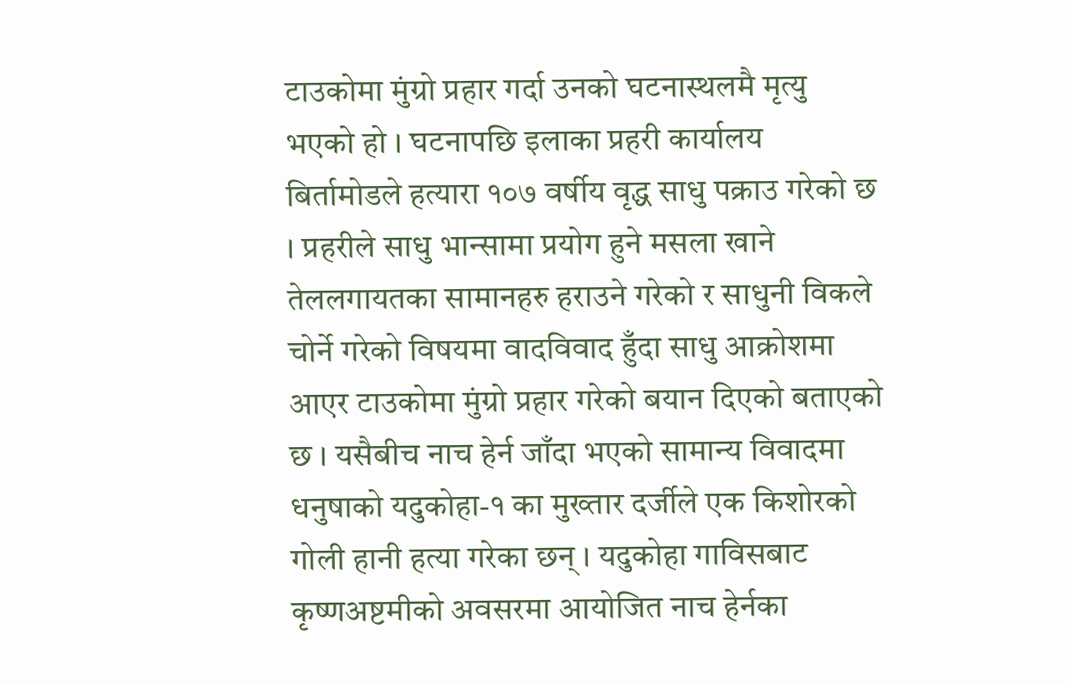टाउकोमा मुंग्रो प्रहार गर्दा उनको घटनास्थलमै मृत्यु भएको हो । घटनापछि इलाका प्रहरी कार्यालय बिर्तामोडले हत्यारा १०७ वर्षीय वृद्ध साधु पक्राउ गरेको छ । प्रहरीले साधु भान्सामा प्रयोग हुने मसला खाने तेललगायतका सामानहरु हराउने गरेको र साधुनी विकले चोर्ने गरेको विषयमा वादविवाद हुँदा साधु आक्रोशमा आएर टाउकोमा मुंग्रो प्रहार गरेको बयान दिएको बताएको छ । यसैबीच नाच हेर्न जाँदा भएको सामान्य विवादमा धनुषाको यदुकोहा-१ का मुख्तार दर्जीले एक किशोरको गोली हानी हत्या गरेका छन् । यदुकोहा गाविसबाट कृष्णअष्टमीको अवसरमा आयोजित नाच हेर्नका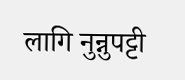लागि नुन्नुपट्टी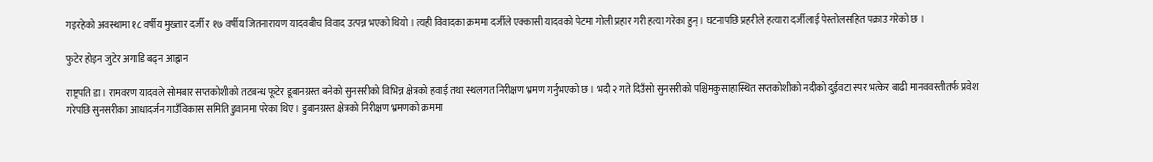गइरहेको अवस्थामा १८ वर्षीय मुख्तार दर्जी र १७ वर्षीय जितनारायण यादवबीच विवाद उत्पन्न भएको थियो । त्यही विवादका क्रममा दर्जीले एक्कासी यादवको पेटमा गोली प्रहार गरी हत्या गरेका हुन् । घटनापछि प्रहरीले हत्यारा दर्जीलाई पेस्तोलसहित पक्राउ गरेको छ ।

फुटेर होइन जुटेर अगाडि बढ्न आह्वान

राष्ट्रपति डा। रामवरण यादवले सोमबार सप्तकोशीको तटबन्ध फूटेर डूबानग्रस्त बनेको सुनसरीको विभिन्न क्षेत्रको हवाई तथा स्थलगत निरीक्षण भ्रमण गर्नुभएको छ । भदौ २ गते दिउँसो सुनसरीको पश्चिमकुसाहास्थित सप्तकोशीको नदीको दुईवटा स्पर भत्केर बाढी मानववस्तीतर्फ प्रवेश गरेपछि सुनसरीका आधादर्जन गाउँविकास समिति डुवानमा परेका थिए । डुबानग्रस्त क्षेत्रको निरीक्षण भ्रमणको क्रममा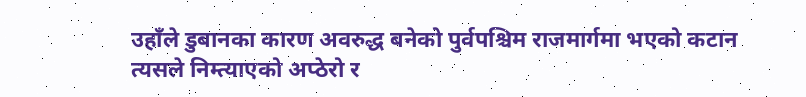उहाँले डुबानका कारण अवरुद्ध बनेको पुर्वपश्चिम राजमार्गमा भएको कटान त्यसले निम्त्याएको अप्ठेरो र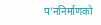प’ननिर्माणको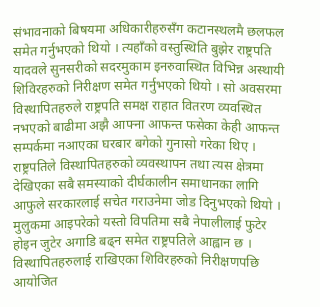संभावनाको बिषयमा अधिकारीहरुसँग कटानस्थलमै छलफल समेत गर्नुभएको थियो । त्यहाँको वस्तुस्थिति बुझेर राष्ट्रपति यादवले सुनसरीको सदरमुकाम इनरुवास्थित विभिन्न अस्थायी शिविरहरुको निरीक्षण समेत गर्नुभएको थियो । सो अवसरमा विस्थापितहरुले राष्ट्रपति समक्ष राहात वितरण व्यवस्थित नभएको बाढीमा अझै आफ्ना आफन्त फसेका केही आफन्त सम्पर्कमा नआएका घरबार बगेको गुनासो गरेका थिए । राष्ट्रपतिले विस्थापितहरुको व्यवस्थापन तथा त्यस क्षेत्रमा देखिएका सबै समस्याको दीर्घकालीन समाधानका लागि आफुले सरकारलाई सचेत गराउनेमा जोड दिनुभएको थियो । मुलुकमा आइपरेको यस्तो विपतिमा सबै नेपालीलाई फुटेर होइन जुटेर अगाडि बढ्न समेत राष्ट्रपतिले आह्वान छ । विस्थापितहरुलाई राखिएका शिविरहरुको निरीक्षणपछि आयोजित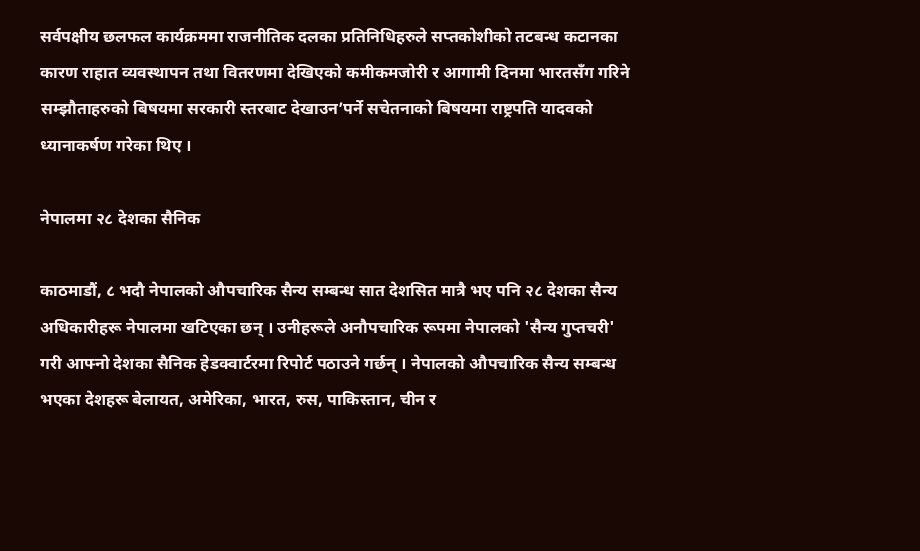सर्वपक्षीय छलफल कार्यक्रममा राजनीतिक दलका प्रतिनिधिहरुले सप्तकोशीको तटबन्ध कटानका कारण राहात व्यवस्थापन तथा वितरणमा देखिएको कमीकमजोरी र आगामी दिनमा भारतसँग गरिने सम्झौताहरुको बिषयमा सरकारी स्तरबाट देखाउन’पर्ने सचेतनाको बिषयमा राष्ट्रपति यादवको ध्यानाकर्षण गरेका थिए ।

नेपालमा २८ देशका सैनिक

काठमाडौं, ८ भदौ नेपालको औपचारिक सैन्य सम्बन्ध सात देशसित मात्रै भए पनि २८ देशका सैन्य अधिकारीहरू नेपालमा खटिएका छन् । उनीहरूले अनौपचारिक रूपमा नेपालको 'सैन्य गुप्तचरी' गरी आफ्नो देशका सैनिक हेडक्वार्टरमा रिपोर्ट पठाउने गर्छन् । नेपालको औपचारिक सैन्य सम्बन्ध भएका देशहरू बेलायत, अमेरिका, भारत, रुस, पाकिस्तान, चीन र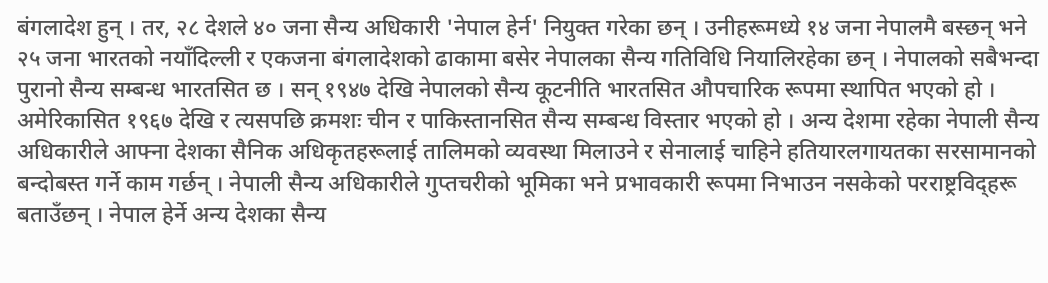बंगलादेश हुन् । तर, २८ देशले ४० जना सैन्य अधिकारी 'नेपाल हेर्न' नियुक्त गरेका छन् । उनीहरूमध्ये १४ जना नेपालमै बस्छन् भने २५ जना भारतको नयाँदिल्ली र एकजना बंगलादेशको ढाकामा बसेर नेपालका सैन्य गतिविधि नियालिरहेका छन् । नेपालको सबैभन्दा पुरानो सैन्य सम्बन्ध भारतसित छ । सन् १९४७ देखि नेपालको सैन्य कूटनीति भारतसित औपचारिक रूपमा स्थापित भएको हो । अमेरिकासित १९६७ देखि र त्यसपछि क्रमशः चीन र पाकिस्तानसित सैन्य सम्बन्ध विस्तार भएको हो । अन्य देशमा रहेका नेपाली सैन्य अधिकारीले आफ्ना देशका सैनिक अधिकृतहरूलाई तालिमको व्यवस्था मिलाउने र सेनालाई चाहिने हतियारलगायतका सरसामानको बन्दोबस्त गर्ने काम गर्छन् । नेपाली सैन्य अधिकारीले गुप्तचरीको भूमिका भने प्रभावकारी रूपमा निभाउन नसकेको परराष्ट्रविद्हरू बताउँछन् । नेपाल हेर्ने अन्य देशका सैन्य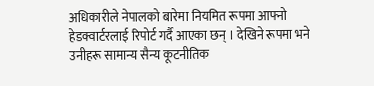अधिकारीले नेपालको बारेमा नियमित रूपमा आफ्नो हेडक्वार्टरलाई रिपोर्ट गर्दै आएका छन् । देखिने रूपमा भने उनीहरू सामान्य सैन्य कूटनीतिक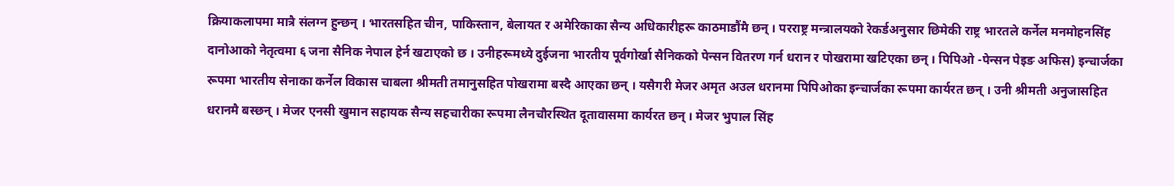क्रियाकलापमा मात्रै संलग्न हुन्छन् । भारतसहित चीन, पाकिस्तान, बेलायत र अमेरिकाका सैन्य अधिकारीहरू काठमाडौंमै छन् । परराष्ट्र मन्त्रालयको रेकर्डअनुसार छिमेकी राष्ट्र भारतले कर्नेल मनमोहनसिंह दानोआको नेतृत्वमा ६ जना सैनिक नेपाल हेर्न खटाएको छ । उनीहरूमध्ये दुईजना भारतीय पूर्वगोर्खा सैनिकको पेन्सन वितरण गर्न धरान र पोखरामा खटिएका छन् । पिपिओ -पेन्सन पेइङ अफिस) इन्चार्जका रूपमा भारतीय सेनाका कर्नेल विकास चाबला श्रीमती तमानुसहित पोखरामा बस्दै आएका छन् । यसैगरी मेजर अमृत अउल धरानमा पिपिओका इन्चार्जका रूपमा कार्यरत छन् । उनी श्रीमती अनुजासहित धरानमै बस्छन् । मेजर एनसी खुमान सहायक सैन्य सहचारीका रूपमा लैनचौरस्थित दूतावासमा कार्यरत छन् । मेजर भुपाल सिंह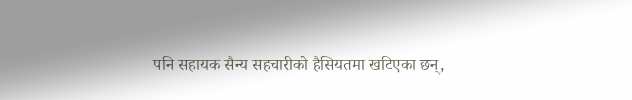पनि सहायक सैन्य सहचारीको हैसियतमा खटिएका छन्,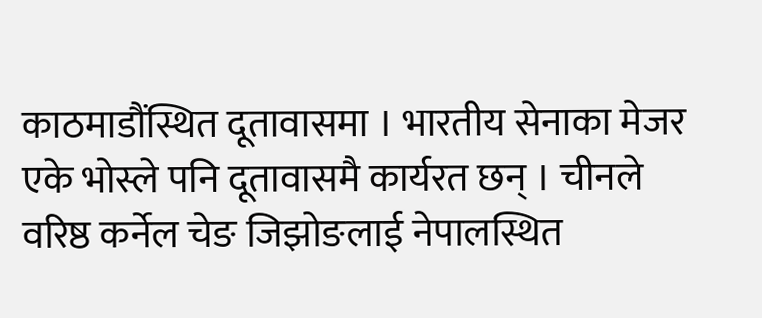काठमाडौंस्थित दूतावासमा । भारतीय सेनाका मेजर एके भोस्ले पनि दूतावासमै कार्यरत छन् । चीनले वरिष्ठ कर्नेल चेङ जिझोङलाई नेपालस्थित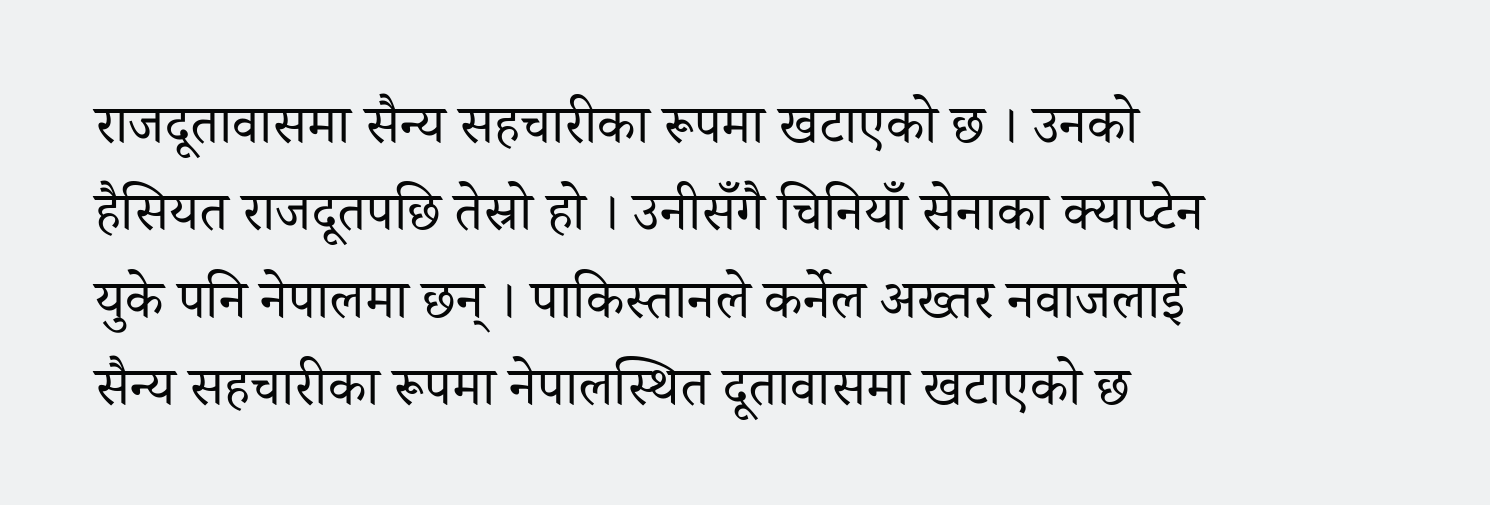राजदूतावासमा सैन्य सहचारीका रूपमा खटाएको छ । उनको हैसियत राजदूतपछि तेस्रो हो । उनीसँगै चिनियाँ सेनाका क्याप्टेन युके पनि नेपालमा छन् । पाकिस्तानले कर्नेल अख्तर नवाजलाई सैन्य सहचारीका रूपमा नेपालस्थित दूतावासमा खटाएको छ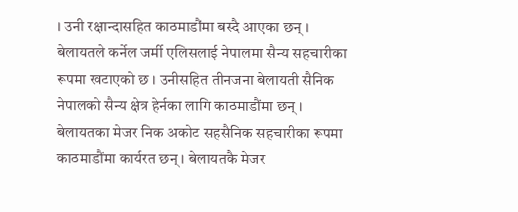। उनी रक्षान्दासहित काठमाडौंमा बस्दै आएका छन् । बेलायतले कर्नेल जर्मी एलिसलाई नेपालमा सैन्य सहचारीका रूपमा खटाएको छ । उनीसहित तीनजना बेलायती सैनिक नेपालको सैन्य क्षेत्र हेर्नका लागि काठमाडौंमा छन् । बेलायतका मेजर निक अकोट सहसैनिक सहचारीका रूपमा काठमाडौंमा कार्यरत छन् । बेलायतकै मेजर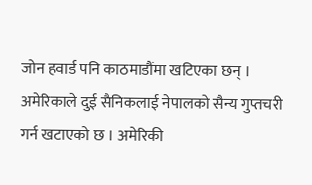जोन हवार्ड पनि काठमाडौंमा खटिएका छन् । अमेरिकाले दुई सैनिकलाई नेपालको सैन्य गुप्तचरी गर्न खटाएको छ । अमेरिकी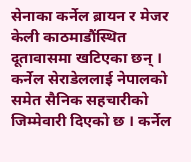सेनाका कर्नेल ब्रायन र मेजर केली काठमाडौंस्थित दूतावासमा खटिएका छन् । कर्नेल सेराडेललाई नेपालको समेत सैनिक सहचारीको जिम्मेवारी दिएको छ । कर्नेल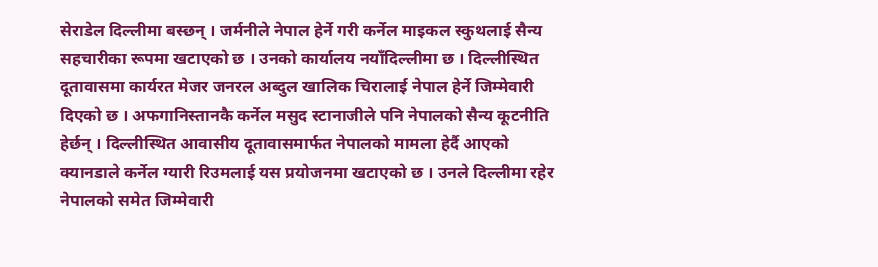सेराडेल दिल्लीमा बस्छन् । जर्मनीले नेपाल हेर्ने गरी कर्नेल माइकल स्कुथलाई सैन्य सहचारीका रूपमा खटाएको छ । उनको कार्यालय नयाँदिल्लीमा छ । दिल्लीस्थित दूतावासमा कार्यरत मेजर जनरल अब्दुल खालिक चिरालाई नेपाल हेर्ने जिम्मेवारी दिएको छ । अफगानिस्तानकै कर्नेल मसुद स्टानाजीले पनि नेपालको सैन्य कूटनीति हेर्छन् । दिल्लीस्थित आवासीय दूतावासमार्फत नेपालको मामला हेर्दै आएको क्यानडाले कर्नेल ग्यारी रिउमलाई यस प्रयोजनमा खटाएको छ । उनले दिल्लीमा रहेर नेपालको समेत जिम्मेवारी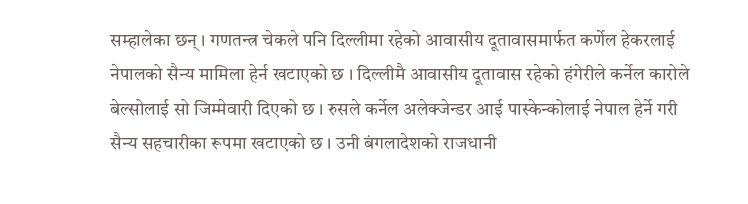सम्हालेका छन् । गणतन्त्र चेकले पनि दिल्लीमा रहेको आवासीय दूतावासमार्फत कर्णेल हेकरलाई नेपालको सैन्य मामिला हेर्न खटाएको छ । दिल्लीमै आवासीय दूतावास रहेको हंगेरीले कर्नेल कारोले बेल्सोलाई सो जिम्मेवारी दिएको छ । रुसले कर्नेल अलेक्जेन्डर आई पास्केन्कोलाई नेपाल हेर्ने गरी सैन्य सहचारीका रूपमा खटाएको छ । उनी बंगलादेशको राजधानी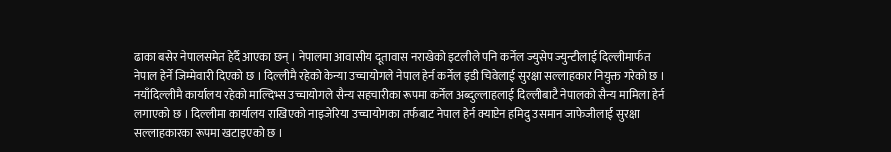ढाका बसेर नेपालसमेत हेर्दै आएका छन् । नेपालमा आवासीय दूतावास नराखेको इटलीले पनि कर्नेल ज्युसेप ज्युन्टीलाई दिल्लीमार्फत नेपाल हेर्ने जिम्मेवारी दिएको छ । दिल्लीमै रहेको केन्या उच्चायोगले नेपाल हेर्न कर्नेल इडी चिवेलाई सुरक्षा सल्लाहकार नियुक्त गरेको छ । नयाँदिल्लीमै कार्यालय रहेको माल्दिभ्स उच्चायोगले सैन्य सहचारीका रूपमा कर्नेल अब्दुल्लाहलाई दिल्लीबाटै नेपालको सैन्य मामिला हेर्न लगाएको छ । दिल्लीमा कार्यालय राखिएको नाइजेरिया उच्चायोगका तर्फबाट नेपाल हेर्न क्याप्टेन हमिदु उसमान जाफेजीलाई सुरक्षा सल्लाहकारका रूपमा खटाइएको छ ।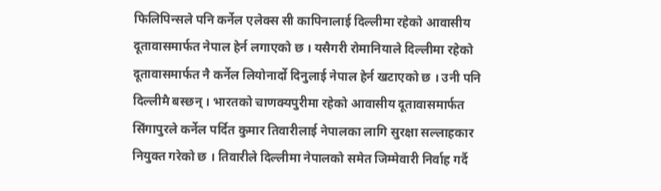फिलिपिन्सले पनि कर्नेल एलेक्स सी कापिनालाई दिल्लीमा रहेको आवासीय दूतावासमार्फत नेपाल हेर्न लगाएको छ । यसैगरी रोमानियाले दिल्लीमा रहेको दूतावासमार्फत नै कर्नेल लियोनार्दो दिनुलाई नेपाल हेर्न खटाएको छ । उनी पनि दिल्लीमै बस्छन् । भारतको चाणक्यपुरीमा रहेको आवासीय दूतावासमार्फत सिंगापुरले कर्नेल पर्दित कुमार तिवारीलाई नेपालका लागि सुरक्षा सल्लाहकार नियुक्त गरेको छ । तिवारीले दिल्लीमा नेपालको समेत जिम्मेवारी निर्वाह गर्दै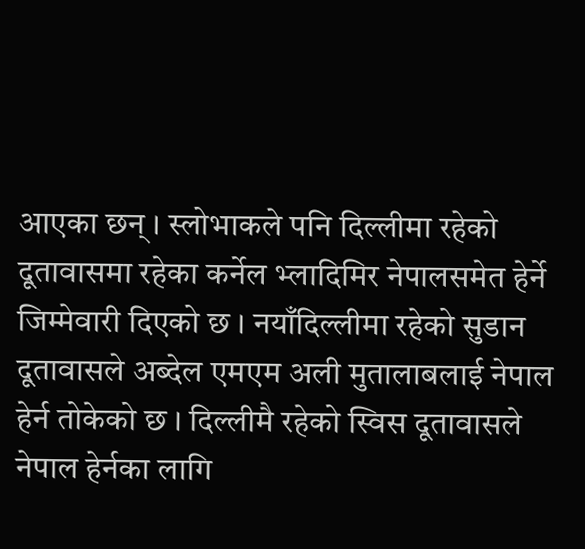आएका छन् । स्लोभाकले पनि दिल्लीमा रहेको दूतावासमा रहेका कर्नेल भ्लादिमिर नेपालसमेत हेर्ने जिम्मेवारी दिएको छ । नयाँदिल्लीमा रहेको सुडान दूतावासले अब्देल एमएम अली मुतालाबलाई नेपाल हेर्न तोकेको छ । दिल्लीमै रहेको स्विस दूतावासले नेपाल हेर्नका लागि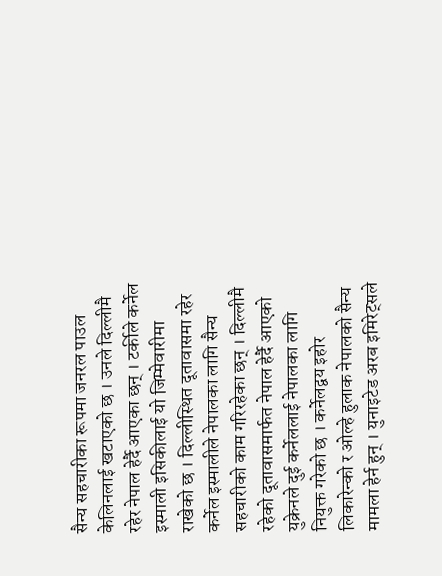सैन्य सहचारीका रूपमा जनरल पाउल केलिनलाई खटाएको छ । उनले दिल्लीमै रहेर नेपाल हेर्दै आएका छन् । टर्कीले कर्नेल इस्माली इसिकीलाई यो जिम्मेवारीमा राखेको छ । दिल्लीस्थित दूतावासमा रहेर कर्नेल इस्मालीले नेपालका लागि सैन्य सहचारीको काम गरिरहेका छन् । दिल्लीमै रहेको दूतावासमार्फत नेपाल हेर्दै आएको युक्रेनले दुई कर्नेललाई नेपालका लागि नियुक्त गरेको छ । कर्नेलद्वय इहोर लिकारेन्को र ओल्हे हुलाक नेपालको सैन्य मामला हेर्न हुन् । युनाइटेड अरब इमिरेट्सले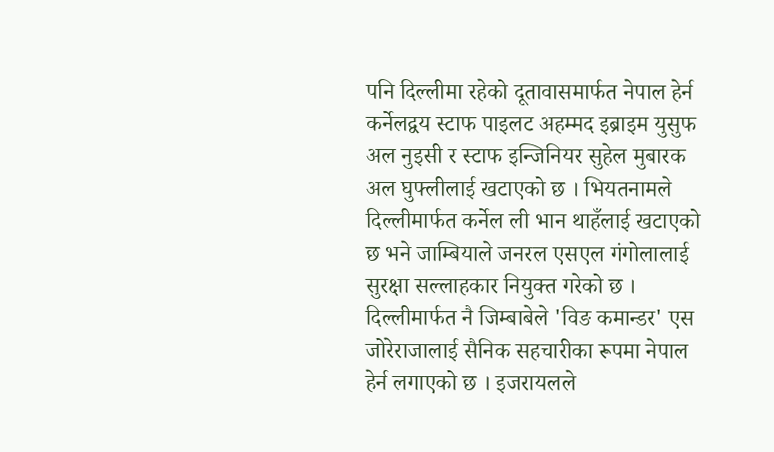पनि दिल्लीमा रहेको दूतावासमार्फत नेपाल हेर्न कर्नेलद्वय स्टाफ पाइलट अहम्मद इब्राइम युसुफ अल नुइसी र स्टाफ इन्जिनियर सुहेल मुबारक अल घुफ्लीलाई खटाएको छ । भियतनामले दिल्लीमार्फत कर्नेल ली भान थाहँलाई खटाएको छ भने जाम्बियाले जनरल एसएल गंगोलालाई सुरक्षा सल्लाहकार नियुक्त गरेको छ । दिल्लीमार्फत नै जिम्बाबेले 'विङ कमान्डर' एस जोरेराजालाई सैनिक सहचारीका रूपमा नेपाल हेर्न लगाएको छ । इजरायलले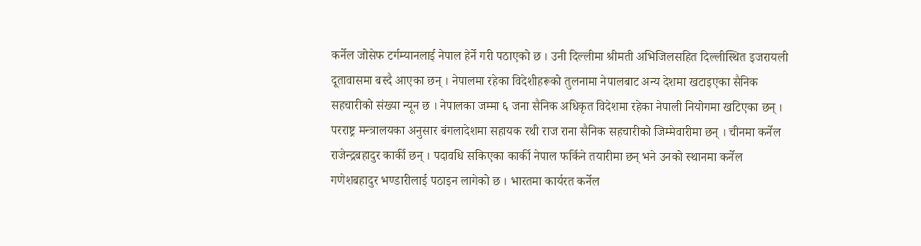कर्नेल जोसेफ टर्गम्यानलाई नेपाल हेर्ने गरी पठाएको छ । उनी दिल्लीमा श्रीमती अभिजिलसहित दिल्लीस्थित इजरायली दूतावासमा बस्दै आएका छन् । नेपालमा रहेका विदेशीहरूको तुलनामा नेपालबाट अन्य देशमा खटाइएका सैनिक सहचारीको संख्या न्यून छ । नेपालका जम्मा ६ जना सैनिक अधिकृत विदेशमा रहेका नेपाली नियोगमा खटिएका छन् । परराष्ट्र मन्त्रालयका अनुसार बंगलादेशमा सहायक रथी राज राना सैनिक सहचारीको जिम्मेवारीमा छन् । चीनमा कर्नेल राजेन्द्रबहादुर कार्की छन् । पदावधि सकिएका कार्की नेपाल फर्किने तयारीमा छन् भने उनको स्थानमा कर्नेल गणेशबहादुर भण्डारीलाई पठाइन लागेको छ । भारतमा कार्यरत कर्नेल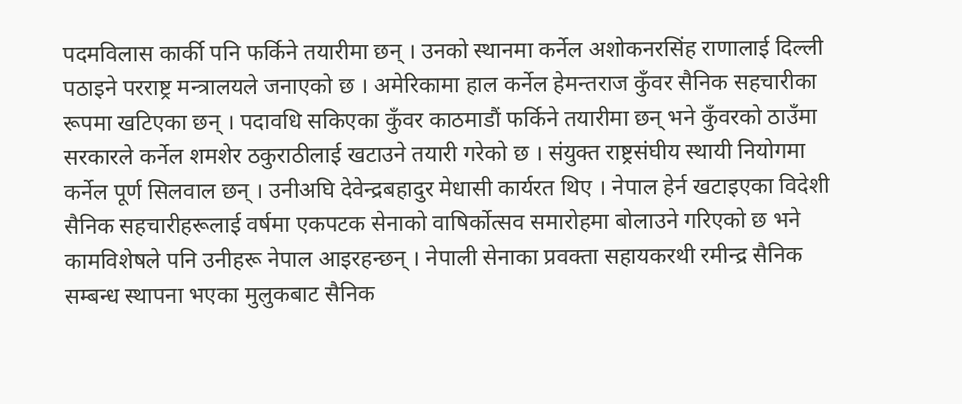पदमविलास कार्की पनि फर्किने तयारीमा छन् । उनको स्थानमा कर्नेल अशोकनरसिंह राणालाई दिल्ली पठाइने परराष्ट्र मन्त्रालयले जनाएको छ । अमेरिकामा हाल कर्नेल हेमन्तराज कुँवर सैनिक सहचारीका रूपमा खटिएका छन् । पदावधि सकिएका कुँवर काठमाडौं फर्किने तयारीमा छन् भने कुँवरको ठाउँमा सरकारले कर्नेल शमशेर ठकुराठीलाई खटाउने तयारी गरेको छ । संयुक्त राष्ट्रसंघीय स्थायी नियोगमा कर्नेल पूर्ण सिलवाल छन् । उनीअघि देवेन्द्रबहादुर मेधासी कार्यरत थिए । नेपाल हेर्न खटाइएका विदेशी सैनिक सहचारीहरूलाई वर्षमा एकपटक सेनाको वाषिर्कोत्सव समारोहमा बोलाउने गरिएको छ भने कामविशेषले पनि उनीहरू नेपाल आइरहन्छन् । नेपाली सेनाका प्रवक्ता सहायकरथी रमीन्द्र सैनिक सम्बन्ध स्थापना भएका मुलुकबाट सैनिक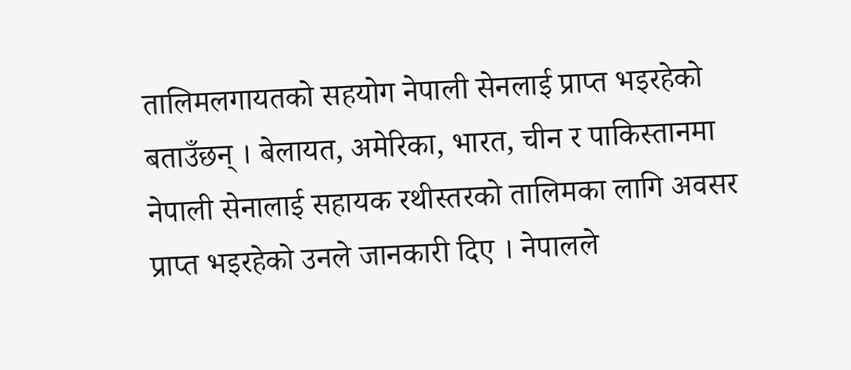तालिमलगायतको सहयोग नेपाली सेनलाई प्राप्त भइरहेको बताउँछन् । बेलायत, अमेरिका, भारत, चीन र पाकिस्तानमा नेपाली सेनालाई सहायक रथीस्तरको तालिमका लागि अवसर प्राप्त भइरहेको उनले जानकारी दिए । नेपालले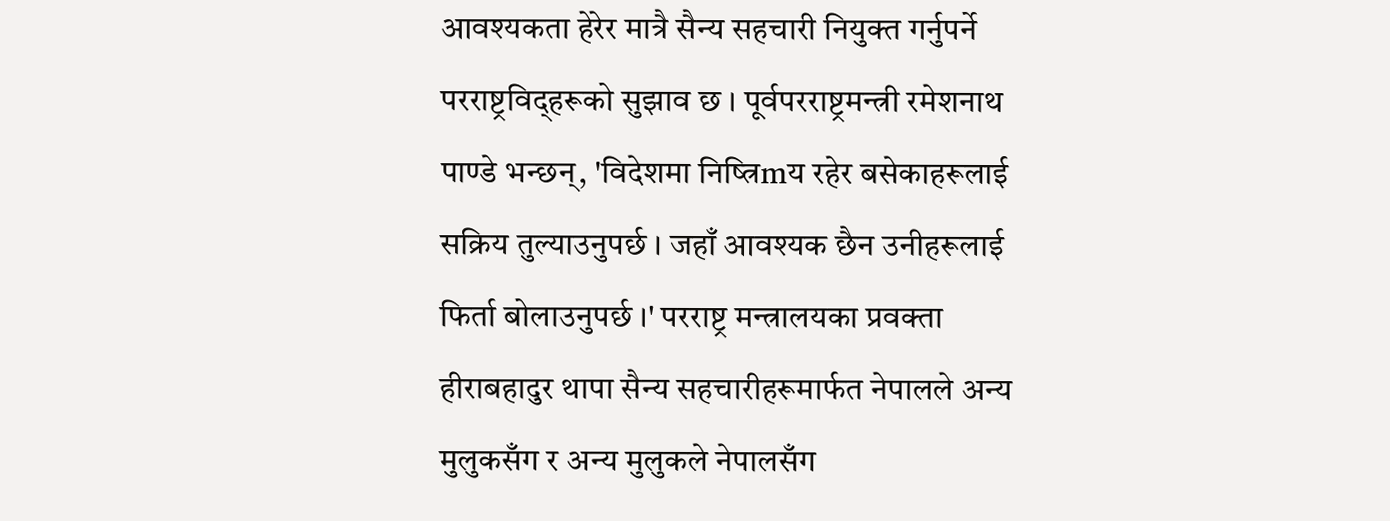आवश्यकता हेरेर मात्रै सैन्य सहचारी नियुक्त गर्नुपर्ने परराष्ट्रविद्हरूको सुझाव छ । पूर्वपरराष्ट्रमन्त्री रमेशनाथ पाण्डे भन्छन्, 'विदेशमा निष्त्रिmय रहेर बसेकाहरूलाई सक्रिय तुल्याउनुपर्छ । जहाँ आवश्यक छैन उनीहरूलाई फिर्ता बोलाउनुपर्छ ।' परराष्ट्र मन्त्रालयका प्रवक्ता हीराबहादुर थापा सैन्य सहचारीहरूमार्फत नेपालले अन्य मुलुकसँग र अन्य मुलुकले नेपालसँग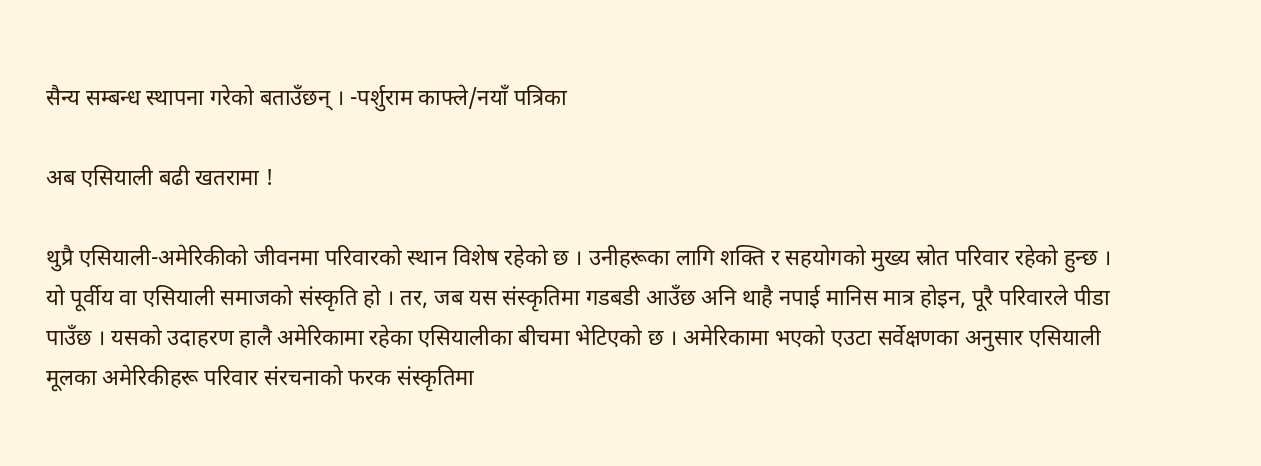सैन्य सम्बन्ध स्थापना गरेको बताउँछन् । -पर्शुराम काफ्ले/नयाँ पत्रिका

अब एसियाली बढी खतरामा !

थुप्रै एसियाली-अमेरिकीको जीवनमा परिवारको स्थान विशेष रहेको छ । उनीहरूका लागि शक्ति र सहयोगको मुख्य स्रोत परिवार रहेको हुन्छ । यो पूर्वीय वा एसियाली समाजको संस्कृति हो । तर, जब यस संस्कृतिमा गडबडी आउँछ अनि थाहै नपाई मानिस मात्र होइन, पूरै परिवारले पीडा पाउँछ । यसको उदाहरण हालै अमेरिकामा रहेका एसियालीका बीचमा भेटिएको छ । अमेरिकामा भएको एउटा सर्वेक्षणका अनुसार एसियाली मूलका अमेरिकीहरू परिवार संरचनाको फरक संस्कृतिमा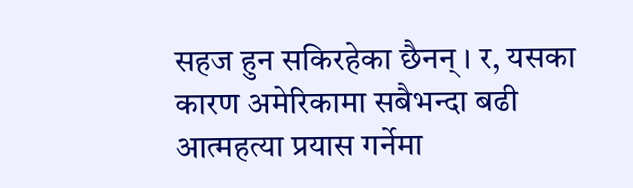सहज हुन सकिरहेका छैनन् । र, यसका कारण अमेरिकामा सबैभन्दा बढी आत्महत्या प्रयास गर्नेमा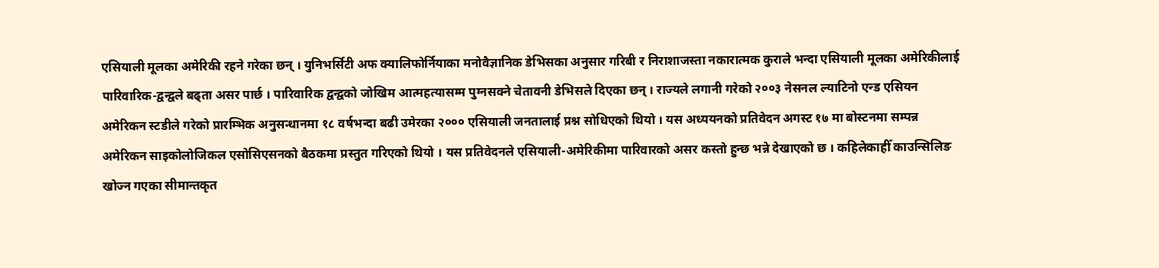एसियाली मूलका अमेरिकी रहने गरेका छन् । युनिभर्सिटी अफ क्यालिफोर्नियाका मनोवैज्ञानिक डेभिसका अनुसार गरिबी र निराशाजस्ता नकारात्मक कुराले भन्दा एसियाली मूलका अमेरिकीलाई पारिवारिक-द्वन्द्वले बढ्ता असर पार्छ । पारिवारिक द्वन्द्वको जोखिम आत्महत्यासम्म पुग्नसक्ने चेतावनी डेभिसले दिएका छन् । राज्यले लगानी गरेको २००३ नेसनल ल्याटिनो एन्ड एसियन अमेरिकन स्टडीले गरेको प्रारम्भिक अनुसन्धानमा १८ वर्षभन्दा बढी उमेरका २००० एसियाली जनतालाई प्रश्न सोधिएको थियो । यस अध्ययनको प्रतिवेदन अगस्ट १७ मा बोस्टनमा सम्पन्न अमेरिकन साइकोलोजिकल एसोसिएसनको बैठकमा प्रस्तुत गरिएको थियो । यस प्रतिवेदनले एसियाली-अमेरिकीमा पारिवारको असर कस्तो हुन्छ भन्ने देखाएको छ । कहिलेकाहीँ काउन्सिलिङ खोज्न गएका सीमान्तकृत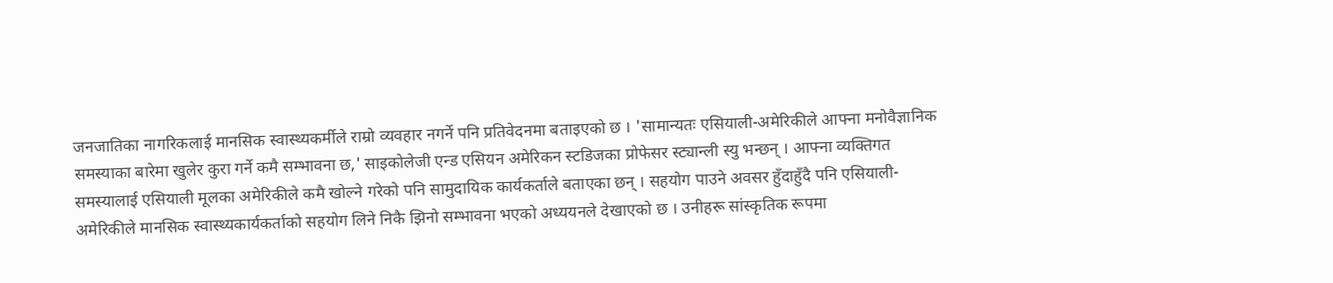जनजातिका नागरिकलाई मानसिक स्वास्थ्यकर्मीले राम्रो व्यवहार नगर्ने पनि प्रतिवेदनमा बताइएको छ । 'सामान्यतः एसियाली-अमेरिकीले आफ्ना मनोवैज्ञानिक समस्याका बारेमा खुलेर कुरा गर्ने कमै सम्भावना छ,' साइकोलेजी एन्ड एसियन अमेरिकन स्टडिजका प्रोफेसर स्ट्यान्ली स्यु भन्छन् । आफ्ना व्यक्तिगत समस्यालाई एसियाली मूलका अमेरिकीले कमै खोल्ने गरेको पनि सामुदायिक कार्यकर्ताले बताएका छन् । सहयोग पाउने अवसर हुँदाहुँदै पनि एसियाली-अमेरिकीले मानसिक स्वास्थ्यकार्यकर्ताको सहयोग लिने निकै झिनो सम्भावना भएको अध्ययनले देखाएको छ । उनीहरू सांस्कृतिक रूपमा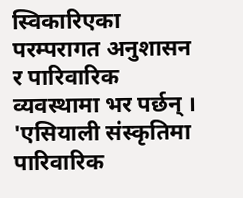स्विकारिएका परम्परागत अनुशासन र पारिवारिक व्यवस्थामा भर पर्छन् । 'एसियाली संस्कृतिमा पारिवारिक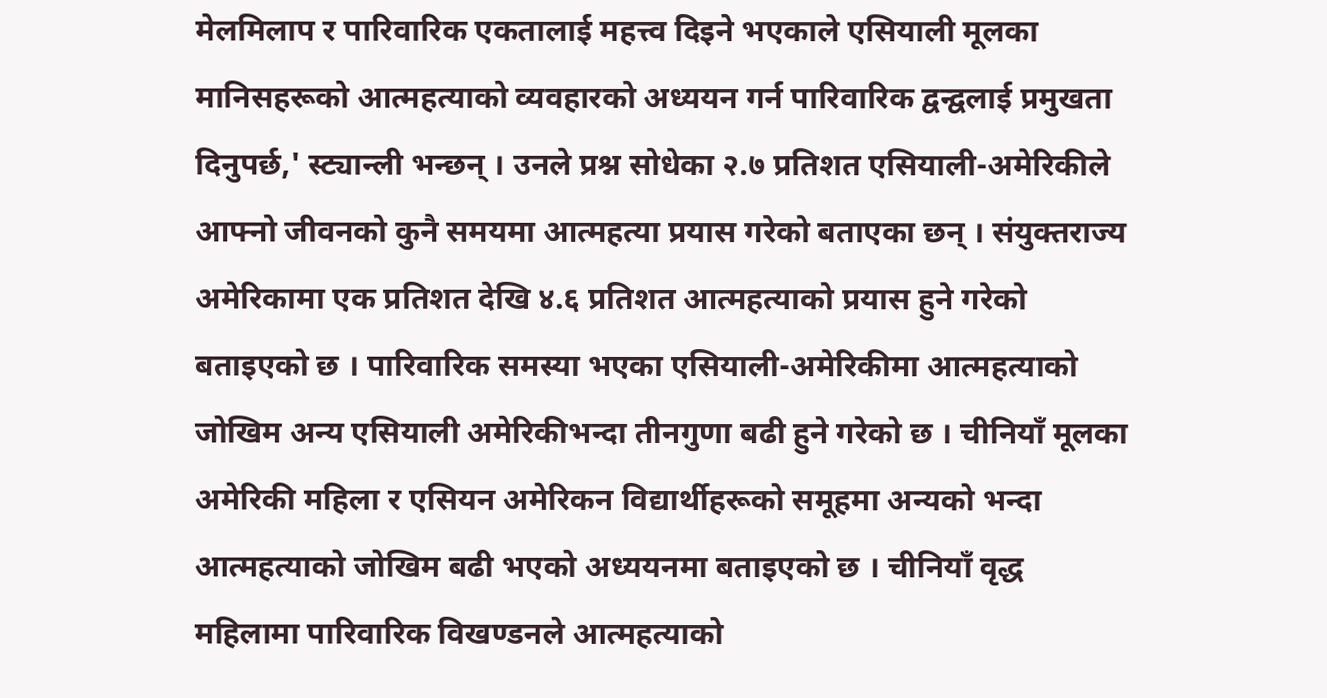मेलमिलाप र पारिवारिक एकतालाई महत्त्व दिइने भएकाले एसियाली मूलका मानिसहरूको आत्महत्याको व्यवहारको अध्ययन गर्न पारिवारिक द्वन्द्वलाई प्रमुखता दिनुपर्छ,' स्ट्यान्ली भन्छन् । उनले प्रश्न सोधेका २.७ प्रतिशत एसियाली-अमेरिकीले आफ्नो जीवनको कुनै समयमा आत्महत्या प्रयास गरेको बताएका छन् । संयुक्तराज्य अमेरिकामा एक प्रतिशत देखि ४.६ प्रतिशत आत्महत्याको प्रयास हुने गरेको बताइएको छ । पारिवारिक समस्या भएका एसियाली-अमेरिकीमा आत्महत्याको जोखिम अन्य एसियाली अमेरिकीभन्दा तीनगुणा बढी हुने गरेको छ । चीनियाँ मूलका अमेरिकी महिला र एसियन अमेरिकन विद्यार्थीहरूको समूहमा अन्यको भन्दा आत्महत्याको जोखिम बढी भएको अध्ययनमा बताइएको छ । चीनियाँ वृद्ध महिलामा पारिवारिक विखण्डनले आत्महत्याको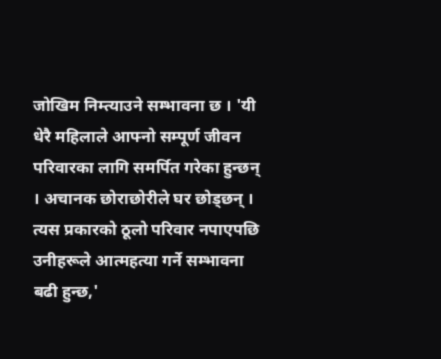जोखिम निम्त्याउने सम्भावना छ । 'यी धेरै महिलाले आफ्नो सम्पूर्ण जीवन परिवारका लागि समर्पित गरेका हुन्छन् । अचानक छोराछोरीले घर छोड्छन् । त्यस प्रकारको ठूलो परिवार नपाएपछि उनीहरूले आत्महत्या गर्ने सम्भावना बढी हुन्छ,'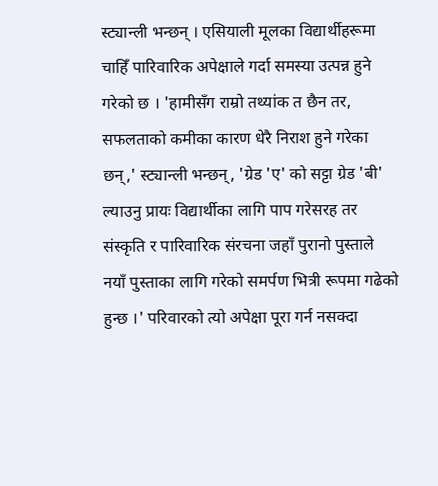स्ट्यान्ली भन्छन् । एसियाली मूलका विद्यार्थीहरूमा चाहिँ पारिवारिक अपेक्षाले गर्दा समस्या उत्पन्न हुने गरेको छ । 'हामीसँग राम्रो तथ्यांक त छैन तर, सफलताको कमीका कारण धेरै निराश हुने गरेका छन्,' स्ट्यान्ली भन्छन्, 'ग्रेड 'ए' को सट्टा ग्रेड 'बी' ल्याउनु प्रायः विद्यार्थीका लागि पाप गरेसरह तर संस्कृति र पारिवारिक संरचना जहाँ पुरानो पुस्ताले नयाँ पुस्ताका लागि गरेको समर्पण भित्री रूपमा गढेको हुन्छ ।' परिवारको त्यो अपेक्षा पूरा गर्न नसक्दा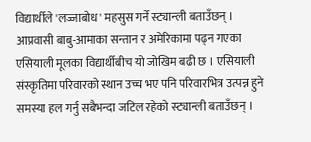विद्यार्थीले 'लज्जाबोध' महसुस गर्ने स्ट्यान्ली बताउँछन् । आप्रवासी बाबु-आमाका सन्तान र अमेरिकामा पढ्न गएका एसियाली मूलका विद्यार्थीबीच यो जोखिम बढी छ । एसियाली संस्कृतिमा परिवारको स्थान उच्च भए पनि परिवारभित्र उत्पन्न हुने समस्या हल गर्नु सबैभन्दा जटिल रहेको स्ट्यान्ली बताउँछन् ।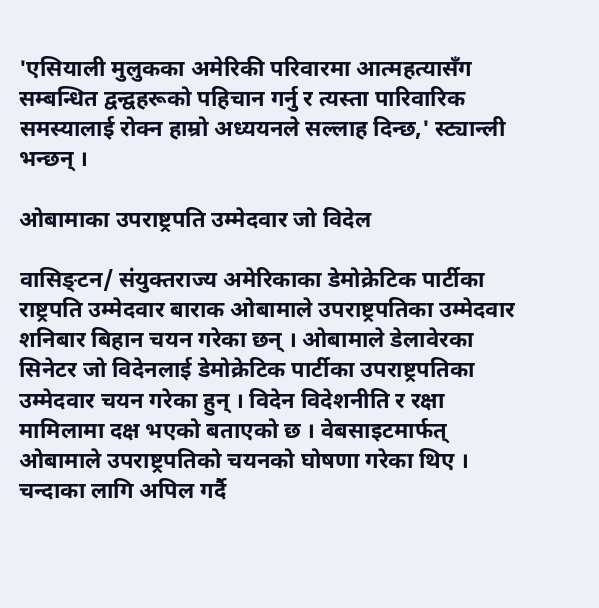'एसियाली मुलुकका अमेरिकी परिवारमा आत्महत्यासँग सम्बन्धित द्वन्द्वहरूको पहिचान गर्नु र त्यस्ता पारिवारिक समस्यालाई रोक्न हाम्रो अध्ययनले सल्लाह दिन्छ,' स्ट्यान्ली भन्छन् ।

ओबामाका उपराष्ट्रपति उम्मेदवार जो विदेल

वासिङ्टन/ संयुक्तराज्य अमेरिकाका डेमोक्रेटिक पार्टीका राष्ट्रपति उम्मेदवार बाराक ओबामाले उपराष्ट्रपतिका उम्मेदवार शनिबार बिहान चयन गरेका छन् । ओबामाले डेलावेरका सिनेटर जो विदेनलाई डेमोक्रेटिक पार्टीका उपराष्ट्रपतिका उम्मेदवार चयन गरेका हुन् । विदेन विदेशनीति र रक्षा मामिलामा दक्ष भएको बताएको छ । वेबसाइटमार्फत् ओबामाले उपराष्ट्रपतिको चयनको घोषणा गरेका थिए । चन्दाका लागि अपिल गर्दै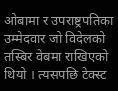ओबामा र उपराष्ट्रपतिका उम्मेदवार जो विदेलको तस्बिर वेबमा राखिएको थियो । त्यसपछि टेक्स्ट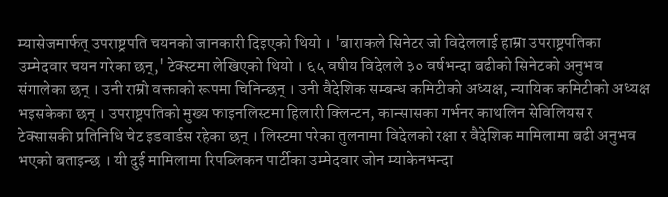म्यासेजमार्फत् उपराष्ट्रपति चयनको जानकारी दिइएको थियो । 'बाराकले सिनेटर जो विदेललाई हाम्रा उपराष्ट्रपतिका उम्मेदवार चयन गरेका छन्,' टेक्स्टमा लेखिएको थियो । ६५ वषीय विदेलले ३० वर्षभन्दा बढीको सिनेटको अनुभव संगालेका छन् । उनी राम्रो वक्ताको रूपमा चिनिन्छन् । उनी वैदेशिक सम्बन्ध कमिटीको अध्यक्ष, न्यायिक कमिटीको अध्यक्ष भइसकेका छन् । उपराष्ट्रपतिको मुख्य फाइनलिस्टमा हिलारी क्लिन्टन, कान्सासका गर्भनर काथलिन सेविलियस र टेक्सासकी प्रतिनिधि चेट इडवार्डस रहेका छन् । लिस्टमा परेका तुलनामा विदेलको रक्षा र वैदेशिक मामिलामा बढी अनुभव भएको बताइन्छ । यी दुई मामिलामा रिपब्लिकन पार्टीका उम्मेदवार जोन म्याकेनभन्दा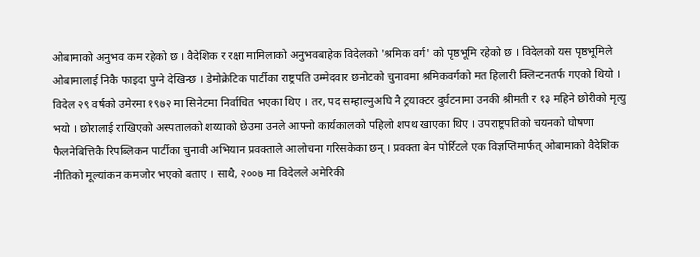ओबामाको अनुभव कम रहेको छ । वैदेशिक र रक्षा मामिलाको अनुभवबाहेक विदेलको 'श्रमिक वर्ग' को पृष्ठभूमि रहेको छ । विदेलको यस पृष्ठभूमिले ओबामालाई निकै फाइदा पुग्ने देखिन्छ । डेमोक्रेटिक पार्टीका राष्ट्रपति उम्मेदवार छनोटको चुनावमा श्रमिकवर्गको मत हिलारी क्लिन्टनतर्फ गएको थियो । विदेल २९ वर्षको उमेरमा १९७२ मा सिनेटमा निर्वाचित भएका थिए । तर, पद सम्हाल्नुअघि नै ट्रयाक्टर दुर्घटनामा उनकी श्रीमती र १३ महिने छोरीको मृत्यु भयो । छोरालाई राखिएको अस्पतालको शय्याको छेउमा उनले आफ्नो कार्यकालको पहिलो शपथ खाएका थिए । उपराष्ट्रपतिको चयनको घोषणा फैलनेबित्तिकै रिपब्लिकन पार्टीका चुनावी अभियान प्रवक्ताले आलोचना गरिसकेका छन् । प्रवक्ता बेन पोर्रिटले एक विज्ञप्तिमार्फत् ओबामाको वैदेशिक नीतिको मूल्यांकन कमजोर भएको बताए । साथै, २००७ मा विदेलले अमेरिकी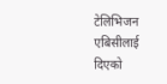टेलिभिजन एबिसीलाई दिएको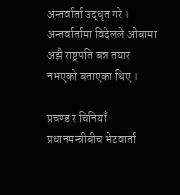अन्तर्वार्ता उद्धृत गरे । अन्तर्वार्तामा विदेलले ओबामा अझै राष्ट्रपति बन्न तयार नभएको बताएका थिए ।

प्रचण्ड र चिनियाँ प्रधानमन्त्रीबीच भेटवार्ता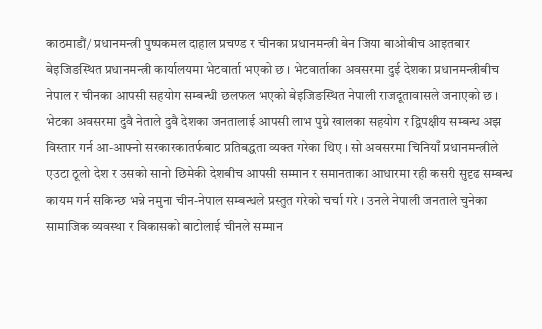काठमाडौं/ प्रधानमन्त्री पुष्पकमल दाहाल प्रचण्ड र चीनका प्रधानमन्त्री बेन जिया बाओबीच आइतबार बेइजिङस्थित प्रधानमन्त्री कार्यालयमा भेटवार्ता भएको छ । भेटवार्ताका अवसरमा दुई देशका प्रधानमन्त्रीबीच नेपाल र चीनका आपसी सहयोग सम्बन्धी छलफल भएको बेइजिङस्थित नेपाली राजदूतावासले जनाएको छ । भेटका अवसरमा दुवै नेताले दुवै देशका जनतालाई आपसी लाभ पुग्ने खालका सहयोग र द्विपक्षीय सम्बन्ध अझ विस्तार गर्न आ-आफ्नो सरकारकातर्फबाट प्रतिबद्धता व्यक्त गरेका थिए । सो अवसरमा चिनियाँ प्रधानमन्त्रीले एउटा ठूलो देश र उसको सानो छिमेकी देशबीच आपसी सम्मान र समानताका आधारमा रही कसरी सुदृढ सम्बन्ध कायम गर्न सकिन्छ भन्ने नमुना चीन-नेपाल सम्बन्धले प्रस्तुत गरेको चर्चा गरे । उनले नेपाली जनताले चुनेका सामाजिक व्यवस्था र विकासको बाटोलाई चीनले सम्मान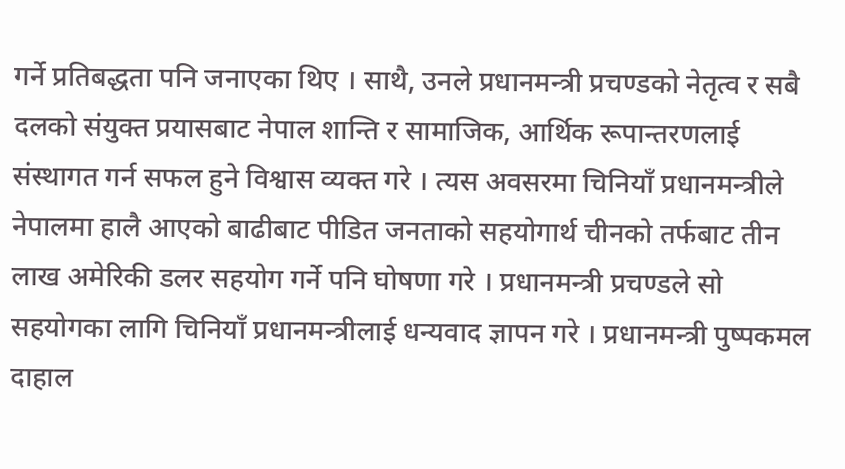गर्ने प्रतिबद्धता पनि जनाएका थिए । साथै, उनले प्रधानमन्त्री प्रचण्डको नेतृत्व र सबै दलको संयुक्त प्रयासबाट नेपाल शान्ति र सामाजिक, आर्थिक रूपान्तरणलाई संस्थागत गर्न सफल हुने विश्वास व्यक्त गरे । त्यस अवसरमा चिनियाँ प्रधानमन्त्रीले नेपालमा हालै आएको बाढीबाट पीडित जनताको सहयोगार्थ चीनको तर्फबाट तीन लाख अमेरिकी डलर सहयोग गर्ने पनि घोषणा गरे । प्रधानमन्त्री प्रचण्डले सो सहयोगका लागि चिनियाँ प्रधानमन्त्रीलाई धन्यवाद ज्ञापन गरे । प्रधानमन्त्री पुष्पकमल दाहाल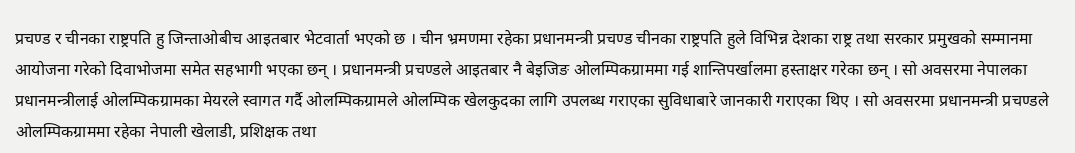प्रचण्ड र चीनका राष्ट्रपति हु जिन्ताओबीच आइतबार भेटवार्ता भएको छ । चीन भ्रमणमा रहेका प्रधानमन्त्री प्रचण्ड चीनका राष्ट्रपति हुले विभिन्न देशका राष्ट्र तथा सरकार प्रमुखको सम्मानमा आयोजना गरेको दिवाभोजमा समेत सहभागी भएका छन् । प्रधानमन्त्री प्रचण्डले आइतबार नै बेइजिङ ओलम्पिकग्राममा गई शान्तिपर्खालमा हस्ताक्षर गरेका छन् । सो अवसरमा नेपालका प्रधानमन्त्रीलाई ओलम्पिकग्रामका मेयरले स्वागत गर्दै ओलम्पिकग्रामले ओलम्पिक खेलकुदका लागि उपलब्ध गराएका सुविधाबारे जानकारी गराएका थिए । सो अवसरमा प्रधानमन्त्री प्रचण्डले ओलम्पिकग्राममा रहेका नेपाली खेलाडी, प्रशिक्षक तथा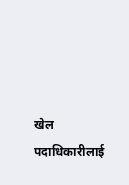खेल पदाधिकारीलाई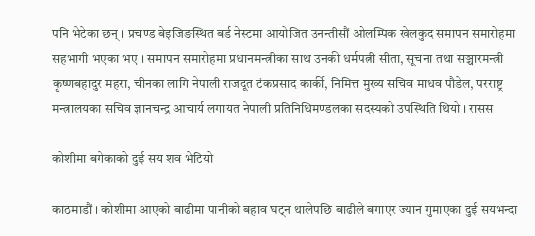पनि भेटेका छन् । प्रचण्ड बेइजिङस्थित बर्ड नेस्टमा आयोजित उनन्तीसौं ओलम्पिक खेलकुद समापन समारोहमा सहभागी भएका भए । समापन समारोहमा प्रधानमन्त्रीका साथ उनकी धर्मपत्नी सीता, सूचना तथा सञ्चारमन्त्री कृष्णबहादुर महरा, चीनका लागि नेपाली राजदूत टंकप्रसाद कार्की, निमित्त मुख्य सचिव माधव पौडेल, परराष्ट्र मन्त्रालयका सचिव ज्ञानचन्द्र आचार्य लगायत नेपाली प्रतिनिधिमण्डलका सदस्यको उपस्थिति थियो । रासस

कोशीमा बगेकाको दुई सय शव भेटियो

काठमाडौं । कोशीमा आएको बाढीमा पानीको बहाव घट्न थालेपछि बाढीले बगाएर ज्यान गुमाएका दुई सयभन्दा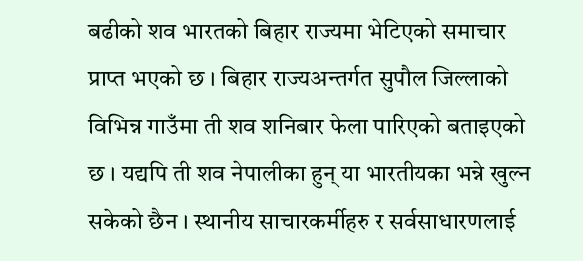बढीको शव भारतको बिहार राज्यमा भेटिएको समाचार प्राप्त भएको छ । बिहार राज्यअन्तर्गत सुपौल जिल्लाको विभिन्न गाउँमा ती शव शनिबार फेला पारिएको बताइएको छ । यद्यपि ती शव नेपालीका हुन् या भारतीयका भन्ने खुल्न सकेको छैन । स्थानीय साचारकर्मीहरु र सर्वसाधारणलाई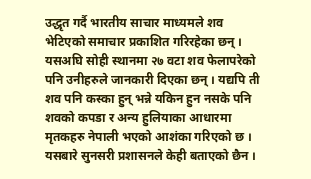उद्धृत गर्दै भारतीय साचार माध्यमले शव भेटिएको समाचार प्रकाशित गरिरहेका छन् । यसअघि सोही स्थानमा २७ वटा शव फेलापरेको पनि उनीहरुले जानकारी दिएका छन् । यद्यपि ती शव पनि कस्का हुन् भन्ने यकिन हुन नसके पनि शवको कपडा र अन्य हुलियाका आधारमा मृतकहरु नेपाली भएको आशंका गरिएको छ । यसबारे सुनसरी प्रशासनले केही बताएको छैन ।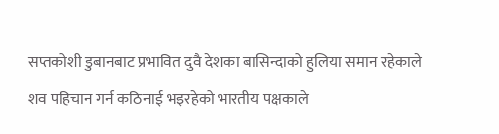सप्तकोशी डुबानबाट प्रभावित दुवै देशका बासिन्दाको हुलिया समान रहेकाले शव पहिचान गर्न कठिनाई भइरहेको भारतीय पक्षकाले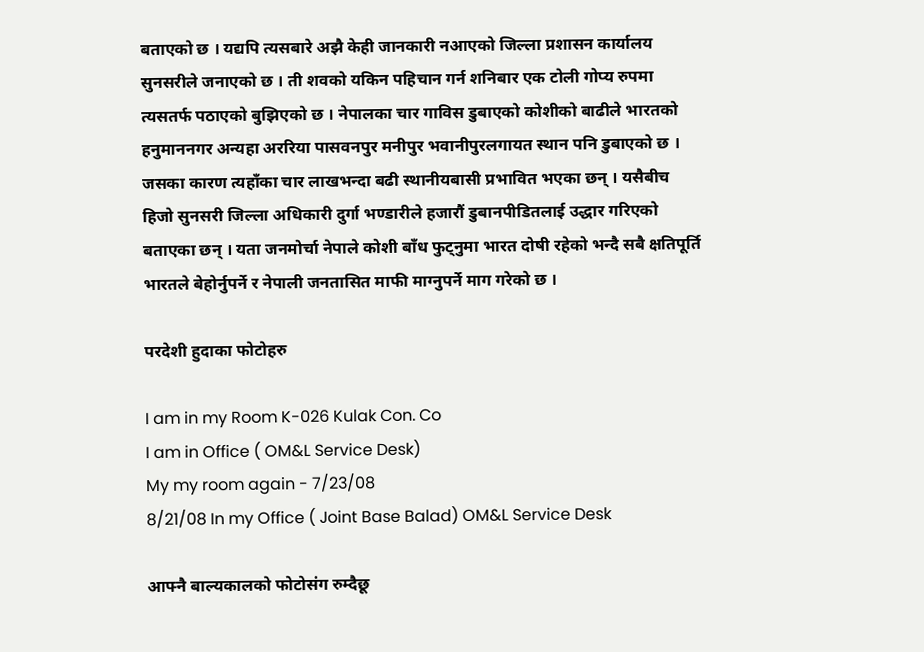बताएको छ । यद्यपि त्यसबारे अझै केही जानकारी नआएको जिल्ला प्रशासन कार्यालय सुनसरीले जनाएको छ । ती शवको यकिन पहिचान गर्न शनिबार एक टोली गोप्य रुपमा त्यसतर्फ पठाएको बुझिएको छ । नेपालका चार गाविस डुबाएको कोशीको बाढीले भारतको हनुमाननगर अन्यहा अररिया पासवनपुर मनीपुर भवानीपुरलगायत स्थान पनि डुबाएको छ । जसका कारण त्यहाँका चार लाखभन्दा बढी स्थानीयबासी प्रभावित भएका छन् । यसैबीच हिजो सुनसरी जिल्ला अधिकारी दुर्गा भण्डारीले हजारौं डुबानपीडितलाई उद्धार गरिएको बताएका छन् । यता जनमोर्चा नेपाले कोशी बाँध फुट्नुमा भारत दोषी रहेको भन्दै सबै क्षतिपूर्ति भारतले बेहोर्नुपर्ने र नेपाली जनतासित माफी माग्नुपर्ने माग गरेको छ ।

परदेशी हुदाका फोटोहरु

I am in my Room K-026 Kulak Con. Co
I am in Office ( OM&L Service Desk)
My my room again - 7/23/08
8/21/08 In my Office ( Joint Base Balad) OM&L Service Desk

आफ्नै बाल्यकालको फोटोसंग रुम्दैछू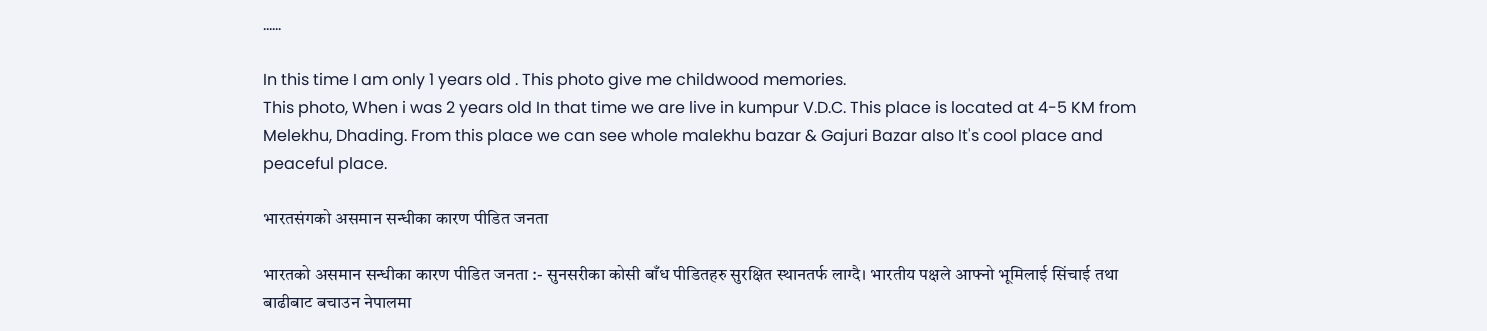......

In this time I am only 1 years old . This photo give me childwood memories.
This photo, When i was 2 years old In that time we are live in kumpur V.D.C. This place is located at 4-5 KM from Melekhu, Dhading. From this place we can see whole malekhu bazar & Gajuri Bazar also It's cool place and peaceful place.

भारतसंगको असमान सन्धीका कारण पीडित जनता

भारतको असमान सन्धीका कारण पीडित जनता :- सुनसरीका कोसी बाँध पीडितहरु सुरक्षित स्थानतर्फ लाग्दै। भारतीय पक्षले आफ्नो भूमिलाई सिंचाई तथा बाढीबाट बचाउन नेपालमा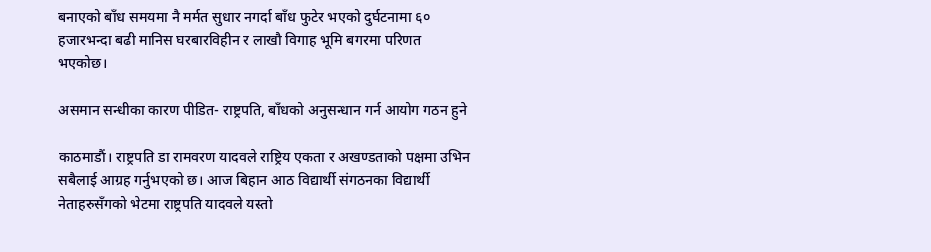बनाएको बाँध समयमा नै मर्मत सुधार नगर्दा बाँध फुटेर भएको दुर्घटनामा ६० हजारभन्दा बढी मानिस घरबारविहीन र लाखौ विगाह भूमि बगरमा परिणत भएकोछ।

असमान सन्धीका कारण पीडित- राष्ट्रपति, बाँधको अनुसन्धान गर्न आयोग गठन हुने

काठमाडौं। राष्ट्रपति डा रामवरण यादवले राष्ट्रिय एकता र अखण्डताको पक्षमा उभिन सबैलाई आग्रह गर्नुभएको छ। आज बिहान आठ विद्यार्थी संगठनका विद्यार्थी नेताहरुसँगको भेटमा राष्ट्रपति यादवले यस्तो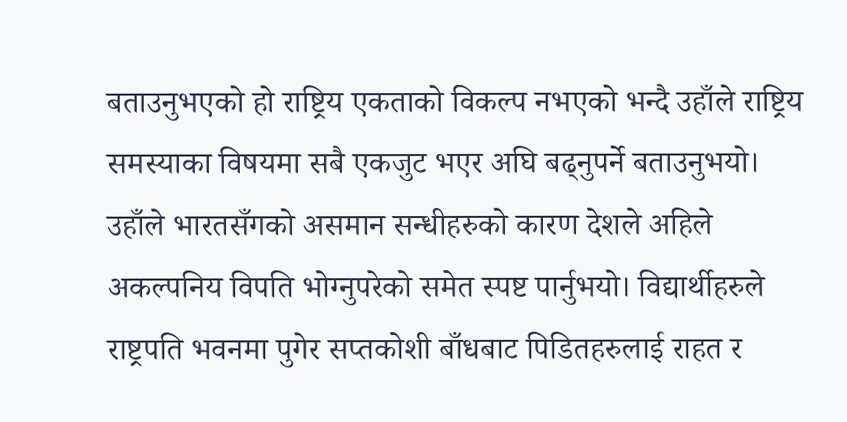बताउनुभएको हो राष्ट्रिय एकताको विकल्प नभएको भन्दै उहाँले राष्ट्रिय समस्याका विषयमा सबै एकजुट भएर अघि बढ्नुपर्ने बताउनुभयो। उहाँले भारतसँगको असमान सन्धीहरुको कारण देशले अहिले अकल्पनिय विपति भोग्नुपरेको समेत स्पष्ट पार्नुभयो। विद्यार्थीहरुले राष्ट्रपति भवनमा पुगेर सप्तकोशी बाँधबाट पिडितहरुलाई राहत र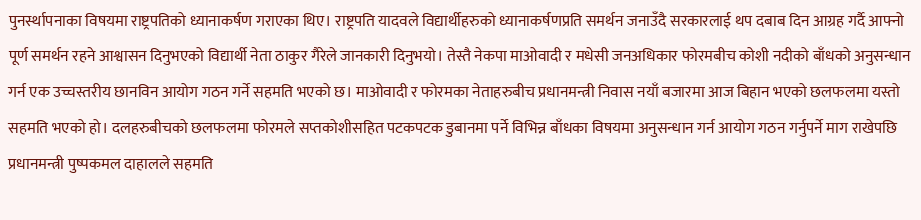पुनर्स्थापनाका विषयमा राष्ट्रपतिको ध्यानाकर्षण गराएका थिए। राष्ट्रपति यादवले विद्यार्थीहरुको ध्यानाकर्षणप्रति समर्थन जनाउँदै सरकारलाई थप दबाब दिन आग्रह गर्दै आफ्नो पूर्ण समर्थन रहने आश्वासन दिनुभएको विद्यार्थी नेता ठाकुर गैरेले जानकारी दिनुभयो। तेस्तै नेकपा माओवादी र मधेसी जनअधिकार फोरमबीच कोशी नदीको बाँधको अनुसन्धान गर्न एक उच्चस्तरीय छानविन आयोग गठन गर्ने सहमति भएको छ। माओवादी र फोरमका नेताहरुबीच प्रधानमन्त्री निवास नयाँ बजारमा आज बिहान भएको छलफलमा यस्तो सहमति भएको हो। दलहरुबीचको छलफलमा फोरमले सप्तकोशीसहित पटकपटक डुबानमा पर्ने विभिन्न बाँधका विषयमा अनुसन्धान गर्न आयोग गठन गर्नुपर्ने माग राखेपछि प्रधानमन्त्री पुष्पकमल दाहालले सहमति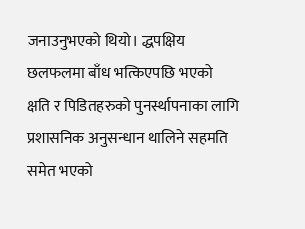जनाउनुभएको थियो। द्धपक्षिय छलफलमा बाँध भत्किएपछि भएको क्षति र पिडितहरुको पुनर्स्थापनाका लागि प्रशासनिक अनुसन्धान थालिने सहमति समेत भएको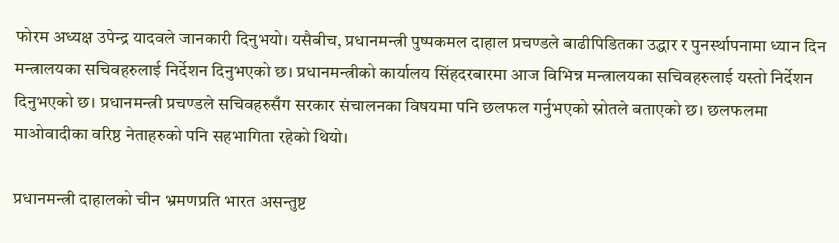फोरम अध्यक्ष उपेन्द्र यादवले जानकारी दिनुभयो। यसैबीच, प्रधानमन्त्री पुष्पकमल दाहाल प्रचण्डले बाढीपिडितका उद्धार र पुनर्स्थापनामा ध्यान दिन मन्त्रालयका सचिवहरुलाई निर्देशन दिनुभएको छ। प्रधानमन्त्रीको कार्यालय सिंहदरबारमा आज विभिन्न मन्त्रालयका सचिवहरुलाई यस्तो निर्देशन दिनुभएको छ। प्रधानमन्त्री प्रचण्डले सचिवहरुसँग सरकार संचालनका विषयमा पनि छलफल गर्नुभएको स्रोतले बताएको छ। छलफलमा माओवादीका वरिष्ठ नेताहरुको पनि सहभागिता रहेको थियो।

प्रधानमन्त्री दाहालको चीन भ्रमणप्रति भारत असन्तुष्ट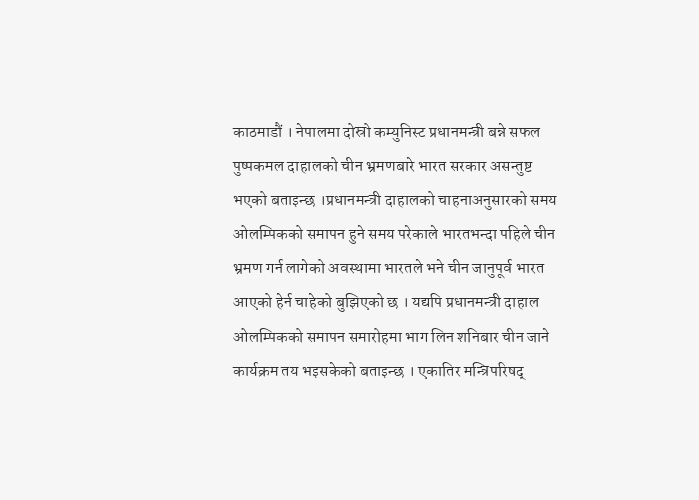काठमाडौं । नेपालमा दोस्रो कम्युनिस्ट प्रधानमन्त्री बन्ने सफल पुष्पकमल दाहालको चीन भ्रमणबारे भारत सरकार असन्तुष्ट भएको बताइन्छ ।प्रधानमन्त्री दाहालको चाहनाअनुसारको समय ओलम्पिकको समापन हुने समय परेकाले भारतभन्दा पहिले चीन भ्रमण गर्न लागेको अवस्थामा भारतले भने चीन जानुपूर्व भारत आएको हेर्न चाहेको बुझिएको छ । यद्यपि प्रधानमन्त्री दाहाल ओलम्पिकको समापन समारोहमा भाग लिन शनिबार चीन जाने कार्यक्रम तय भइसकेको बताइन्छ । एकातिर मन्त्रिपरिषद्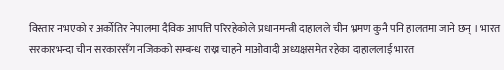विस्तार नभएको र अर्कोतिर नेपालमा दैविक आपत्ति परिरहेकोले प्रधानमन्त्री दाहालले चीन भ्रमण कुनै पनि हालतमा जाने छन् । भारत सरकारभन्दा चीन सरकारसँग नजिकको सम्बन्ध राख्न चाहने माओवादी अध्यक्षसमेत रहेका दाहाललाई भारत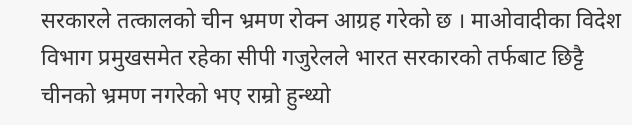सरकारले तत्कालको चीन भ्रमण रोक्न आग्रह गरेको छ । माओवादीका विदेश विभाग प्रमुखसमेत रहेका सीपी गजुरेलले भारत सरकारको तर्फबाट छिट्टै चीनको भ्रमण नगरेको भए राम्रो हुन्थ्यो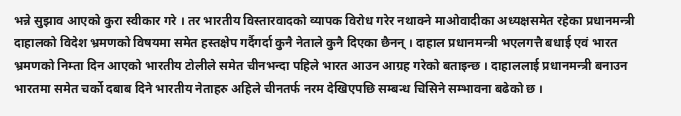भन्ने सुझाव आएको कुरा स्वीकार गरे । तर भारतीय विस्तारवादको व्यापक विरोध गरेर नथाक्ने माओवादीका अध्यक्षसमेत रहेका प्रधानमन्त्री दाहालको विदेश भ्रमणको विषयमा समेत हस्तक्षेप गर्दैगर्दा कुनै नेताले कुनै दिएका छैनन् । दाहाल प्रधानमन्त्री भएलगत्तै बधाई एवं भारत भ्रमणको निम्ता दिन आएको भारतीय टोलीले समेत चीनभन्दा पहिले भारत आउन आग्रह गरेको बताइन्छ । दाहाललाई प्रधानमन्त्री बनाउन भारतमा समेत चर्को दबाब दिने भारतीय नेताहरु अहिले चीनतर्फ नरम देखिएपछि सम्बन्ध चिसिने सम्भावना बढेको छ ।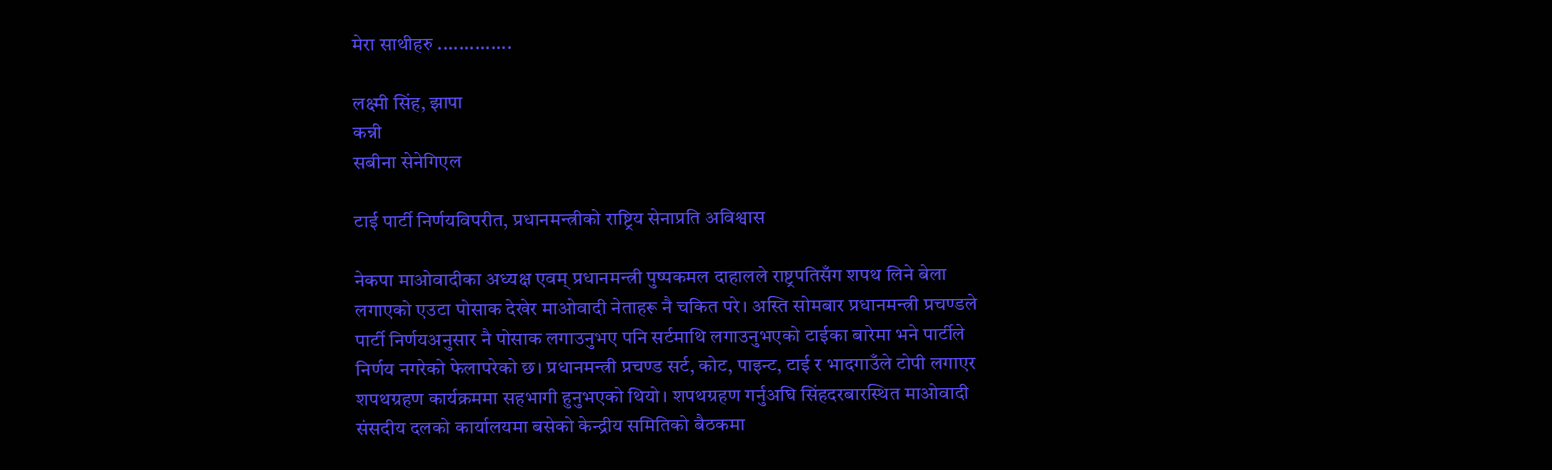मेरा साथीहरु ..............

लक्ष्मी सिंह, झापा
कन्नी
सबीना सेनेगिएल

टाई पार्टी निर्णयविपरीत, प्रधानमन्त्रीको राष्ट्रिय सेनाप्रति अविश्वास

नेकपा माओवादीका अध्यक्ष एवम् प्रधानमन्त्री पुष्पकमल दाहालले राष्ट्रपतिसँग शपथ लिने बेला लगाएको एउटा पोसाक देखेर माओवादी नेताहरू नै चकित परे। अस्ति सोमबार प्रधानमन्त्री प्रचण्डले पार्टी निर्णयअनुसार नै पोसाक लगाउनुभए पनि सर्टमाथि लगाउनुभएको टाईका बारेमा भने पार्टीले निर्णय नगरेको फेलापरेको छ। प्रधानमन्त्री प्रचण्ड सर्ट, कोट, पाइन्ट, टाई र भादगाउँले टोपी लगाएर शपथग्रहण कार्यक्रममा सहभागी हुनुभएको थियो। शपथग्रहण गर्नुअघि सिंहदरबारस्थित माओवादी संसदीय दलको कार्यालयमा बसेको केन्द्रीय समितिको बैठकमा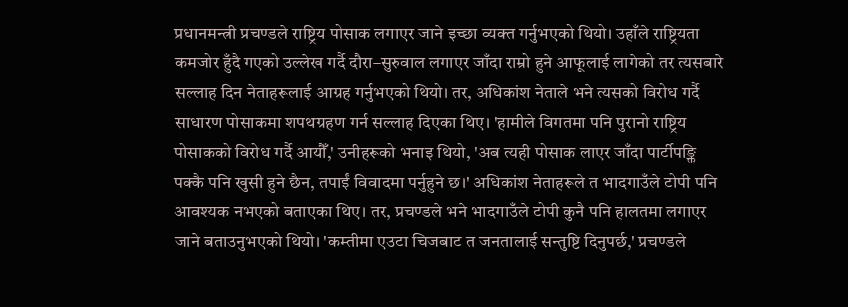प्रधानमन्त्री प्रचण्डले राष्ट्रिय पोसाक लगाएर जाने इच्छा व्यक्त गर्नुभएको थियो। उहाँले राष्ट्रियता कमजोर हुँदै गएको उल्लेख गर्दै दौरा–सुरुवाल लगाएर जाँदा राम्रो हुने आफूलाई लागेको तर त्यसबारे सल्लाह दिन नेताहरूलाई आग्रह गर्नुभएको थियो। तर, अधिकांश नेताले भने त्यसको विरोध गर्दै साधारण पोसाकमा शपथग्रहण गर्न सल्लाह दिएका थिए। 'हामीले विगतमा पनि पुरानो राष्ट्रिय पोसाकको विरोध गर्दै आयौँ,' उनीहरूको भनाइ थियो, 'अब त्यही पोसाक लाएर जाँदा पार्टीपङ्क्ति पक्कै पनि खुसी हुने छैन, तपाईं विवादमा पर्नुहुने छ।' अधिकांश नेताहरूले त भादगाउँले टोपी पनि आवश्यक नभएको बताएका थिए। तर, प्रचण्डले भने भादगाउँले टोपी कुनै पनि हालतमा लगाएर जाने बताउनुभएको थियो। 'कम्तीमा एउटा चिजबाट त जनतालाई सन्तुष्टि दिनुपर्छ,' प्रचण्डले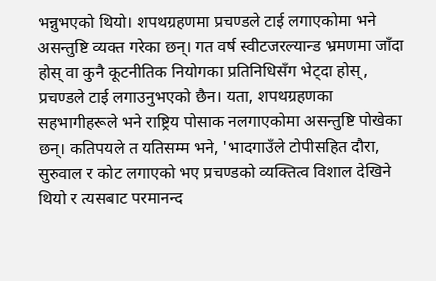भन्नुभएको थियो। शपथग्रहणमा प्रचण्डले टाई लगाएकोमा भने असन्तुष्टि व्यक्त गरेका छन्। गत वर्ष स्वीटजरल्यान्ड भ्रमणमा जाँदा होस् वा कुनै कूटनीतिक नियोगका प्रतिनिधिसँग भेट्दा होस्, प्रचण्डले टाई लगाउनुभएको छैन। यता, शपथग्रहणका सहभागीहरूले भने राष्ट्रिय पोसाक नलगाएकोमा असन्तुष्टि पोखेका छन्। कतिपयले त यतिसम्म भने, 'भादगाउँले टोपीसहित दौरा, सुरुवाल र कोट लगाएको भए प्रचण्डको व्यक्तित्व विशाल देखिने थियो र त्यसबाट परमानन्द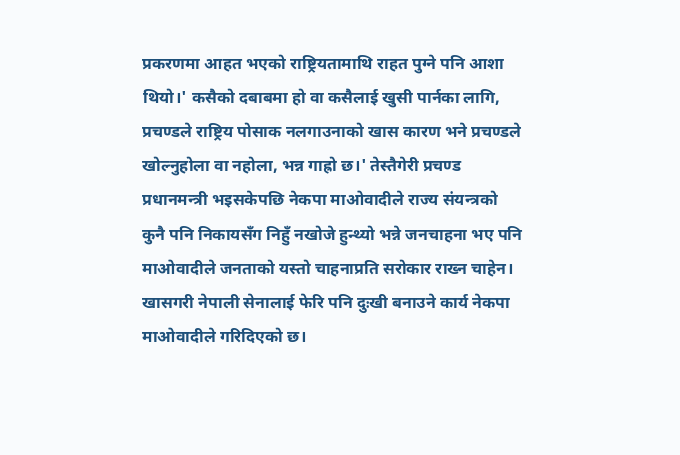प्रकरणमा आहत भएको राष्ट्रियतामाथि राहत पुग्ने पनि आशा थियो।' कसैको दबाबमा हो वा कसैलाई खुसी पार्नका लागि, प्रचण्डले राष्ट्रिय पोसाक नलगाउनाको खास कारण भने प्रचण्डले खोल्नुहोला वा नहोला, भन्न गाह्रो छ।' तेस्तैगेरी प्रचण्ड प्रधानमन्त्री भइसकेपछि नेकपा माओवादीले राज्य संयन्त्रको कुनै पनि निकायसँग निहुँ नखोजे हुन्थ्यो भन्ने जनचाहना भए पनि माओवादीले जनताको यस्तो चाहनाप्रति सरोकार राख्न चाहेन। खासगरी नेपाली सेनालाई फेरि पनि दुःखी बनाउने कार्य नेकपा माओवादीले गरिदिएको छ।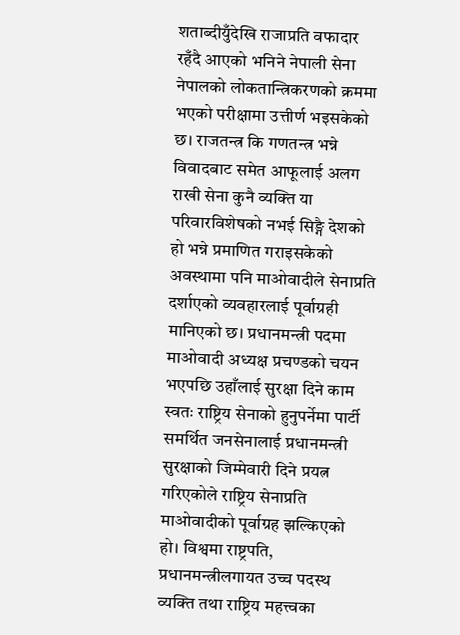शताब्दीयुँदेखि राजाप्रति वफादार रहँदै आएको भनिने नेपाली सेना नेपालको लोकतान्त्रिकरणको क्रममा भएको परीक्षामा उत्तीर्ण भइसकेको छ। राजतन्त्र कि गणतन्त्र भन्ने विवादबाट समेत आफूलाई अलग राखी सेना कुनै व्यक्ति या परिवारविशेषको नभई सिङ्गै देशको हो भन्ने प्रमाणित गराइसकेको अवस्थामा पनि माओवादीले सेनाप्रति दर्शाएको व्यवहारलाई पूर्वाग्रही मानिएको छ। प्रधानमन्त्री पदमा माओवादी अध्यक्ष प्रचण्डको चयन भएपछि उहाँलाई सुरक्षा दिने काम स्वतः राष्ट्रिय सेनाको हुनुपर्नेमा पार्टी समर्थित जनसेनालाई प्रधानमन्त्री सुरक्षाको जिम्मेवारी दिने प्रयत्न गरिएकोले राष्ट्रिय सेनाप्रति माओवादीको पूर्वाग्रह झल्किएको हो। विश्वमा राष्ट्रपति, प्रधानमन्त्रीलगायत उच्च पदस्थ व्यक्ति तथा राष्ट्रिय महत्त्वका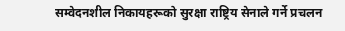सम्वेदनशील निकायहरूको सुरक्षा राष्ट्रिय सेनाले गर्ने प्रचलन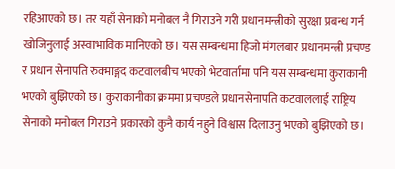रहिआएको छ। तर यहाँ सेनाको मनोबल नै गिराउने गरी प्रधानमन्त्रीको सुरक्षा प्रबन्ध गर्न खोजिनुलाई अस्वाभाविक मानिएको छ। यस सम्बन्धमा हिजो मंगलबार प्रधानमन्त्री प्रचण्ड र प्रधान सेनापति रुक्माङ्गद कटवालबीच भएको भेटवार्तामा पनि यस सम्बन्धमा कुराकानी भएको बुझिएको छ। कुराकानीका क्रममा प्रचण्डले प्रधानसेनापति कटवाललाई राष्ट्रिय सेनाको मनोबल गिराउने प्रकारको कुनै कार्य नहुने विश्वास दिलाउनु भएको बुझिएको छ।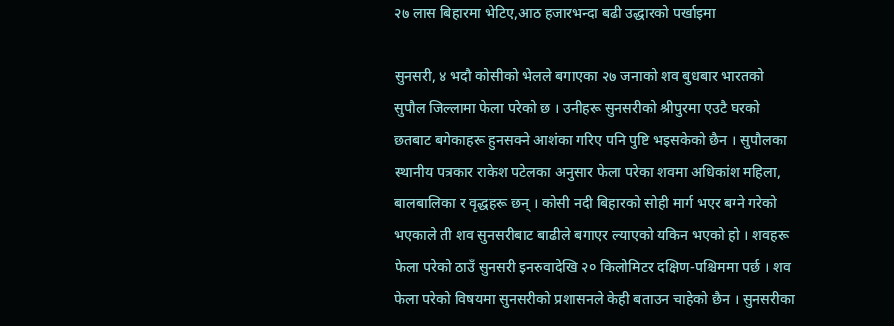२७ लास बिहारमा भेटिए,आठ हजारभन्दा बढी उद्धारको पर्खाइमा

सुनसरी, ४ भदौ कोसीको भेलले बगाएका २७ जनाको शव बुधबार भारतको सुपौल जिल्लामा फेला परेको छ । उनीहरू सुनसरीको श्रीपुरमा एउटै घरको छतबाट बगेकाहरू हुनसक्ने आशंका गरिए पनि पुष्टि भइसकेको छैन । सुपौलका स्थानीय पत्रकार राकेश पटेलका अनुसार फेला परेका शवमा अधिकांश महिला, बालबालिका र वृद्धहरू छन् । कोसी नदी बिहारको सोही मार्ग भएर बग्ने गरेको भएकाले ती शव सुनसरीबाट बाढीले बगाएर ल्याएको यकिन भएको हो । शवहरू फेला परेको ठाउँ सुनसरी इनरुवादेखि २० किलोमिटर दक्षिण-पश्चिममा पर्छ । शव फेला परेको विषयमा सुनसरीको प्रशासनले केही बताउन चाहेको छैन । सुनसरीका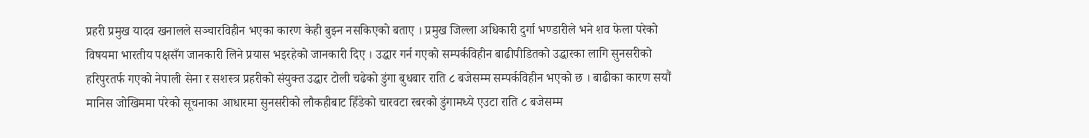प्रहरी प्रमुख यादव खनालले सञ्चारविहीन भएका कारण केही बुझ्न नसकिएको बताए । प्रमुख जिल्ला अधिकारी दुर्गा भण्डारीले भने शव फेला परेको विषयमा भारतीय पक्षसँग जानकारी लिने प्रयास भइरहेको जानकारी दिए । उद्धार गर्न गएको सम्पर्कविहीन बाढीपीडितको उद्धारका लागि सुनसरीको हरिपुरतर्फ गएको नेपाली सेना र सशस्त्र प्रहरीको संयुक्त उद्धार टोली चढेको डुंगा बुधबार राति ८ बजेसम्म सम्पर्कविहीन भएको छ । बाढीका कारण सयौं मानिस जोखिममा परेको सूचनाका आधारमा सुनसरीको लौकहीबाट हिँडेको चारवटा रबरको डुंगामध्ये एउटा राति ८ बजेसम्म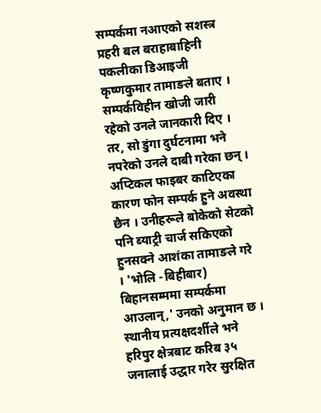सम्पर्कमा नआएको सशस्त्र प्रहरी बल बराहाबाहिनी पकलीका डिआइजी कृष्णकुमार तामाङले बताए । सम्पर्कविहीन खोजी जारी रहेको उनले जानकारी दिए । तर, सो डुंगा दुर्घटनामा भने नपरेको उनले दाबी गरेका छन् । अप्टिकल फाइबर काटिएका कारण फोन सम्पर्क हुने अवस्था छैन । उनीहरूले बोकेको सेटको पनि ब्याट्री चार्ज सकिएको हुनसक्ने आशंका तामाङले गरे । 'भोलि -बिहीबार) बिहानसम्ममा सम्पर्कमा आउलान्,' उनको अनुमान छ । स्थानीय प्रत्यक्षदर्शीले भने हरिपुर क्षेत्रबाट करिब ३५ जनालाई उद्धार गरेर सुरक्षित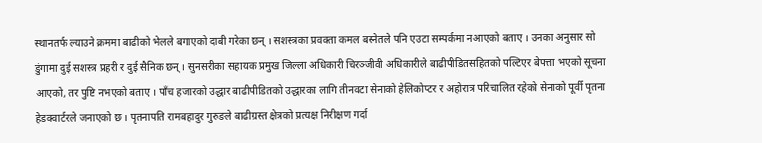स्थानतर्फ ल्याउने क्रममा बाढीको भेलले बगाएको दाबी गरेका छन् । सशस्त्रका प्रवक्ता कमल बस्नेतले पनि एउटा सम्पर्कमा नआएको बताए । उनका अनुसार सो डुंगामा दुई सशस्त्र प्रहरी र दुई सैनिक छन् । सुनसरीका सहायक प्रमुख जिल्ला अधिकारी चिरञ्जीवी अधिकारीले बाढीपीडितसहितको पल्टिएर बेपत्ता भएको सूचना आएको, तर पुष्टि नभएको बताए । पाँच हजारको उद्धार बाढीपीडितको उद्धारका लागि तीनवटा सेनाको हेलिकोप्टर र अहोरात्र परिचालित रहेको सेनाको पूर्वी पृतना हेडक्वार्टरले जनाएको छ । पृतनापति रामबहादुर गुरुङले बाढीग्रस्त क्षेत्रको प्रत्यक्ष निरीक्षण गर्दा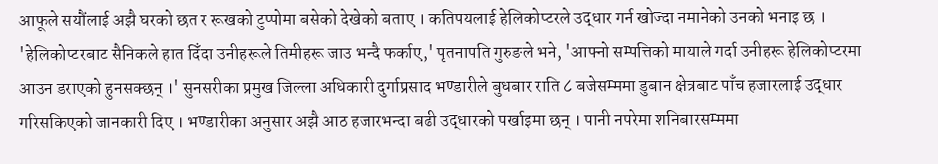आफूले सयौंलाई अझै घरको छत र रूखको टुप्पोमा बसेको देखेको बताए । कतिपयलाई हेलिकोप्टरले उद्धार गर्न खोज्दा नमानेको उनको भनाइ छ । 'हेलिकोप्टरबाट सैनिकले हात दिँदा उनीहरूले तिमीहरू जाउ भन्दै फर्काए,' पृतनापति गुरुङले भने, 'आफ्नो सम्पत्तिको मायाले गर्दा उनीहरू हेलिकोप्टरमा आउन डराएको हुनसक्छन् ।' सुनसरीका प्रमुख जिल्ला अधिकारी दुर्गाप्रसाद भण्डारीले बुधबार राति ८ बजेसम्ममा डुबान क्षेत्रबाट पाँच हजारलाई उद्धार गरिसकिएको जानकारी दिए । भण्डारीका अनुसार अझै आठ हजारभन्दा बढी उद्धारको पर्खाइमा छन् । पानी नपरेमा शनिबारसम्ममा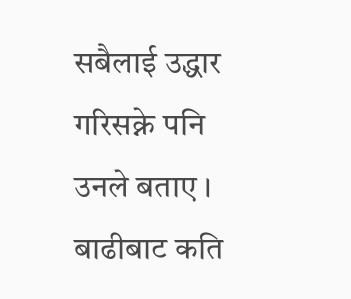सबैलाई उद्धार गरिसक्ने पनि उनले बताए । बाढीबाट कति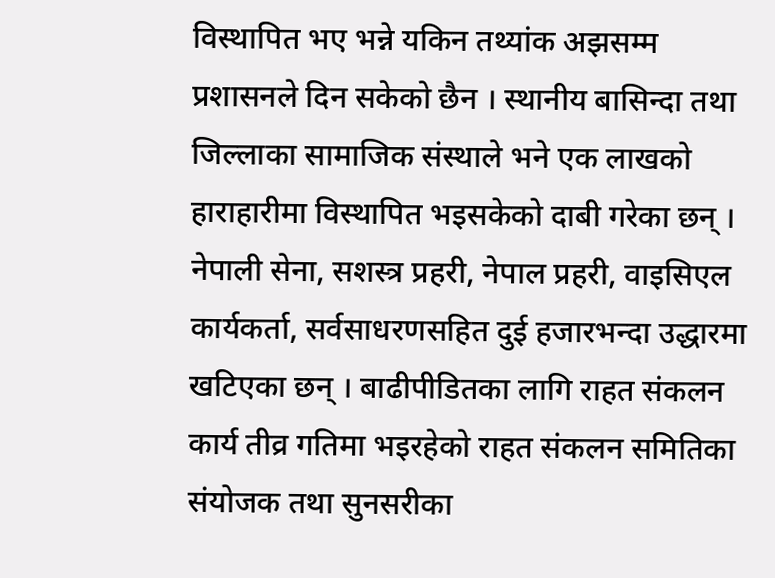विस्थापित भए भन्ने यकिन तथ्यांक अझसम्म प्रशासनले दिन सकेको छैन । स्थानीय बासिन्दा तथा जिल्लाका सामाजिक संस्थाले भने एक लाखको हाराहारीमा विस्थापित भइसकेको दाबी गरेका छन् । नेपाली सेना, सशस्त्र प्रहरी, नेपाल प्रहरी, वाइसिएल कार्यकर्ता, सर्वसाधरणसहित दुई हजारभन्दा उद्धारमा खटिएका छन् । बाढीपीडितका लागि राहत संकलन कार्य तीव्र गतिमा भइरहेको राहत संकलन समितिका संयोजक तथा सुनसरीका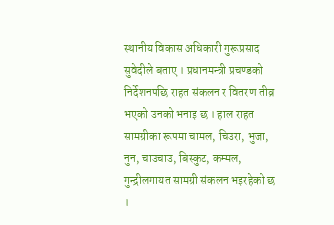स्थानीय विकास अधिकारी गुरूप्रसाद सुवेदीले बताए । प्रधानमन्त्री प्रचण्डको निर्देशनपछि राहत संकलन र वितरण तीव्र भएको उनको भनाइ छ । हाल राहत सामग्रीका रूपमा चामल, चिउरा, भुजा, नुन, चाउचाउ, बिस्कुट, कम्मल, गुन्द्रीलगायत सामग्री संकलन भइरहेको छ ।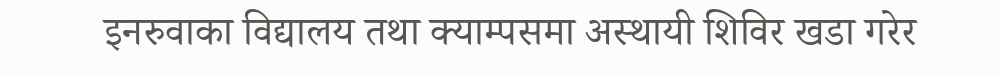इनरुवाका विद्यालय तथा क्याम्पसमा अस्थायी शिविर खडा गरेर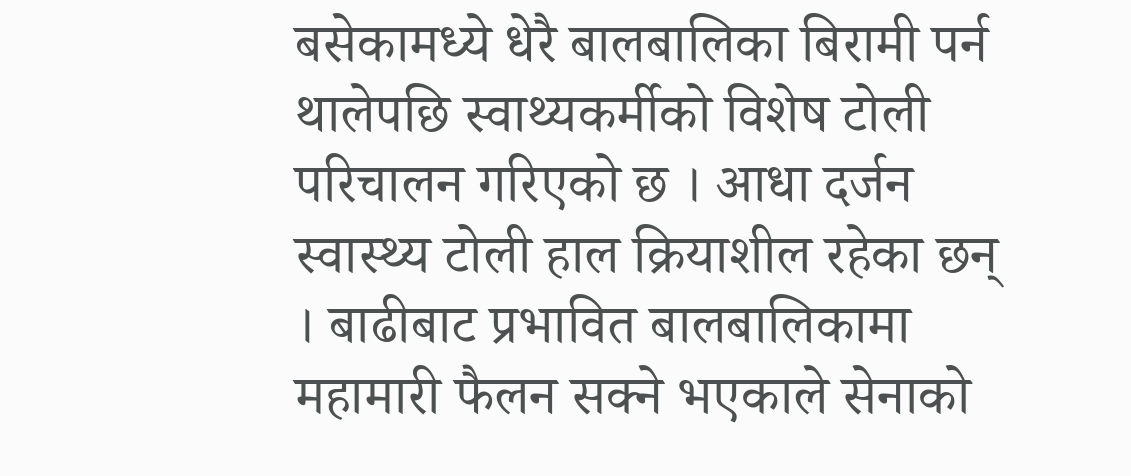बसेकामध्ये धेरै बालबालिका बिरामी पर्न थालेपछि स्वाथ्यकर्मीको विशेष टोली परिचालन गरिएको छ । आधा दर्जन स्वास्थ्य टोली हाल क्रियाशील रहेका छन् । बाढीबाट प्रभावित बालबालिकामा महामारी फैलन सक्ने भएकाले सेनाको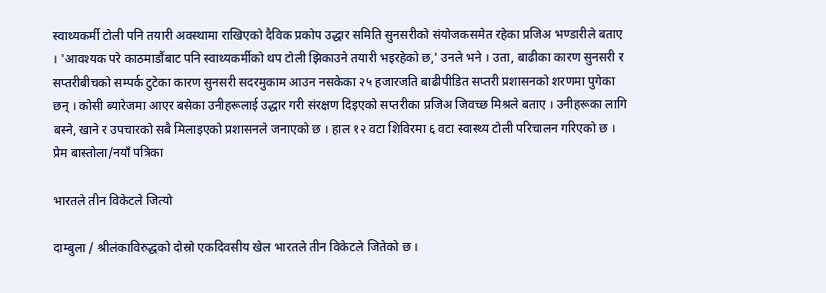स्वाथ्यकर्मी टोली पनि तयारी अवस्थामा राखिएको दैविक प्रकोप उद्धार समिति सुनसरीको संयोजकसमेत रहेका प्रजिअ भण्डारीले बताए । 'आवश्यक परे काठमाडौंबाट पनि स्वाथ्यकर्मीको थप टोली झिकाउने तयारी भइरहेको छ,' उनले भने । उता, बाढीका कारण सुनसरी र सप्तरीबीचको सम्पर्क टुटेका कारण सुनसरी सदरमुकाम आउन नसकेका २५ हजारजति बाढीपीडित सप्तरी प्रशासनको शरणमा पुगेका छन् । कोसी ब्यारेजमा आएर बसेका उनीहरूलाई उद्धार गरी संरक्षण दिइएको सप्तरीका प्रजिअ जिवच्छ मिश्रले बताए । उनीहरूका लागि बस्ने, खाने र उपचारको सबै मिलाइएको प्रशासनले जनाएको छ । हाल १२ वटा शिविरमा ६ वटा स्वास्थ्य टोली परिचालन गरिएको छ । प्रेम बास्तोला/नयाँ पत्रिका

भारतले तीन विकेटले जित्यो

दाम्बुला / श्रीलंकाविरुद्धको दोस्रो एकदिवसीय खेल भारतले तीन विकेटले जितेको छ ।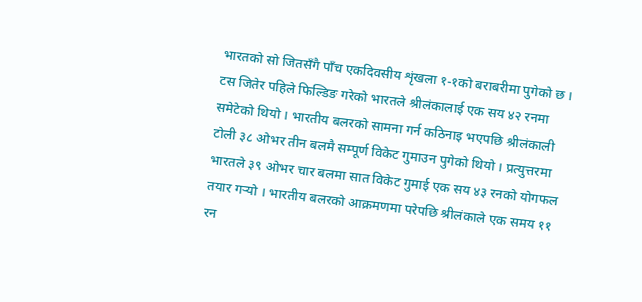भारतको सो जितसँगै पाँच एकदिवसीय शृंखला १-१को बराबरीमा पुगेको छ । टस जितेर पहिले फिल्डिङ गरेको भारतले श्रीलंकालाई एक सय ४२ रनमा समेटेको थियो । भारतीय बलरको सामना गर्न कठिनाइ भएपछि श्रीलंकाली टोली ३८ ओभर तीन बलमै सम्पूर्ण विकेट गुमाउन पुगेको थियो । प्रत्युत्तरमा भारतले ३९ ओभर चार बलमा सात विकेट गुमाई एक सय ४३ रनको योगफल तयार गर्‍यो । भारतीय बलरको आक्रमणमा परेपछि श्रीलंकाले एक समय ११ रन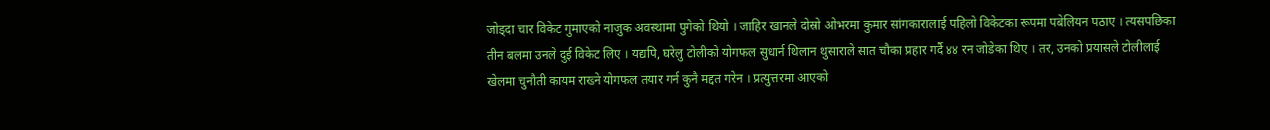जोड्दा चार विकेट गुमाएको नाजुक अवस्थामा पुगेको थियो । जाहिर खानले दोस्रो ओभरमा कुमार सांगकारालाई पहिलो विकेटका रूपमा पबेलियन पठाए । त्यसपछिका तीन बलमा उनले दुई विकेट लिए । यद्यपि, घरेलु टोलीको योगफल सुधार्न थिलान थुसाराले सात चौका प्रहार गर्दै ४४ रन जोडेका थिए । तर, उनको प्रयासले टोलीलाई खेलमा चुनौती कायम राख्ने योगफल तयार गर्न कुनै मद्दत गरेन । प्रत्युत्तरमा आएको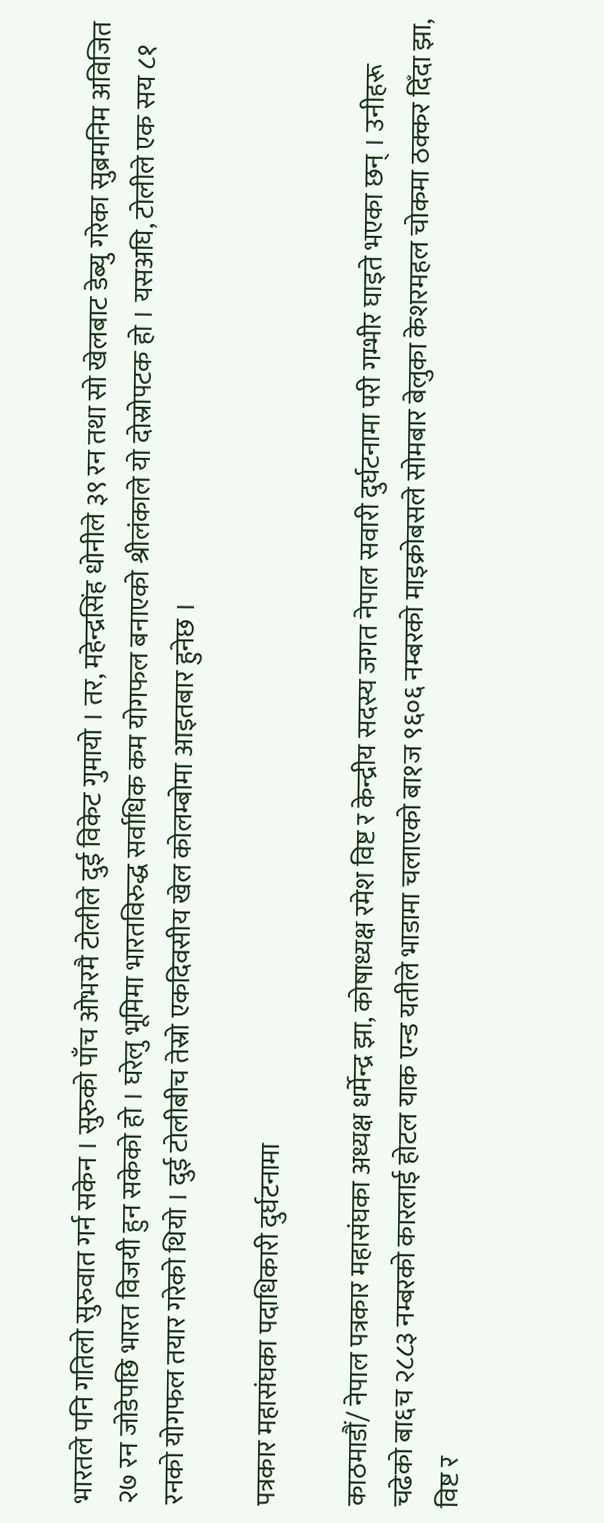भारतले पनि गतिलो सुरुवात गर्न सकेन । सुरुको पाँच ओभरमै टोलीले दुई विकेट गुमायो । तर, महेन्द्रसिंह धोनीले ३९ रन तथा सो खेलबाट डेब्यु गरेका सुब्रमनिम अविजित २७ रन जोडेपछि भारत विजयी हुन सकेको हो । घरेलु भूमिमा भारतविरुद्ध सर्वाधिक कम योगफल बनाएको श्रीलंकाले यो दोस्रोपटक हो । यसअघि, टोलीले एक सय ८१ रनको योगफल तयार गरेको थियो । दुई टोलीबीच तेस्रो एकदिवसीय खेल कोलम्बोमा आइतबार हुनेछ ।

पत्रकार महासंघका पदाधिकारी दुर्घटनामा

काठमाडौं/ नेपाल पत्रकार महासंघका अध्यक्ष धर्मेन्द्र झा, कोषाध्यक्ष रमेश विष्ट र केन्द्रीय सदस्य जगत नेपाल सवारी दुर्घटनामा परी गम्भीर घाइते भएका छन् । उनीहरू चढेको बा६च २८८३ नम्बरको कारलाई होटल याक एन्ड यतीले भाडामा चलाएको बा१ज ९६०६ नम्बरको माइक्रोबसले सोमबार बेलुका केशरमहल चोकमा ठक्कर दिँदा झा, विष्ट र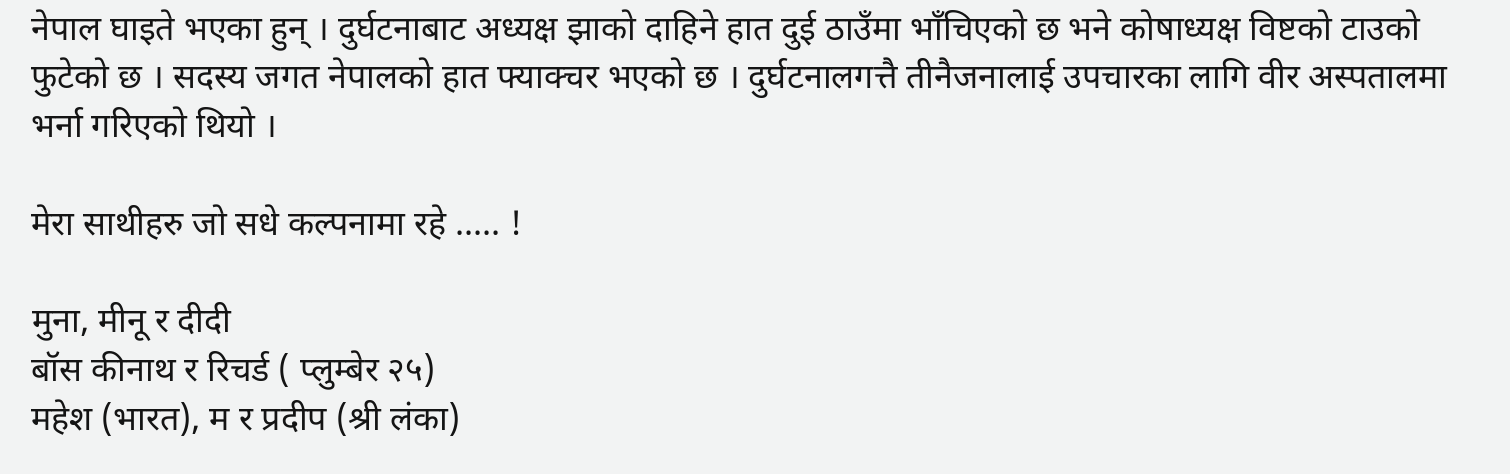नेपाल घाइते भएका हुन् । दुर्घटनाबाट अध्यक्ष झाको दाहिने हात दुई ठाउँमा भाँचिएको छ भने कोषाध्यक्ष विष्टको टाउको फुटेको छ । सदस्य जगत नेपालको हात फ्याक्चर भएको छ । दुर्घटनालगत्तै तीनैजनालाई उपचारका लागि वीर अस्पतालमा भर्ना गरिएको थियो ।

मेरा साथीहरु जो सधे कल्पनामा रहे ..... !

मुना, मीनू र दीदी
बॉस कीनाथ र रिचर्ड ( प्लुम्बेर २५)
महेश (भारत), म र प्रदीप (श्री लंका)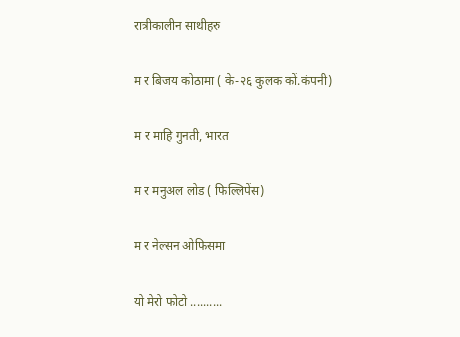रात्रीकालीन साथीहरु

म र बिजय कोठामा ( के-२६ कुलक कों.कंपनी)

म र माहि गुनती, भारत

म र मनुअल लोड ( फिल्लिपेंस)

म र नेल्सन ओफिसमा

यो मेरो फोटो ..........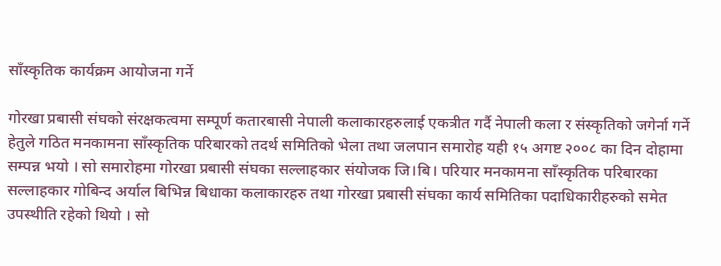साँस्कृतिक कार्यक्रम आयोजना गर्ने

गोरखा प्रबासी संघको संरक्षकत्वमा सम्पूर्ण कतारबासी नेपाली कलाकारहरुलाई एकत्रीत गर्दै नेपाली कला र संस्कृतिको जगेर्ना गर्ने हेतुले गठित मनकामना साँस्कृतिक परिबारको तदर्थ समितिको भेला तथा जलपान समारोह यही १५ अगष्ट २००८ का दिन दोहामा सम्पन्न भयो । सो समारोहमा गोरखा प्रबासी संघका सल्लाहकार संयोजक जि।बि। परियार मनकामना साँस्कृतिक परिबारका सल्लाहकार गोबिन्द अर्याल बिभिन्न बिधाका कलाकारहरु तथा गोरखा प्रबासी संघका कार्य समितिका पदाधिकारीहरुको समेत उपस्थीति रहेको थियो । सो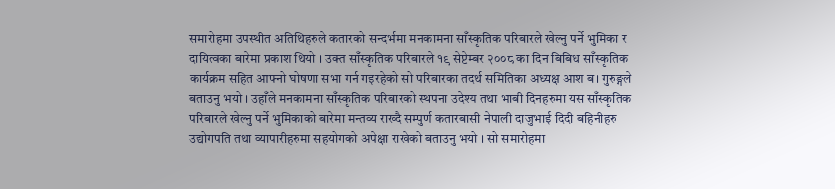समारोहमा उपस्थीत अतिथिहरुले कतारको सन्दर्भमा मनकामना साँस्कृतिक परिबारले खेल्नु पर्ने भुमिका र दायित्वका बारेमा प्रकाश थियो । उक्त साँस्कृतिक परिबारले १९ सेप्टेम्बर २००८ का दिन बिबिध साँस्कृतिक कार्यक्रम सहित आफ्नो घोषणा सभा गर्न गइरहेको सो परिबारका तदर्थ समितिका अध्यक्ष आश ब। गुरुङ्गले बताउनु भयो । उहाँले मनकामना साँस्कृतिक परिबारको स्थपना उदेश्य तथा भाबी दिनहरुमा यस साँस्कृतिक परिबारले खेल्नु पर्ने भुमिकाको बारेमा मन्तव्य राख्दै सम्पुर्ण कतारबासी नेपाली दाजुभाई दिदी बहिनीहरु उद्योगपति तथा व्यापारीहरुमा सहयोगको अपेक्षा राखेको बताउनु भयो । सो समारोहमा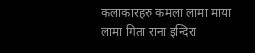कलाकारहरु कमला लामा माया लामा गिता राना इन्दिरा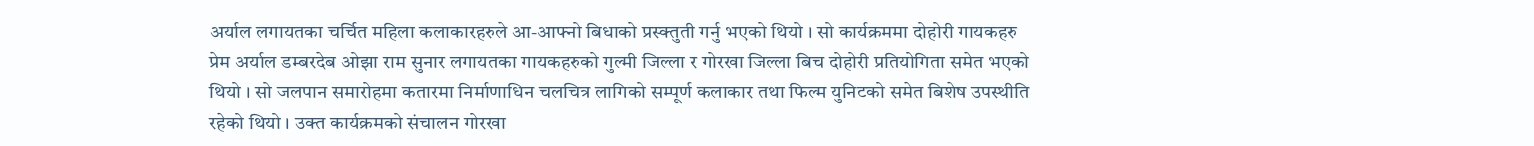अर्याल लगायतका चर्चित महिला कलाकारहरुले आ-आफ्नो बिधाको प्रस्क्तुती गर्नु भएको थियो । सो कार्यक्रममा दोहोरी गायकहरु प्रेम अर्याल डम्बरदेब ओझा राम सुनार लगायतका गायकहरुको गुल्मी जिल्ला र गोरखा जिल्ला बिच दोहोरी प्रतियोगिता समेत भएको थियो । सो जलपान समारोहमा कतारमा निर्माणाधिन चलचित्र लागिको सम्पूर्ण कलाकार तथा फिल्म युनिटको समेत बिशेष उपस्थीति रहेको थियो । उक्त कार्यक्रमको संचालन गोरखा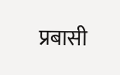प्रबासी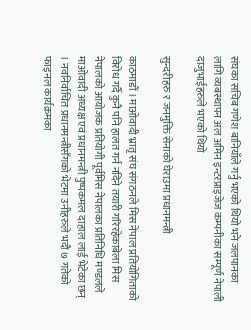संघका सचिब गणेश बानियाँले गर्नु भएको थियो भने जलपानका लागि व्यबस्थापन अल अमिन इन्टरप्राइजेज कम्पनीका सम्पूर्ण नेपाली दाजुभाईहरुले भएको थियो

सुन्दरीहरु र जनमुक्ति सेनाको घेराउमा प्रधानमन्त्री

काठमाडौं । माओवादी भ्रातृ संघ संगठनले मिस नेपाल प्रतियोगिताको विरोध गर्दै कुनै पनि हालत गर्न नदिने तयारी गरिरहेकाबेला मिस नेपालको आयोजक प्रतियोगी पूर्वमिस नेपालका प्रतिनिधि मण्डलले माओवादी अध्यक्ष एवं प्रधानमन्त्री पुष्पकमल दाहाल लाई भेटेका छन् । नवनिर्वाचित प्रधानमन्त्रीसँगको भेटमा उनीहरुले भदौ ७ गतेको फाइनल कार्यक्रमका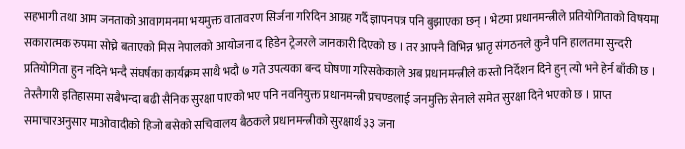सहभागी तथा आम जनताको आवागमनमा भयमुक्त वातावरण सिर्जना गरिदिन आग्रह गर्दै ज्ञापनपत्र पनि बुझाएका छन् । भेटमा प्रधानमन्त्रीले प्रतियोगिताको विषयमा सकारात्मक रुपमा सोच्ने बताएको मिस नेपालको आयोजना द हिडेन ट्रेजरले जानकारी दिएको छ । तर आफ्नै विभिन्न भ्रातृ संगठनले कुनै पनि हालतमा सुन्दरी प्रतियोगिता हुन नदिने भन्दै संघर्षका कार्यक्रम साथै भदौ ७ गते उपत्यका बन्द घोषणा गरिसकेकाले अब प्रधानमन्त्रीले कस्तो निर्देशन दिने हुन् त्यो भने हेर्न बाँकी छ । तेस्तैगारी इतिहासमा सबैभन्दा बढी सैनिक सुरक्षा पाएको भए पनि नवनियुक्त प्रधानमन्त्री प्रचण्डलाई जनमुक्ति सेनाले समेत सुरक्षा दिने भएको छ । प्राप्त समाचारअनुसार माओवादीको हिजो बसेको सचिवालय बैठकले प्रधानमन्त्रीको सुरक्षार्थ ३३ जना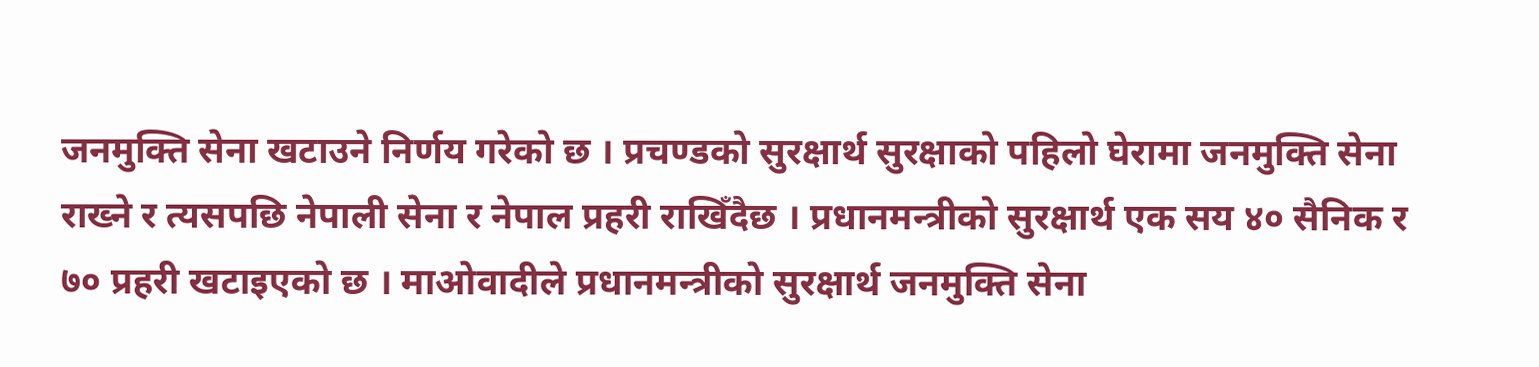जनमुक्ति सेना खटाउने निर्णय गरेको छ । प्रचण्डको सुरक्षार्थ सुरक्षाको पहिलो घेरामा जनमुक्ति सेना राख्ने र त्यसपछि नेपाली सेना र नेपाल प्रहरी राखिँदैछ । प्रधानमन्त्रीको सुरक्षार्थ एक सय ४० सैनिक र ७० प्रहरी खटाइएको छ । माओवादीले प्रधानमन्त्रीको सुरक्षार्थ जनमुक्ति सेना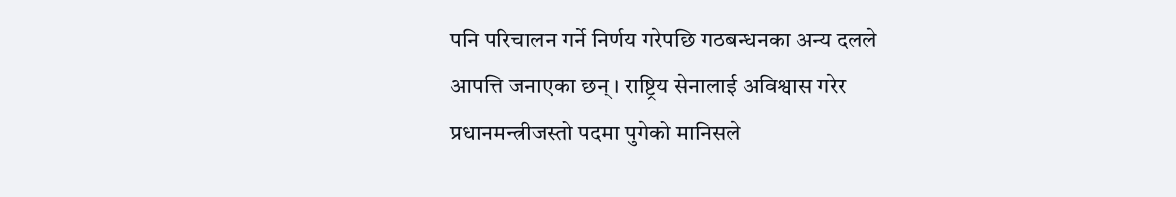पनि परिचालन गर्ने निर्णय गरेपछि गठबन्धनका अन्य दलले आपत्ति जनाएका छन् । राष्ट्रिय सेनालाई अविश्वास गरेर प्रधानमन्त्रीजस्तो पदमा पुगेको मानिसले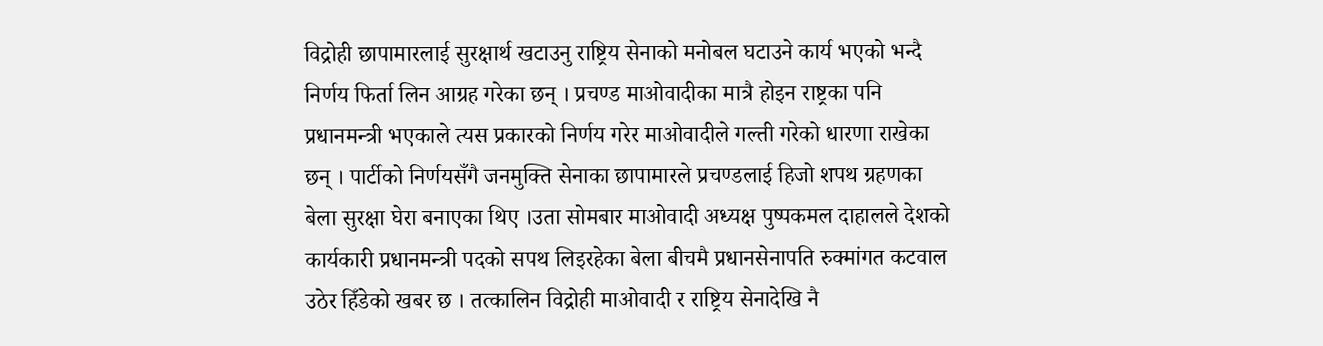विद्रोही छापामारलाई सुरक्षार्थ खटाउनु राष्ट्रिय सेनाको मनोबल घटाउने कार्य भएको भन्दै निर्णय फिर्ता लिन आग्रह गरेका छन् । प्रचण्ड माओवादीका मात्रै होइन राष्ट्रका पनि प्रधानमन्त्री भएकाले त्यस प्रकारको निर्णय गरेर माओवादीले गल्ती गरेको धारणा राखेका छन् । पार्टीको निर्णयसँगै जनमुक्ति सेनाका छापामारले प्रचण्डलाई हिजो शपथ ग्रहणका बेला सुरक्षा घेरा बनाएका थिए ।उता सोमबार माओवादी अध्यक्ष पुष्पकमल दाहालले देशको कार्यकारी प्रधानमन्त्री पदको सपथ लिइरहेका बेला बीचमै प्रधानसेनापति रुक्मांगत कटवाल उठेर हिँडेको खबर छ । तत्कालिन विद्रोही माओवादी र राष्ट्रिय सेनादेखि नै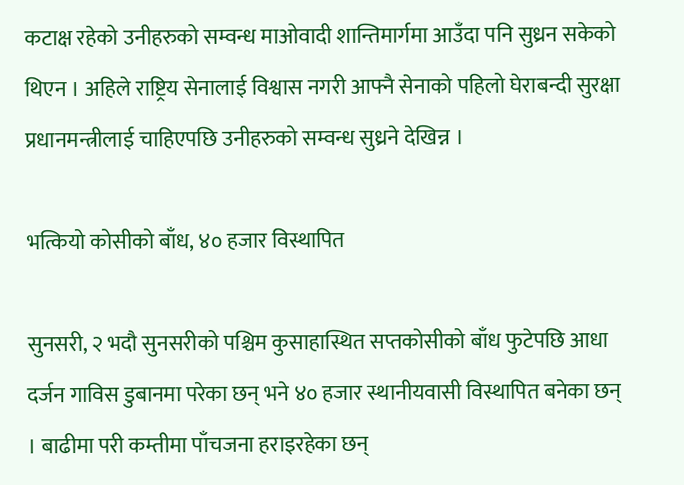कटाक्ष रहेको उनीहरुको सम्वन्ध माओवादी शान्तिमार्गमा आउँदा पनि सुध्रन सकेको थिएन । अहिले राष्ट्रिय सेनालाई विश्वास नगरी आफ्नै सेनाको पहिलो घेराबन्दी सुरक्षा प्रधानमन्त्रीलाई चाहिएपछि उनीहरुको सम्वन्ध सुध्रने देखिन्न ।

भत्कियो कोसीको बाँध, ४० हजार विस्थापित

सुनसरी, २ भदौ सुनसरीको पश्चिम कुसाहास्थित सप्तकोसीको बाँध फुटेपछि आधा दर्जन गाविस डुबानमा परेका छन् भने ४० हजार स्थानीयवासी विस्थापित बनेका छन् । बाढीमा परी कम्तीमा पाँचजना हराइरहेका छन्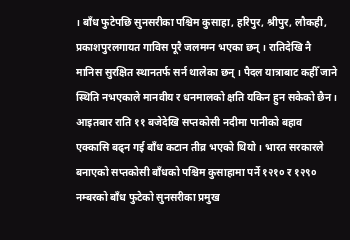। बाँध फुटेपछि सुनसरीका पश्चिम कुसाहा, हरिपुर, श्रीपुर, लौकही, प्रकाशपुरलगायत गाविस पूरै जलमग्न भएका छन् । रातिदेखि नै मानिस सुरक्षित स्थानतर्फ सर्न थालेका छन् । पैदल यात्राबाट कहीँ जाने स्थिति नभएकाले मानवीय र धनमालको क्षति यकिन हुन सकेको छैन । आइतबार राति ११ बजेदेखि सप्तकोसी नदीमा पानीको बहाव एक्कासि बढ्न गई बाँध कटान तीव्र भएको थियो । भारत सरकारले बनाएको सप्तकोसी बाँधको पश्चिम कुसाहामा पर्ने १२१० र १२९० नम्बरको बाँध फुटेको सुनसरीका प्रमुख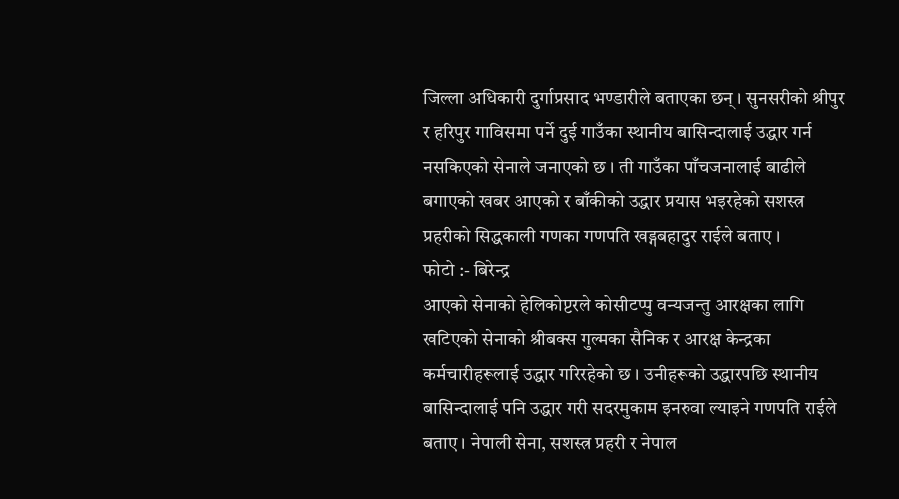जिल्ला अधिकारी दुर्गाप्रसाद भण्डारीले बताएका छन् । सुनसरीको श्रीपुर र हरिपुर गाविसमा पर्ने दुई गाउँका स्थानीय बासिन्दालाई उद्धार गर्न नसकिएको सेनाले जनाएको छ । ती गाउँका पाँचजनालाई बाढीले बगाएको खबर आएको र बाँकीको उद्धार प्रयास भइरहेको सशस्त्र प्रहरीको सिद्धकाली गणका गणपति खड्गबहादुर राईले बताए ।
फोटो :- बिरेन्द्र
आएको सेनाको हेलिकोप्टरले कोसीटप्पु वन्यजन्तु आरक्षका लागि खटिएको सेनाको श्रीबक्स गुल्मका सैनिक र आरक्ष केन्द्रका कर्मचारीहरूलाई उद्धार गरिरहेको छ । उनीहरूको उद्धारपछि स्थानीय बासिन्दालाई पनि उद्धार गरी सदरमुकाम इनरुवा ल्याइने गणपति राईले बताए । नेपाली सेना, सशस्त्र प्रहरी र नेपाल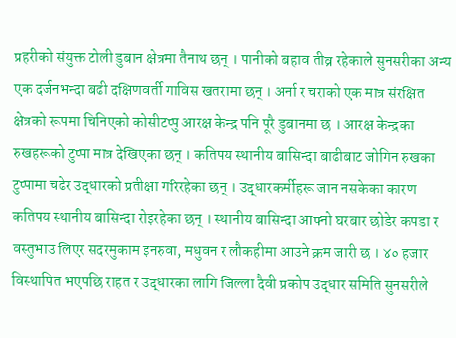प्रहरीको संयुक्त टोली डुबान क्षेत्रमा तैनाथ छन् । पानीको बहाव तीव्र रहेकाले सुनसरीका अन्य एक दर्जनभन्दा बढी दक्षिणवर्ती गाविस खतरामा छन् । अर्ना र चराको एक मात्र संरक्षित क्षेत्रको रूपमा चिनिएको कोसीटप्पु आरक्ष केन्द्र पनि पूरै डुबानमा छ । आरक्ष केन्द्रका रुखहरूको टुप्पा मात्र देखिएका छन् । कतिपय स्थानीय बासिन्दा बाढीबाट जोगिन रुखका टुप्पामा चढेर उद्धारको प्रतीक्षा गरिरहेका छन् । उद्धारकर्मीहरू जान नसकेका कारण कतिपय स्थानीय बासिन्दा रोइरहेका छन् । स्थानीय बासिन्दा आफ्नो घरबार छोडेर कपडा र वस्तुभाउ लिएर सदरमुकाम इनरुवा, मधुवन र लौकहीमा आउने क्रम जारी छ । ४० हजार विस्थापित भएपछि राहत र उद्धारका लागि जिल्ला दैवी प्रकोप उद्धार समिति सुनसरीले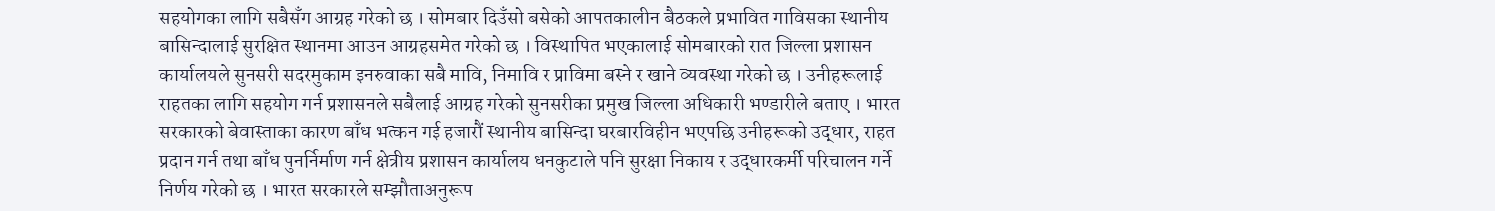सहयोगका लागि सबैसँग आग्रह गरेको छ । सोमबार दिउँसो बसेको आपतकालीन बैठकले प्रभावित गाविसका स्थानीय बासिन्दालाई सुरक्षित स्थानमा आउन आग्रहसमेत गरेको छ । विस्थापित भएकालाई सोमबारको रात जिल्ला प्रशासन कार्यालयले सुनसरी सदरमुकाम इनरुवाका सबै मावि, निमावि र प्राविमा बस्ने र खाने व्यवस्था गरेको छ । उनीहरूलाई राहतका लागि सहयोग गर्न प्रशासनले सबैलाई आग्रह गरेको सुनसरीका प्रमुख जिल्ला अधिकारी भण्डारीले बताए । भारत सरकारको बेवास्ताका कारण बाँध भत्कन गई हजारौं स्थानीय बासिन्दा घरबारविहीन भएपछि उनीहरूको उद्धार, राहत प्रदान गर्न तथा बाँध पुनर्निर्माण गर्न क्षेत्रीय प्रशासन कार्यालय धनकुटाले पनि सुरक्षा निकाय र उद्धारकर्मी परिचालन गर्ने निर्णय गरेको छ । भारत सरकारले सम्झौताअनुरूप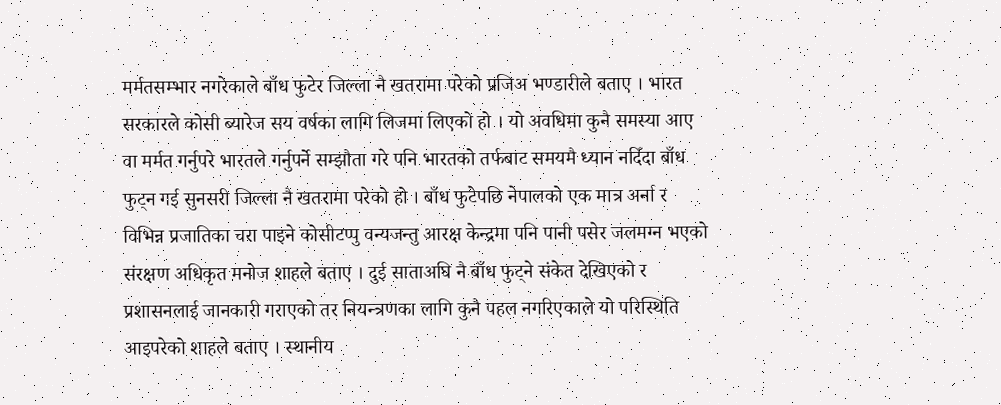मर्मतसम्भार नगरेकाले बाँध फुटेर जिल्ला नै खतरामा परेको प्रजिअ भण्डारीले बताए । भारत सरकारले कोसी ब्यारेज सय वर्षका लागि लिजमा लिएको हो । यो अवधिमा कुनै समस्या आए वा मर्मत गर्नुपरे भारतले गर्नुपर्ने सम्झौता गरे पनि भारतको तर्फबाट समयमै ध्यान नदिँदा बाँध फुट्न गई सुनसरी जिल्ला नै खतरामा परेको हो । बाँध फुटेपछि नेपालको एक मात्र अर्ना र विभिन्न प्रजातिका चरा पाइने कोसीटप्पु वन्यजन्तु आरक्ष केन्द्रमा पनि पानी पसेर जलमग्न भएको संरक्षण अधिकृत मनोज शाहले बताए । दुई साताअघि नै बाँध फुट्ने संकेत देखिएको र प्रशासनलाई जानकारी गराएको तर नियन्त्रणका लागि कुनै पहल नगरिएकाले यो परिस्थिति आइपरेको शाहले बताए । स्थानीय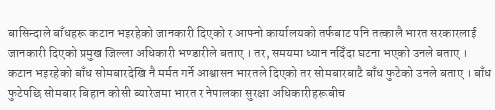बासिन्दाले बाँधहरू कटान भइरहेको जानकारी दिएको र आफ्नो कार्यालयको तर्फबाट पनि तत्कालै भारत सरकारलाई जानकारी दिएको प्रमुख जिल्ला अधिकारी भण्डारीले बताए । तर, समयमा ध्यान नदिँदा घटना भएको उनले बताए । कटान भइरहेको बाँध सोमबारदेखि नै मर्मत गर्ने आश्वासन भारतले दिएको तर सोमबारबाटै बाँध फुटेको उनले बताए । बाँध फुटेपछि सोमबार बिहान कोसी ब्यारेजमा भारत र नेपालका सुरक्षा अधिकारीहरूबीच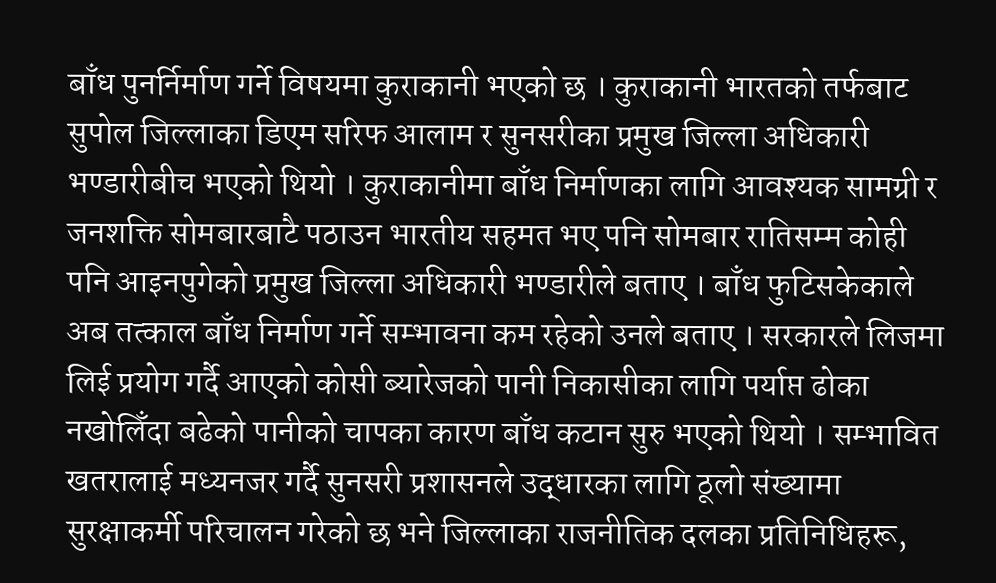बाँध पुनर्निर्माण गर्ने विषयमा कुराकानी भएको छ । कुराकानी भारतको तर्फबाट सुपोल जिल्लाका डिएम सरिफ आलाम र सुनसरीका प्रमुख जिल्ला अधिकारी भण्डारीबीच भएको थियो । कुराकानीमा बाँध निर्माणका लागि आवश्यक सामग्री र जनशक्ति सोमबारबाटै पठाउन भारतीय सहमत भए पनि सोमबार रातिसम्म कोही पनि आइनपुगेको प्रमुख जिल्ला अधिकारी भण्डारीले बताए । बाँध फुटिसकेकाले अब तत्काल बाँध निर्माण गर्ने सम्भावना कम रहेको उनले बताए । सरकारले लिजमा लिई प्रयोग गर्दै आएको कोसी ब्यारेजको पानी निकासीका लागि पर्याप्त ढोका नखोलिँदा बढेको पानीको चापका कारण बाँध कटान सुरु भएको थियो । सम्भावित खतरालाई मध्यनजर गर्दै सुनसरी प्रशासनले उद्धारका लागि ठूलो संख्यामा सुरक्षाकर्मी परिचालन गरेको छ भने जिल्लाका राजनीतिक दलका प्रतिनिधिहरू,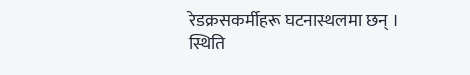रेडक्रसकर्मीहरू घटनास्थलमा छन् । स्थिति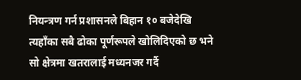नियन्त्रण गर्न प्रशासनले बिहान १० बजेदेखि त्यहाँका सबै ढोका पूर्णरूपले खोलिदिएको छ भने सो क्षेत्रमा खतरालाई मध्यनजर गर्दै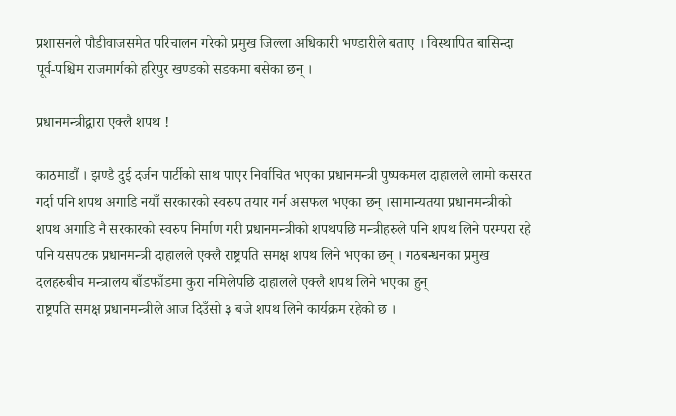प्रशासनले पौडीवाजसमेत परिचालन गरेको प्रमुख जिल्ला अधिकारी भण्डारीले बताए । विस्थापित बासिन्दा पूर्व-पश्चिम राजमार्गको हरिपुर खण्डको सडकमा बसेका छन् ।

प्रधानमन्त्रीद्वारा एक्लै शपथ !

काठमाडौं । झण्डै दुई दर्जन पार्टीको साथ पाएर निर्वाचित भएका प्रधानमन्त्री पुष्पकमल दाहालले लामो कसरत गर्दा पनि शपथ अगाडि नयाँ सरकारको स्वरुप तयार गर्न असफल भएका छन् ।सामान्यतया प्रधानमन्त्रीको शपथ अगाडि नै सरकारको स्वरुप निर्माण गरी प्रधानमन्त्रीको शपथपछि मन्त्रीहरुले पनि शपथ लिने परम्परा रहे पनि यसपटक प्रधानमन्त्री दाहालले एक्लै राष्ट्रपति समक्ष शपथ लिने भएका छन् । गठबन्धनका प्रमुख दलहरुबीच मन्त्रालय बाँडफाँडमा कुरा नमिलेपछि दाहालले एक्लै शपथ लिने भएका हुन्
राष्ट्रपति समक्ष प्रधानमन्त्रीले आज दिउँसो ३ बजे शपथ लिने कार्यक्रम रहेको छ ।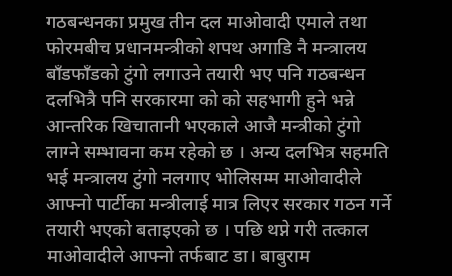गठबन्धनका प्रमुख तीन दल माओवादी एमाले तथा फोरमबीच प्रधानमन्त्रीको शपथ अगाडि नै मन्त्रालय बाँडफाँडको टुंगो लगाउने तयारी भए पनि गठबन्धन दलभित्रै पनि सरकारमा को को सहभागी हुने भन्ने आन्तरिक खिचातानी भएकाले आजै मन्त्रीको टुंगो लाग्ने सम्भावना कम रहेको छ । अन्य दलभित्र सहमति भई मन्त्रालय टुंगो नलगाए भोलिसम्म माओवादीले आफ्नो पार्टीका मन्त्रीलाई मात्र लिएर सरकार गठन गर्ने तयारी भएको बताइएको छ । पछि थप्ने गरी तत्काल माओवादीले आफ्नो तर्फबाट डा। बाबुराम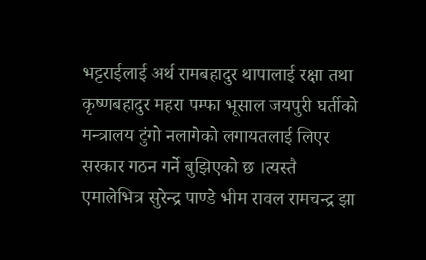भट्टराईलाई अर्थ रामबहादुर थापालाई रक्षा तथा कृष्णबहादुर महरा पम्फा भूसाल जयपुरी घर्तीको मन्त्रालय टुंगो नलागेको लगायतलाई लिएर सरकार गठन गर्ने बुझिएको छ ।त्यस्तै एमालेभित्र सुरेन्द्र पाण्डे भीम रावल रामचन्द्र झा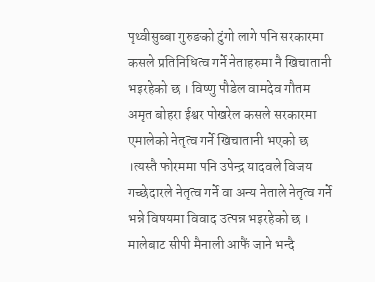पृथ्वीसुब्बा गुरुङको टुंगो लागे पनि सरकारमा कसले प्रतिनिधित्व गर्ने नेताहरुमा नै खिचातानी भइरहेको छ । विष्णु पौडेल वामदेव गौतम अमृत बोहरा ईश्वर पोखरेल कसले सरकारमा एमालेको नेतृत्व गर्ने खिचातानी भएको छ ।त्यस्तै फोरममा पनि उपेन्द्र यादवले विजय गच्छेदारले नेतृत्व गर्ने वा अन्य नेताले नेतृत्व गर्ने भन्ने विषयमा विवाद उत्पन्न भइरहेको छ । मालेबाट सीपी मैनाली आफैं जाने भन्दै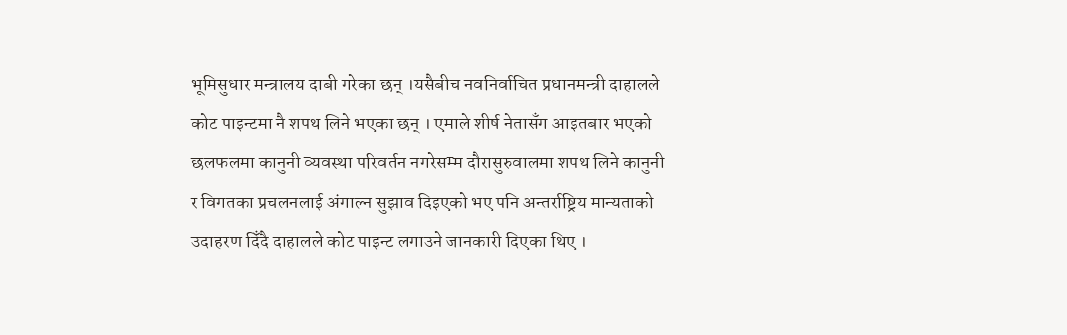भूमिसुधार मन्त्रालय दाबी गरेका छन् ।यसैबीच नवनिर्वाचित प्रधानमन्त्री दाहालले कोट पाइन्टमा नै शपथ लिने भएका छन् । एमाले शीर्ष नेतासँग आइतबार भएको छलफलमा कानुनी व्यवस्था परिवर्तन नगरेसम्म दौरासुरुवालमा शपथ लिने कानुनी र विगतका प्रचलनलाई अंगाल्न सुझाव दिइएको भए पनि अन्तर्राष्ट्रिय मान्यताको उदाहरण दिँदै दाहालले कोट पाइन्ट लगाउने जानकारी दिएका थिए ।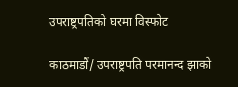उपराष्ट्रपतिको घरमा विस्फोट

काठमाडौं/ उपराष्ट्रपति परमानन्द झाको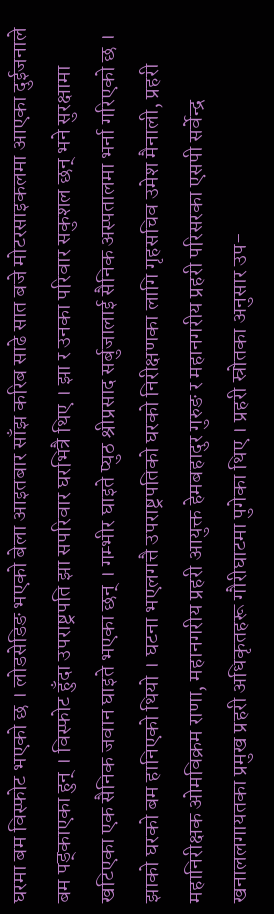घरमा बम विस्फोट भएको छ । लोडसेडिङ भएको बेला आइतबार साँझ करिब साढे सात बजे मोटरसाइकलमा आएका दुईजनाले बम पड्काएका हुन् । विस्फोट हुँदा उपराष्ट्रपति झा सपरिवार घरभित्रै थिए । झा र उनका परिवार सकुशल छन् भने सुरक्षामा खटिएका एक सैनिक जवान घाइते भएका छन् । गम्भीर घाइते प्युठ श्रीप्रसाद सर्बुजालाई सैनिक अस्पतालमा भर्ना गरिएको छ । झाको घरको बम हानिएको थियो । घटना भएलगत्तै उपराष्ट्रपतिको घरको निरीक्षणका लागि गृहसचिव उमेश मैनाली, प्रहरी महानिरीक्षक ओमविक्रम राणा, महानगरीय प्रहरी आयुक्त हेमबहादुर गुरुङ र महानगरीय प्रहरी परिसरका एसपी सर्वेन्द्र खनाललगायतका प्रमुख प्रहरी अधिकृतहरू गौरीघाटमा पुगेका थिए । प्रहरी स्रोतका अनुसार उप-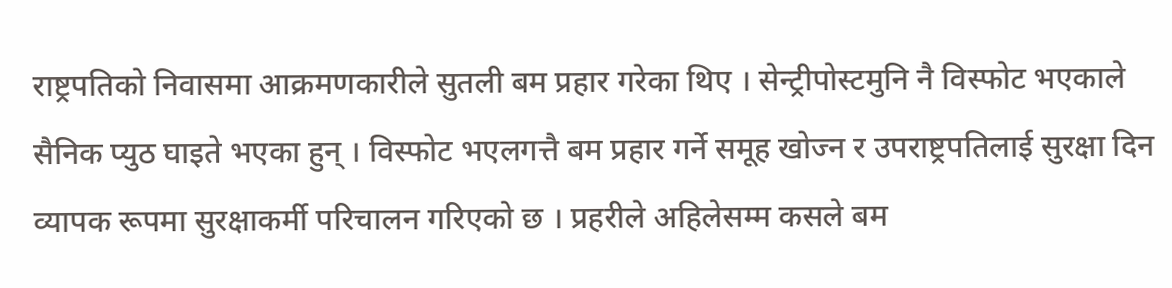राष्ट्रपतिको निवासमा आक्रमणकारीले सुतली बम प्रहार गरेका थिए । सेन्ट्रीपोस्टमुनि नै विस्फोट भएकाले सैनिक प्युठ घाइते भएका हुन् । विस्फोट भएलगत्तै बम प्रहार गर्ने समूह खोज्न र उपराष्ट्रपतिलाई सुरक्षा दिन व्यापक रूपमा सुरक्षाकर्मी परिचालन गरिएको छ । प्रहरीले अहिलेसम्म कसले बम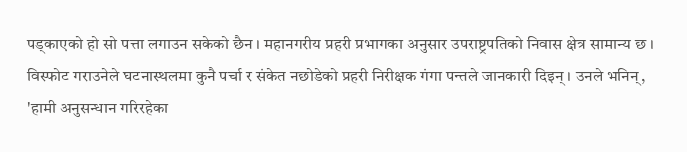पड्काएको हो सो पत्ता लगाउन सकेको छैन । महानगरीय प्रहरी प्रभागका अनुसार उपराष्ट्रपतिको निवास क्षेत्र सामान्य छ । विस्फोट गराउनेले घटनास्थलमा कुनै पर्चा र संकेत नछोडेको प्रहरी निरीक्षक गंगा पन्तले जानकारी दिइन् । उनले भनिन्, 'हामी अनुसन्धान गरिरहेका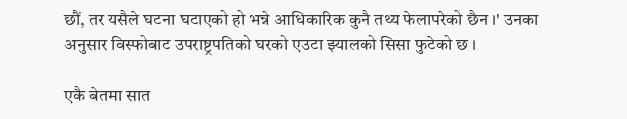छौं, तर यसैले घटना घटाएको हो भन्ने आधिकारिक कुनै तथ्य फेलापरेको छैन ।' उनका अनुसार विस्फोबाट उपराष्ट्रपतिको घरको एउटा झ्यालको सिसा फुटेको छ ।

एकै बेतमा सात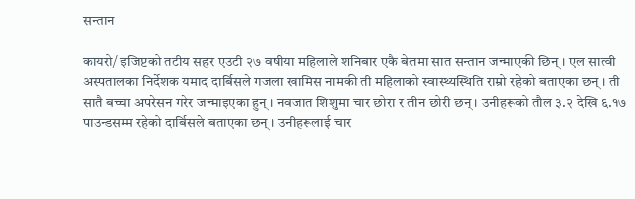सन्तान

कायरो/ इजिप्टको तटीय सहर एउटी २७ वषीया महिलाले शनिबार एकै बेतमा सात सन्तान जन्माएकी छिन् । एल सात्वी अस्पतालका निर्देशक यमाद दार्बिसले गजला खामिस नामकी ती महिलाको स्वास्थ्यस्थिति राम्रो रहेको बताएका छन् । ती सातै बच्चा अपरेसन गरेर जन्माइएका हुन् । नवजात शिशुमा चार छोरा र तीन छोरी छन् । उनीहरूको तौल ३.२ देखि ६.१७ पाउन्डसम्म रहेको दार्बिसले बताएका छन् । उनीहरूलाई चार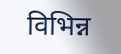विभिन्न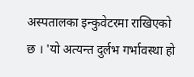अस्पतालका इन्कुवेटरमा राखिएको छ । 'यो अत्यन्त दुर्लभ गर्भावस्था हो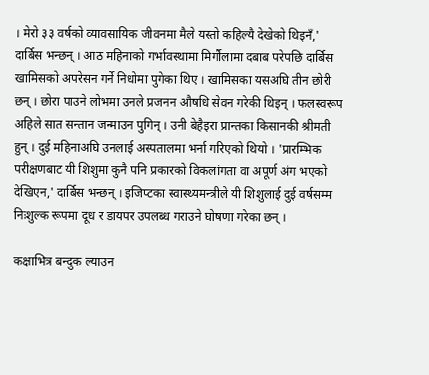। मेरो ३३ वर्षको व्यावसायिक जीवनमा मैले यस्तो कहिल्यै देखेको थिइनँ,' दार्बिस भन्छन् । आठ महिनाको गर्भावस्थामा मिर्गौलामा दबाब परेपछि दार्बिस खामिसको अपरेसन गर्ने निधोमा पुगेका थिए । खामिसका यसअघि तीन छोरी छन् । छोरा पाउने लोभमा उनले प्रजनन औषधि सेवन गरेकी थिइन् । फलस्वरूप अहिले सात सन्तान जन्माउन पुगिन् । उनी बेहैइरा प्रान्तका किसानकी श्रीमती हुन् । दुई महिनाअघि उनलाई अस्पतालमा भर्ना गरिएको थियो । 'प्रारम्भिक परीक्षणबाट यी शिशुमा कुनै पनि प्रकारको विकलांगता वा अपूर्ण अंग भएको देखिएन,' दार्बिस भन्छन् । इजिप्टका स्वास्थ्यमन्त्रीले यी शिशुलाई दुई वर्षसम्म निःशुल्क रूपमा दूध र डायपर उपलब्ध गराउने घोषणा गरेका छन् ।

कक्षाभित्र बन्दुक ल्याउन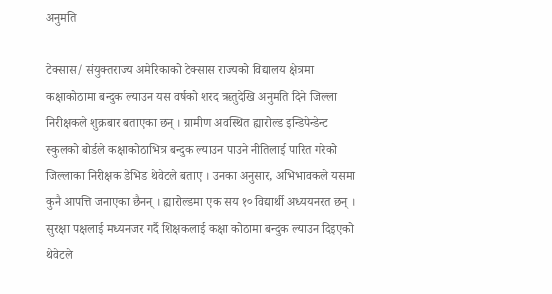अनुमति

टेक्सास/ संयुक्तराज्य अमेरिकाको टेक्सास राज्यको विद्यालय क्षेत्रमा कक्षाकोठामा बन्दुक ल्याउन यस वर्षको शरद ऋतुदेखि अनुमति दिने जिल्ला निरीक्षकले शुक्रबार बताएका छन् । ग्रामीण अवस्थित ह्यारोल्ड इन्डिपेन्डेन्ट स्कुलको बोर्डले कक्षाकोठाभित्र बन्दुक ल्याउन पाउने नीतिलाई पारित गरेको जिल्लाका निरीक्षक डेभिड थेवेटले बताए । उनका अनुसार, अभिभावकले यसमा कुनै आपत्ति जनाएका छैनन् । ह्यारोल्डमा एक सय १० विद्यार्थी अध्ययनरत छन् । सुरक्षा पक्षलाई मध्यनजर गर्दै शिक्षकलाई कक्षा कोठामा बन्दुक ल्याउन दिइएको थेवेटले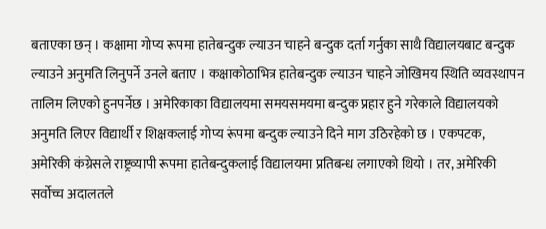बताएका छन् । कक्षामा गोप्य रूपमा हातेबन्दुक ल्याउन चाहने बन्दुक दर्ता गर्नुका साथै विद्यालयबाट बन्दुक ल्याउने अनुमति लिनुपर्ने उनले बताए । कक्षाकोठाभित्र हातेबन्दुक ल्याउन चाहने जोखिमय स्थिति व्यवस्थापन तालिम लिएको हुनपर्नेछ । अमेरिकाका विद्यालयमा समयसमयमा बन्दुक प्रहार हुने गरेकाले विद्यालयको अनुमति लिएर विद्यार्थी र शिक्षकलाई गोप्य रूंपमा बन्दुक ल्याउने दिने माग उठिरहेको छ । एकपटक, अमेरिकी कंग्रेसले राष्ट्रव्यापी रूपमा हातेबन्दुकलाई विद्यालयमा प्रतिबन्ध लगाएको थियो । तर, अमेरिकी सर्वोच्च अदालतले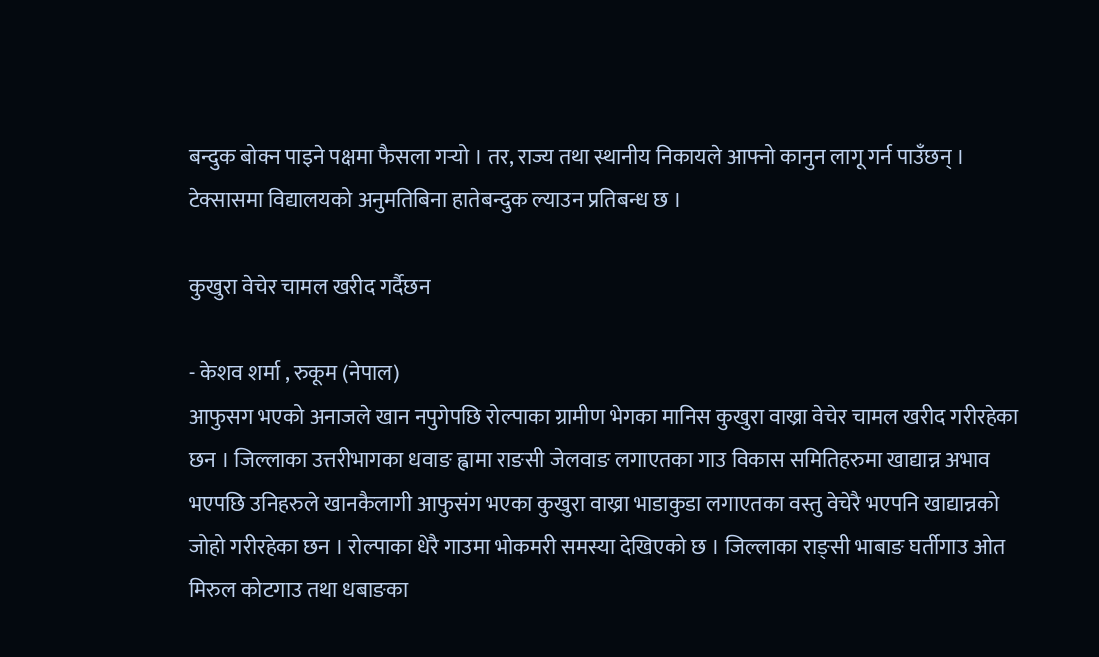बन्दुक बोक्न पाइने पक्षमा फैसला गर्‍यो । तर, राज्य तथा स्थानीय निकायले आफ्नो कानुन लागू गर्न पाउँछन् । टेक्सासमा विद्यालयको अनुमतिबिना हातेबन्दुक ल्याउन प्रतिबन्ध छ ।

कुखुरा वेचेर चामल खरीद गर्दैछन

- केशव शर्मा , रुकूम (नेपाल)
आफुसग भएको अनाजले खान नपुगेपछि रोल्पाका ग्रामीण भेगका मानिस कुखुरा वाख्रा वेचेर चामल खरीद गरीरहेका छन । जिल्लाका उत्तरीभागका धवाङ ह्वामा राङसी जेलवाङ लगाएतका गाउ विकास समितिहरुमा खाद्यान्न अभाव भएपछि उनिहरुले खानकैलागी आफुसंग भएका कुखुरा वाख्रा भाडाकुडा लगाएतका वस्तु वेचेरै भएपनि खाद्यान्नको जोहो गरीरहेका छन । रोल्पाका धेरै गाउमा भोकमरी समस्या देखिएको छ । जिल्लाका राङ्सी भाबाङ घर्तीगाउ ओत मिरुल कोटगाउ तथा धबाङका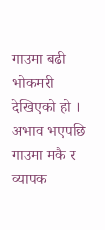गाउमा बढी भोकमरी देखिएको हो । अभाव भएपछि गाउमा मकै र व्यापक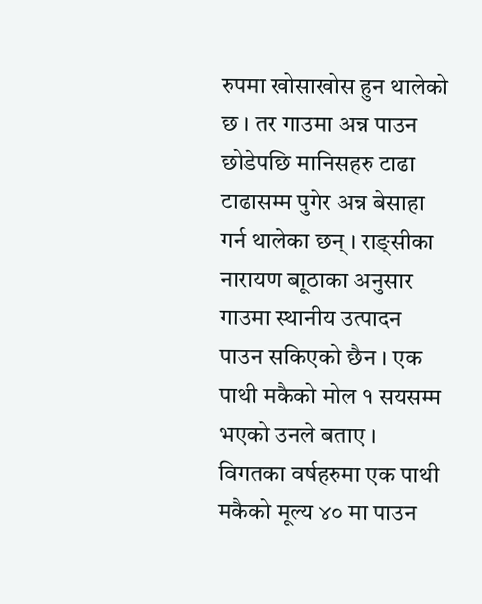रुपमा खोसाखोस हुन थालेको छ । तर गाउमा अन्न पाउन छोडेपछि मानिसहरु टाढा टाढासम्म पुगेर अन्न बेसाहा गर्न थालेका छन् । राङ्सीका नारायण बाूठाका अनुसार गाउमा स्थानीय उत्पादन पाउन सकिएको छैन । एक पाथी मकैको मोल १ सयसम्म भएको उनले बताए । विगतका वर्षहरुमा एक पाथी मकैको मूल्य ४० मा पाउन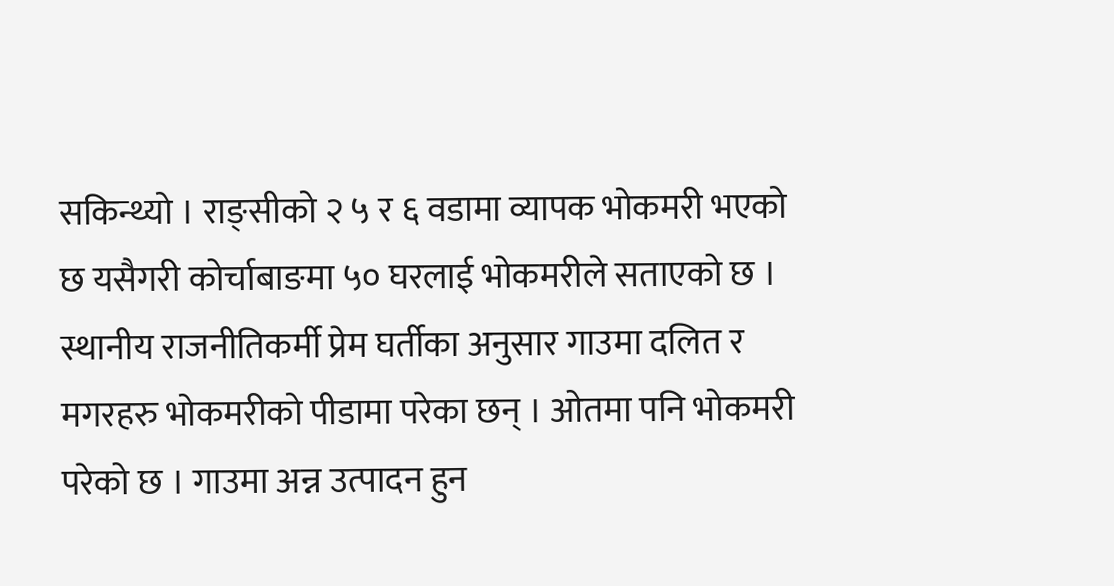सकिन्थ्यो । राङ्सीको २ ५ र ६ वडामा व्यापक भोकमरी भएको छ यसैगरी कोर्चाबाङमा ५० घरलाई भोकमरीले सताएको छ । स्थानीय राजनीतिकर्मी प्रेम घर्तीका अनुसार गाउमा दलित र मगरहरु भोकमरीको पीडामा परेका छन् । ओतमा पनि भोकमरी परेको छ । गाउमा अन्न उत्पादन हुन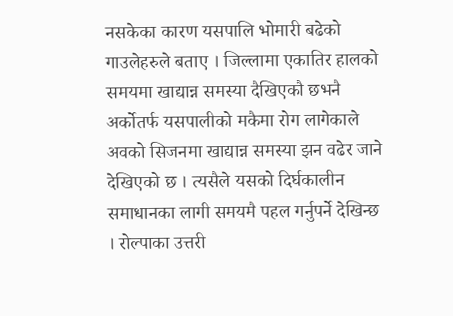नसकेका कारण यसपालि भोमारी बढेको गाउलेहरुले बताए । जिल्लामा एकातिर हालको समयमा खाद्यान्न समस्या दैखिएकौ छभनै अर्कोतर्फ यसपालीको मकैमा रोग लागेकाले अवको सिजनमा खाद्यान्न समस्या झन वढेर जाने देखिएको छ । त्यसैले यसको दिर्घकालीन समाधानका लागी समयमै पहल गर्नुपर्ने देखिन्छ । रोल्पाका उत्तरी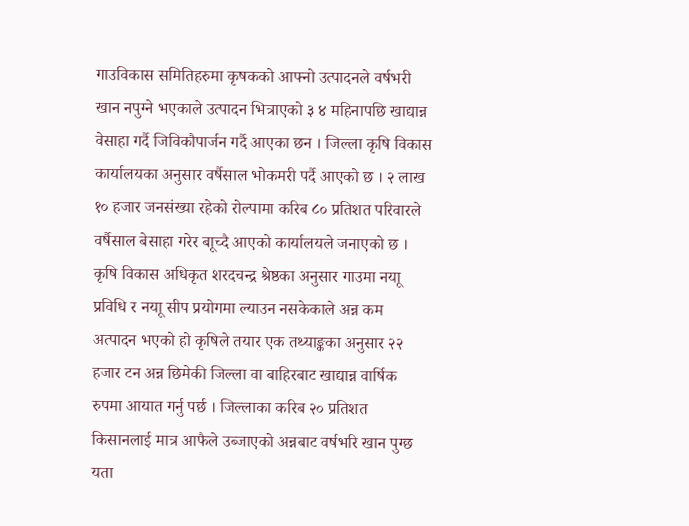गाउविकास समितिहरुमा कृषकको आफ्नो उत्पादनले वर्षभरी खान नपुग्ने भएकाले उत्पादन भित्राएको ३ ४ महिनापछि खाद्यान्न वेसाहा गर्दै जिविकौपार्जन गर्दै आएका छन । जिल्ला कृषि विकास कार्यालयका अनुसार वर्षैसाल भोकमरी पर्दै आएको छ । २ लाख १० हजार जनसंख्या रहेको रोल्पामा करिब ८० प्रतिशत परिवारले वर्षैसाल बेसाहा गरेर बाूच्दै आएको कार्यालयले जनाएको छ । कृषि विकास अधिकृत शरदचन्द्र श्रेष्ठका अनुसार गाउमा नयाू प्रविधि र नयाू सीप प्रयोगमा ल्याउन नसकेकाले अन्न कम अत्पादन भएको हो कृषिले तयार एक तथ्याङ्कका अनुसार २२ हजार टन अन्न छिमेकी जिल्ला वा बाहिरबाट खाद्यान्न वार्षिक रुपमा आयात गर्नु पर्छ । जिल्लाका करिब २० प्रतिशत किसानलाई मात्र आफैले उब्जाएको अन्नबाट वर्षभरि खान पुग्छ यता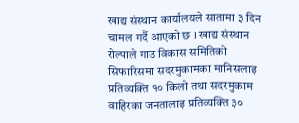खाद्य संस्थान कार्यालयले सातामा ३ दिन चामल गर्दै आएको छ । खाद्य संस्थान रोल्पाले गाउ विकास समितिको सिफारिसमा सदरमुकामका मानिसलाइ प्रतिव्यक्ति १० किलो तथा सदरमुकाम वाहिरका जनतालाइ प्रतिव्यक्ति ३०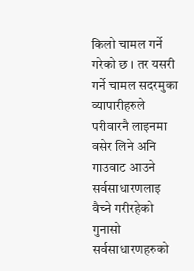किलो चामल गर्ने गरेको छ । तर यसरी गर्ने चामल सदरमुका व्यापारीहरुले परीवारनै लाइनमा वसेर लिने अनि गाउवाट आउने सर्वसाधारणलाइ वैच्ने गरीरहेको गुनासो सर्वसाधारणहरुको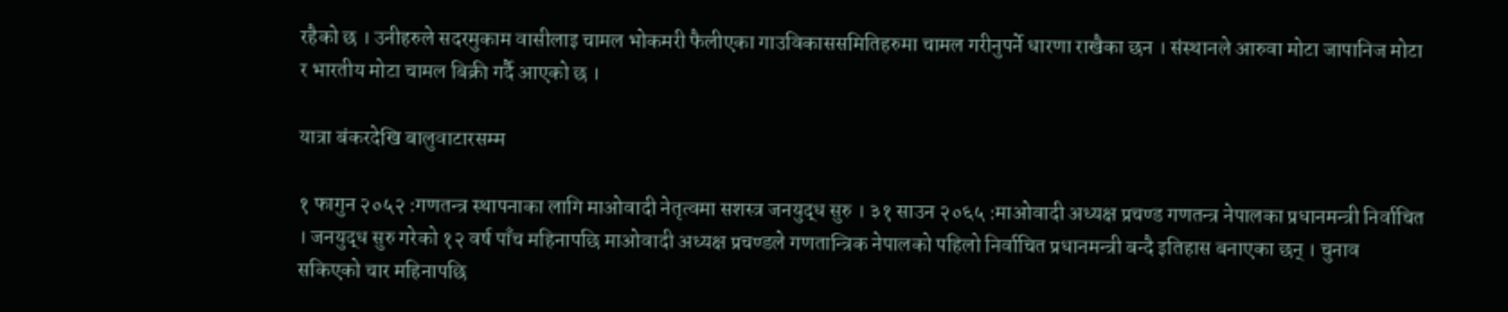रहैको छ । उनीहरुले सदरमुकाम वासीलाइ चामल भोकमरी फैलीएका गाउविकाससमितिहरुमा चामल गरीनुपर्ने धारणा राखैका छन । संस्थानले आरुवा मोटा जापानिज मोटा र भारतीय मोटा चामल बिक्री गर्दै आएको छ ।

यात्रा बंकरदेखि बालुवाटारसम्म

१ फागुन २०५२ :गणतन्त्र स्थापनाका लागि माओवादी नेतृत्वमा सशस्त्र जनयुद्ध सुरु । ३१ साउन २०६५ :माओवादी अध्यक्ष प्रचण्ड गणतन्त्र नेपालका प्रधानमन्त्री निर्वाचित । जनयुद्ध सुरु गरेको १२ वर्ष पाँच महिनापछि माओवादी अध्यक्ष प्रचण्डले गणतान्त्रिक नेपालको पहिलो निर्वाचित प्रधानमन्त्री बन्दै इतिहास बनाएका छन् । चुनाव सकिएको चार महिनापछि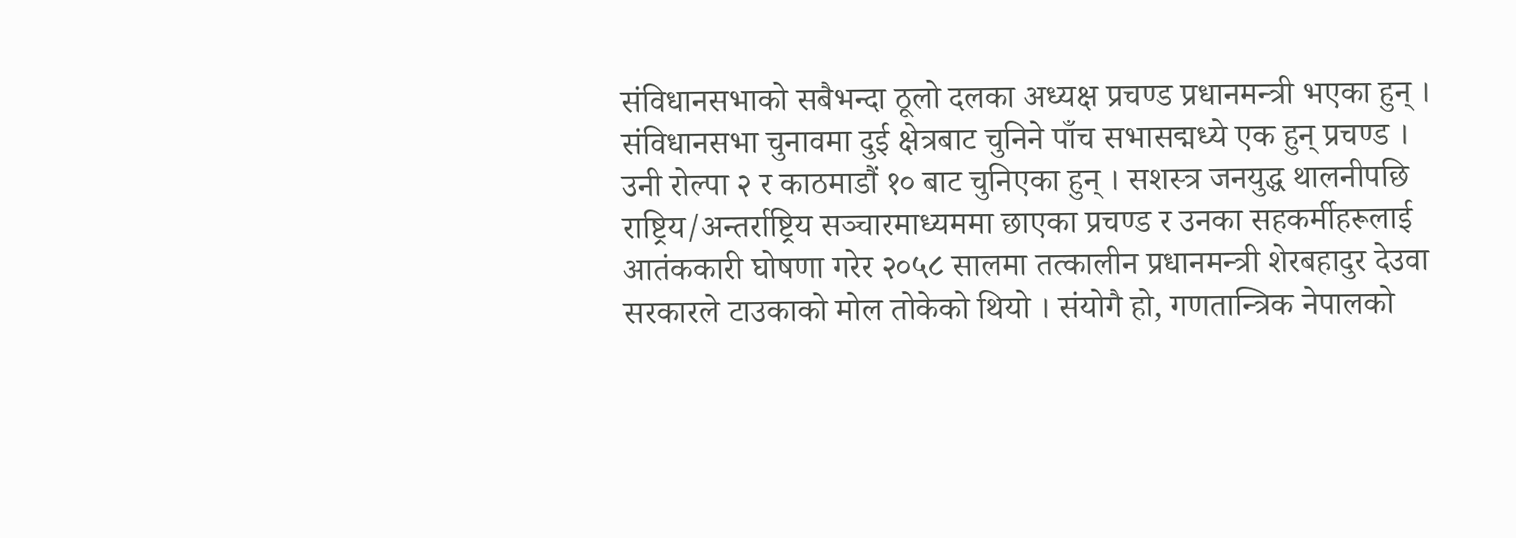संविधानसभाको सबैभन्दा ठूलो दलका अध्यक्ष प्रचण्ड प्रधानमन्त्री भएका हुन् । संविधानसभा चुनावमा दुई क्षेत्रबाट चुनिने पाँच सभासद्मध्ये एक हुन् प्रचण्ड । उनी रोल्पा २ र काठमाडौं १० बाट चुनिएका हुन् । सशस्त्र जनयुद्ध थालनीपछि राष्ट्रिय/अन्तर्राष्ट्रिय सञ्चारमाध्यममा छाएका प्रचण्ड र उनका सहकर्मीहरूलाई आतंककारी घोषणा गरेर २०५८ सालमा तत्कालीन प्रधानमन्त्री शेरबहादुर देउवा सरकारले टाउकाको मोल तोकेको थियो । संयोगै हो, गणतान्त्रिक नेपालको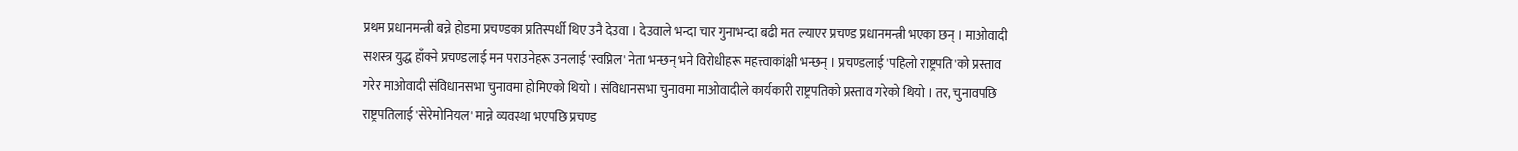प्रथम प्रधानमन्त्री बन्ने होडमा प्रचण्डका प्रतिस्पर्धी थिए उनै देउवा । देउवाले भन्दा चार गुनाभन्दा बढी मत ल्याएर प्रचण्ड प्रधानमन्त्री भएका छन् । माओवादी सशस्त्र युद्ध हाँक्ने प्रचण्डलाई मन पराउनेहरू उनलाई 'स्वप्निल' नेता भन्छन् भने विरोधीहरू महत्त्वाकांक्षी भन्छन् । प्रचण्डलाई 'पहिलो राष्ट्रपति'को प्रस्ताव गरेर माओवादी संविधानसभा चुनावमा होमिएको थियो । संविधानसभा चुनावमा माओवादीले कार्यकारी राष्ट्रपतिको प्रस्ताव गरेको थियो । तर, चुनावपछि राष्ट्रपतिलाई 'सेरेमोनियल' मान्ने व्यवस्था भएपछि प्रचण्ड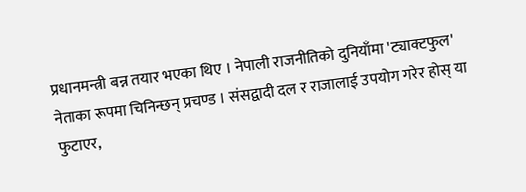प्रधानमन्त्री बन्न तयार भएका थिए । नेपाली राजनीतिको दुनियाँमा 'ट्याक्टफुल' नेताका रूपमा चिनिन्छन् प्रचण्ड । संसद्वादी दल र राजालाई उपयोग गरेर होस् या फुटाएर,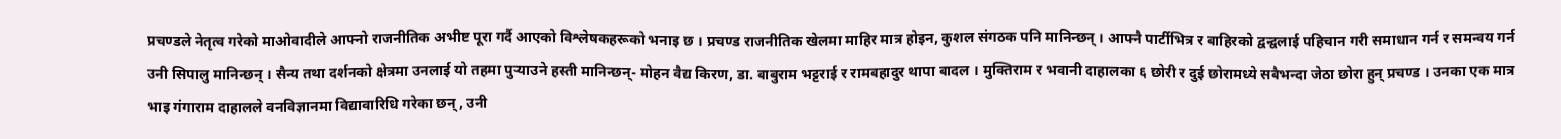प्रचण्डले नेतृत्व गरेको माओवादीले आफ्नो राजनीतिक अभीष्ट पूरा गर्दै आएको विश्लेषकहरूको भनाइ छ । प्रचण्ड राजनीतिक खेलमा माहिर मात्र होइन, कुशल संगठक पनि मानिन्छन् । आफ्नै पार्टीभित्र र बाहिरको द्वन्द्वलाई पहिचान गरी समाधान गर्न र समन्वय गर्न उनी सिपालु मानिन्छन् । सैन्य तथा दर्शनको क्षेत्रमा उनलाई यो तहमा पुर्‍याउने हस्ती मानिन्छन्- मोहन वैद्य किरण, डा. बाबुराम भट्टराई र रामबहादुर थापा बादल । मुक्तिराम र भवानी दाहालका ६ छोरी र दुई छोरामध्ये सबैभन्दा जेठा छोरा हुन् प्रचण्ड । उनका एक मात्र भाइ गंगाराम दाहालले वनविज्ञानमा विद्यावारिधि गरेका छन्, उनी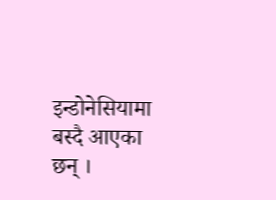इन्डोनेसियामा बस्दै आएका छन् ।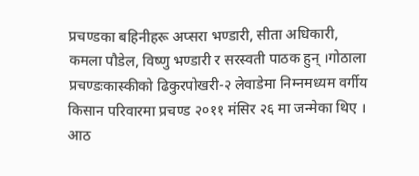प्रचण्डका बहिनीहरू अप्सरा भण्डारी, सीता अधिकारी, कमला पौडेल, विष्णु भण्डारी र सरस्वती पाठक हुन् ।गोठाला प्रचण्डःकास्कीको ढिकुरपोखरी-२ लेवाडेमा निम्नमध्यम वर्गीय किसान परिवारमा प्रचण्ड २०११ मंसिर २६ मा जन्मेका थिए । आठ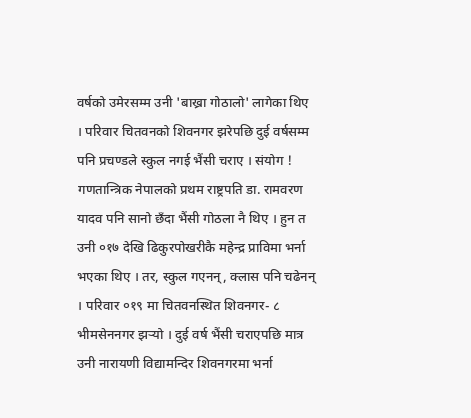वर्षको उमेरसम्म उनी 'बाख्रा गोठालो' लागेका थिए । परिवार चितवनको शिवनगर झरेपछि दुई वर्षसम्म पनि प्रचण्डले स्कुल नगई भैंसी चराए । संयोग ! गणतान्त्रिक नेपालको प्रथम राष्ट्रपति डा. रामवरण यादव पनि सानो छँदा भैंसी गोठला नै थिए । हुन त उनी ०१७ देखि ढिकुरपोखरीकै महेन्द्र प्राविमा भर्ना भएका थिए । तर, स्कुल गएनन्, क्लास पनि चढेनन् । परिवार ०१९ मा चितवनस्थित शिवनगर- ८ भीमसेननगर झर्‍यो । दुई वर्ष भैंसी चराएपछि मात्र उनी नारायणी विद्यामन्दिर शिवनगरमा भर्ना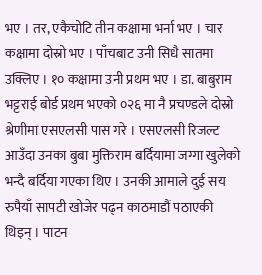भए । तर, एकैचोटि तीन कक्षामा भर्ना भए । चार कक्षामा दोस्रो भए । पाँचबाट उनी सिधै सातमा उक्लिए । १० कक्षामा उनी प्रथम भए । डा. बाबुराम भट्टराई बोर्ड प्रथम भएको ०२६ मा नै प्रचण्डले दोस्रो श्रेणीमा एसएलसी पास गरे । एसएलसी रिजल्ट आउँदा उनका बुबा मुक्तिराम बर्दियामा जग्गा खुलेको भन्दै बर्दिया गएका थिए । उनकी आमाले दुई सय रुपैयाँ सापटी खोजेर पढ्न काठमाडौं पठाएकी थिइन् । पाटन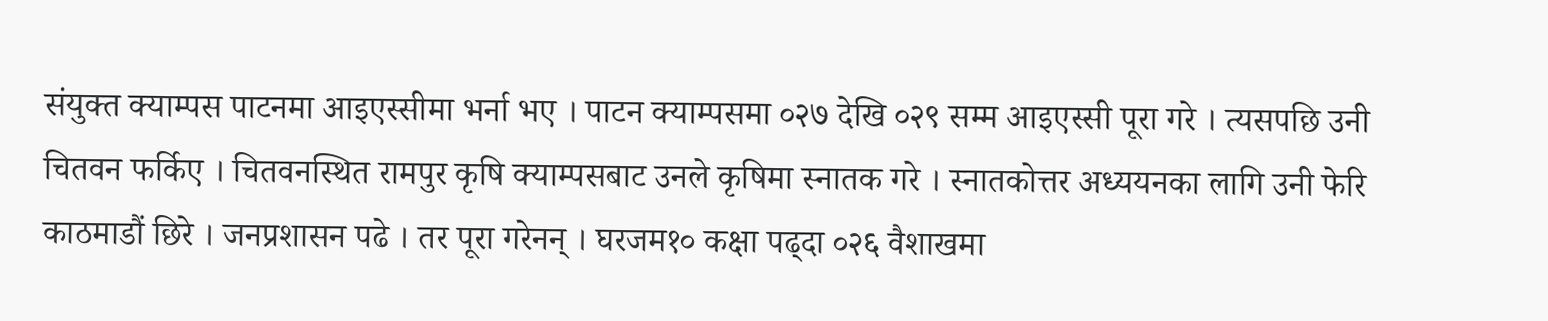संयुक्त क्याम्पस पाटनमा आइएस्सीमा भर्ना भए । पाटन क्याम्पसमा ०२७ देखि ०२९ सम्म आइएस्सी पूरा गरे । त्यसपछि उनी चितवन फर्किए । चितवनस्थित रामपुर कृषि क्याम्पसबाट उनले कृषिमा स्नातक गरे । स्नातकोत्तर अध्ययनका लागि उनी फेरि काठमाडौं छिरे । जनप्रशासन पढे । तर पूरा गरेनन् । घरजम१० कक्षा पढ्दा ०२६ वैशाखमा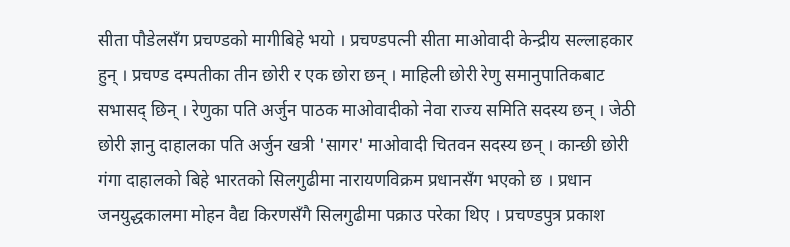सीता पौडेलसँग प्रचण्डको मागीबिहे भयो । प्रचण्डपत्नी सीता माओवादी केन्द्रीय सल्लाहकार हुन् । प्रचण्ड दम्पतीका तीन छोरी र एक छोरा छन् । माहिली छोरी रेणु समानुपातिकबाट सभासद् छिन् । रेणुका पति अर्जुन पाठक माओवादीको नेवा राज्य समिति सदस्य छन् । जेठी छोरी ज्ञानु दाहालका पति अर्जुन खत्री 'सागर' माओवादी चितवन सदस्य छन् । कान्छी छोरी गंगा दाहालको बिहे भारतको सिलगुढीमा नारायणविक्रम प्रधानसँग भएको छ । प्रधान जनयुद्धकालमा मोहन वैद्य किरणसँगै सिलगुढीमा पक्राउ परेका थिए । प्रचण्डपुत्र प्रकाश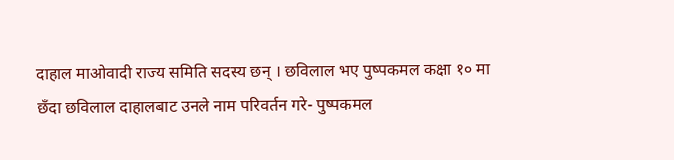दाहाल माओवादी राज्य समिति सदस्य छन् । छविलाल भए पुष्पकमल कक्षा १० मा छँदा छविलाल दाहालबाट उनले नाम परिवर्तन गरे- पुष्पकमल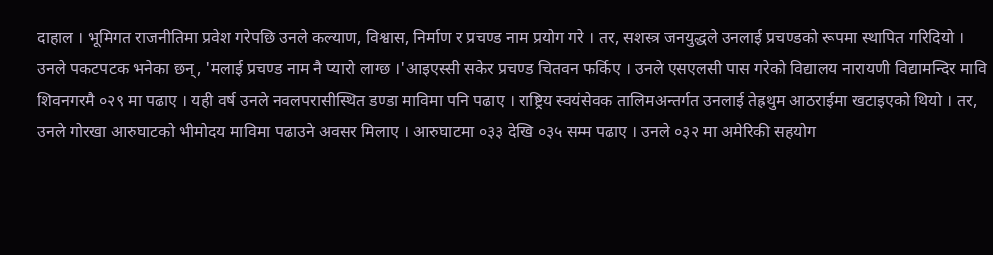दाहाल । भूमिगत राजनीतिमा प्रवेश गरेपछि उनले कल्याण, विश्वास, निर्माण र प्रचण्ड नाम प्रयोग गरे । तर, सशस्त्र जनयुद्धले उनलाई प्रचण्डको रूपमा स्थापित गरिदियो । उनले पकटपटक भनेका छन्, 'मलाई प्रचण्ड नाम नै प्यारो लाग्छ ।'आइएस्सी सकेर प्रचण्ड चितवन फर्किए । उनले एसएलसी पास गरेको विद्यालय नारायणी विद्यामन्दिर मावि शिवनगरमै ०२९ मा पढाए । यही वर्ष उनले नवलपरासीस्थित डण्डा माविमा पनि पढाए । राष्ट्रिय स्वयंसेवक तालिमअन्तर्गत उनलाई तेह्रथुम आठराईमा खटाइएको थियो । तर, उनले गोरखा आरुघाटको भीमोदय माविमा पढाउने अवसर मिलाए । आरुघाटमा ०३३ देखि ०३५ सम्म पढाए । उनले ०३२ मा अमेरिकी सहयोग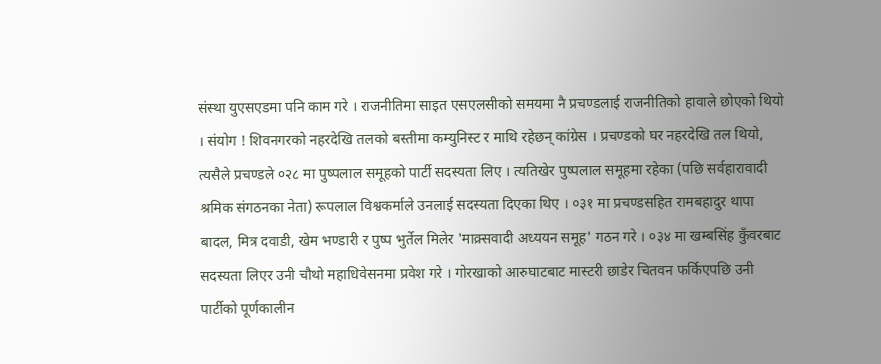संस्था युएसएडमा पनि काम गरे । राजनीतिमा साइत एसएलसीको समयमा नै प्रचण्डलाई राजनीतिको हावाले छोएको थियो । संयोग ! शिवनगरको नहरदेखि तलको बस्तीमा कम्युनिस्ट र माथि रहेछन् कांग्रेस । प्रचण्डको घर नहरदेखि तल थियो, त्यसैले प्रचण्डले ०२८ मा पुष्पलाल समूहको पार्टी सदस्यता लिए । त्यतिखेर पुष्पलाल समूहमा रहेका (पछि सर्वहारावादी श्रमिक संगठनका नेता) रूपलाल विश्वकर्माले उनलाई सदस्यता दिएका थिए । ०३१ मा प्रचण्डसहित रामबहादुर थापा बादल, मित्र दवाडी, खेम भण्डारी र पुष्प भुर्तेल मिलेर 'माक्र्सवादी अध्ययन समूह' गठन गरे । ०३४ मा खम्बसिंह कुँवरबाट सदस्यता लिएर उनी चौथो महाधिवेसनमा प्रवेश गरे । गोरखाको आरुघाटबाट मास्टरी छाडेर चितवन फर्किएपछि उनी पार्टीको पूर्णकालीन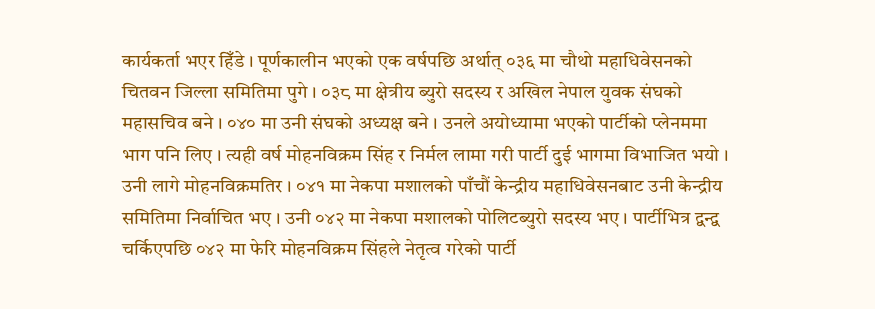कार्यकर्ता भएर हिँडे । पूर्णकालीन भएको एक वर्षपछि अर्थात् ०३६ मा चौथो महाधिवेसनको चितवन जिल्ला समितिमा पुगे । ०३८ मा क्षेत्रीय ब्युरो सदस्य र अखिल नेपाल युवक संघको महासचिव बने । ०४० मा उनी संघको अध्यक्ष बने । उनले अयोध्यामा भएको पार्टीको प्लेनममा भाग पनि लिए । त्यही वर्ष मोहनविक्रम सिंह र निर्मल लामा गरी पार्टी दुई भागमा विभाजित भयो । उनी लागे मोहनविक्रमतिर । ०४१ मा नेकपा मशालको पाँचौं केन्द्रीय महाधिवेसनबाट उनी केन्द्रीय समितिमा निर्वाचित भए । उनी ०४२ मा नेकपा मशालको पोलिटब्युरो सदस्य भए । पार्टीभित्र द्वन्द्व चर्किएपछि ०४२ मा फेरि मोहनविक्रम सिंहले नेतृत्व गरेको पार्टी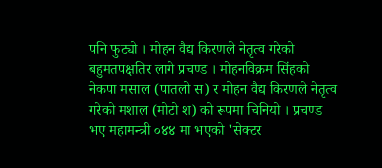पनि फुट्यो । मोहन वैद्य किरणले नेतृत्व गरेको बहुमतपक्षतिर लागे प्रचण्ड । मोहनविक्रम सिंहको नेकपा मसाल (पातलो स) र मोहन वैद्य किरणले नेतृत्व गरेको मशाल (मोटो श) को रूपमा चिनियो । प्रचण्ड भए महामन्त्री ०४४ मा भएको 'सेक्टर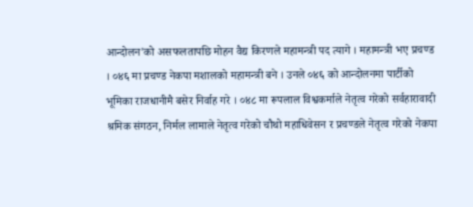आन्दोलन'को असफलतापछि मोहन वैद्य किरणले महामन्त्री पद त्यागे । महामन्त्री भए प्रचण्ड । ०४६ मा प्रचण्ड नेकपा मशालको महामन्त्री बने । उनले ०४६ को आन्दोलनमा पार्टीको भूमिका राजधानीमै बसेर निर्वाह गरे । ०४८ मा रूपलाल विश्वकर्माले नेतृत्व गरेको सर्वहारावादी श्रमिक संगठन, निर्मल लामाले नेतृत्व गरेको चौथो महाधिवेसन र प्रचण्डले नेतृत्व गरेको नेकपा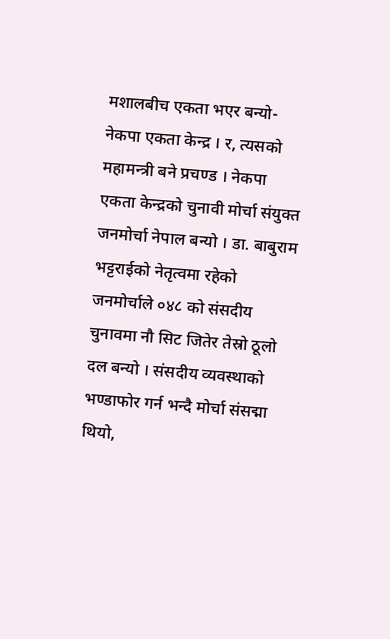मशालबीच एकता भएर बन्यो- नेकपा एकता केन्द्र । र, त्यसको महामन्त्री बने प्रचण्ड । नेकपा एकता केन्द्रको चुनावी मोर्चा संयुक्त जनमोर्चा नेपाल बन्यो । डा. बाबुराम भट्टराईको नेतृत्वमा रहेको जनमोर्चाले ०४८ को संसदीय चुनावमा नौ सिट जितेर तेस्रो ठूलो दल बन्यो । संसदीय व्यवस्थाको भण्डाफोर गर्न भन्दै मोर्चा संसद्मा थियो,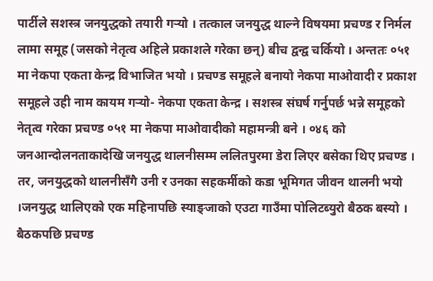पार्टीले सशस्त्र जनयुद्धको तयारी गर्‍यो । तत्काल जनयुद्ध थाल्ने विषयमा प्रचण्ड र निर्मल लामा समूह (जसको नेतृत्व अहिले प्रकाशले गरेका छन्) बीच द्वन्द्व चर्कियो । अन्ततः ०५१ मा नेकपा एकता केन्द्र विभाजित भयो । प्रचण्ड समूहले बनायो नेकपा माओवादी र प्रकाश समूहले उही नाम कायम गर्‍यो- नेकपा एकता केन्द्र । सशस्त्र संघर्ष गर्नुपर्छ भन्ने समूहको नेतृत्व गरेका प्रचण्ड ०५१ मा नेकपा माओवादीको महामन्त्री बने । ०४६ को जनआन्दोलनताकादेखि जनयुद्ध थालनीसम्म ललितपुरमा डेरा लिएर बसेका थिए प्रचण्ड । तर, जनयुद्धको थालनीसँगै उनी र उनका सहकर्मीको कडा भूमिगत जीवन थालनी भयो ।जनयुद्ध थालिएको एक महिनापछि स्याङ्जाको एउटा गाउँमा पोलिटब्युरो बैठक बस्यो । बैठकपछि प्रचण्ड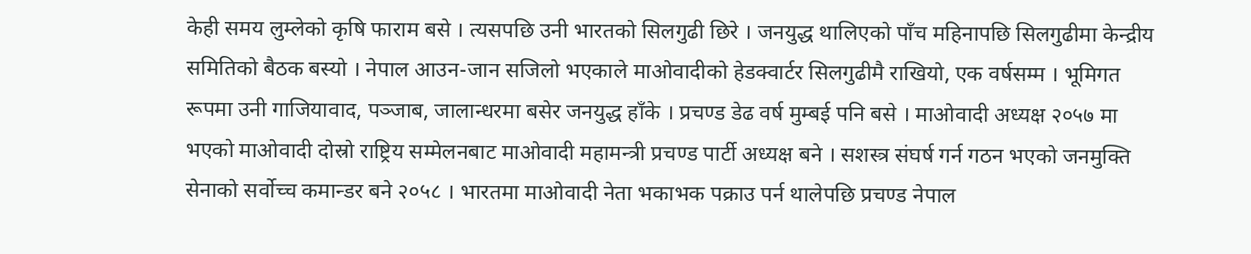केही समय लुम्लेको कृषि फाराम बसे । त्यसपछि उनी भारतको सिलगुढी छिरे । जनयुद्ध थालिएको पाँच महिनापछि सिलगुढीमा केन्द्रीय समितिको बैठक बस्यो । नेपाल आउन-जान सजिलो भएकाले माओवादीको हेडक्वार्टर सिलगुढीमै राखियो, एक वर्षसम्म । भूमिगत रूपमा उनी गाजियावाद, पञ्जाब, जालान्धरमा बसेर जनयुद्ध हाँके । प्रचण्ड डेढ वर्ष मुम्बई पनि बसे । माओवादी अध्यक्ष २०५७ मा भएको माओवादी दोस्रो राष्ट्रिय सम्मेलनबाट माओवादी महामन्त्री प्रचण्ड पार्टी अध्यक्ष बने । सशस्त्र संघर्ष गर्न गठन भएको जनमुक्ति सेनाको सर्वोच्च कमान्डर बने २०५८ । भारतमा माओवादी नेता भकाभक पक्राउ पर्न थालेपछि प्रचण्ड नेपाल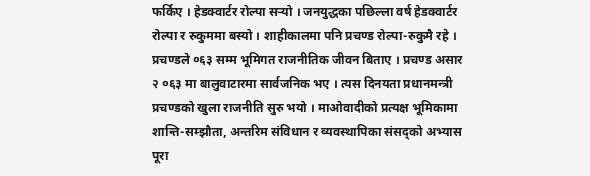फर्किए । हेडक्वार्टर रोल्पा सर्‍यो । जनयुद्धका पछिल्ला वर्ष हेडक्वार्टर रोल्पा र रुकुममा बस्यो । शाहीकालमा पनि प्रचण्ड रोल्पा-रुकुमै रहे । प्रचण्डले ०६३ सम्म भूमिगत राजनीतिक जीवन बिताए । प्रचण्ड असार २ ०६३ मा बालुवाटारमा सार्वजनिक भए । त्यस दिनयता प्रधानमन्त्री प्रचण्डको खुला राजनीति सुरु भयो । माओवादीको प्रत्यक्ष भूमिकामा शान्ति-सम्झौता, अन्तरिम संविधान र व्यवस्थापिका संसद्को अभ्यास पूरा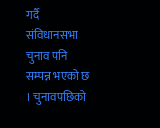गर्दै संविधानसभा चुनाव पनि सम्पन्न भएको छ । चुनावपछिको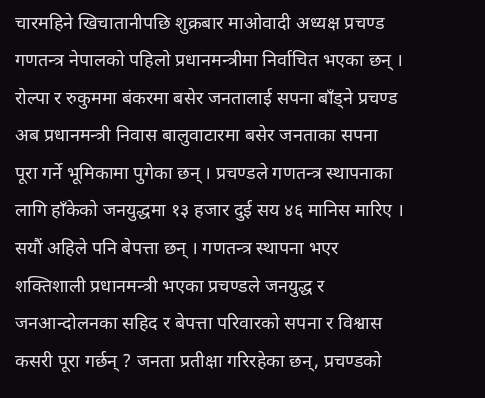चारमहिने खिचातानीपछि शुक्रबार माओवादी अध्यक्ष प्रचण्ड गणतन्त्र नेपालको पहिलो प्रधानमन्त्रीमा निर्वाचित भएका छन् । रोल्पा र रुकुममा बंकरमा बसेर जनतालाई सपना बाँड्ने प्रचण्ड अब प्रधानमन्त्री निवास बालुवाटारमा बसेर जनताका सपना पूरा गर्ने भूमिकामा पुगेका छन् । प्रचण्डले गणतन्त्र स्थापनाका लागि हाँकेको जनयुद्धमा १३ हजार दुई सय ४६ मानिस मारिए । सयौं अहिले पनि बेपत्ता छन् । गणतन्त्र स्थापना भएर शक्तिशाली प्रधानमन्त्री भएका प्रचण्डले जनयुद्ध र जनआन्दोलनका सहिद र बेपत्ता परिवारको सपना र विश्वास कसरी पूरा गर्छन् ? जनता प्रतीक्षा गरिरहेका छन्, प्रचण्डको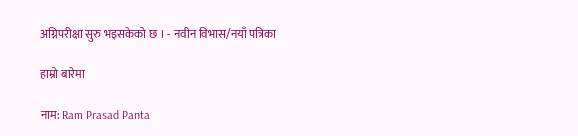अग्निपरीक्षा सुरु भइसकेको छ । - नवीन विभास/नयाँ पत्रिका

हाम्रो बारेमा

नाम: Ram Prasad Panta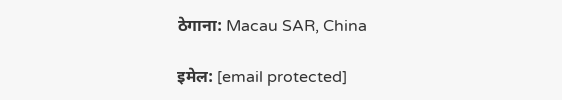ठेगाना: Macau SAR, China

इमेल: [email protected]